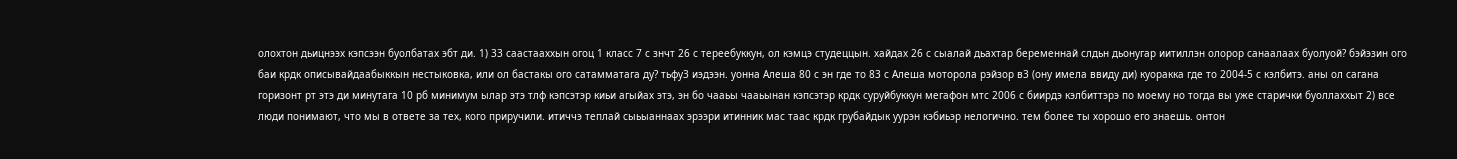олохтон дьицнээх кэпсээн буолбатах эбт ди. 1) 33 саастааххын огоц 1 класс 7 с знчт 26 с тереебуккун, ол кэмцэ студеццын. хайдах 26 с сыалай дьахтар беременнай слдьн дьонугар иитиллэн олорор санаалаах буолуой? бэйэзин ого баи крдк описывайдаабыккын нестыковка, или ол бастакы ого сатамматага ду? тьфу3 иэдээн. уонна Алеша 80 с эн где то 83 с Алеша моторола рэйзор в3 (ону имела ввиду ди) куоракка где то 2004-5 с кэлбитэ. аны ол сагана горизонт рт этэ ди минутага 10 рб минимум ылар этэ тлф кэпсэтэр киьи агыйах этэ, эн бо чааьы чааьынан кэпсэтэр крдк суруйбуккун мегафон мтс 2006 с биирдэ кэлбиттэрэ по моему но тогда вы уже старички буоллаххыт 2) все люди понимают, что мы в ответе за тех, кого приручили. итиччэ теплай сыьыаннаах эрээри итинник мас таас крдк грубайдык уурэн кэбиьэр нелогично. тем более ты хорошо его знаешь. онтон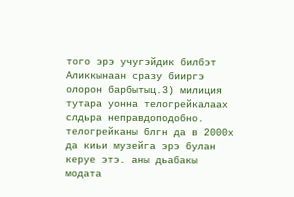того эрэ учугэйдик билбэт Аликкынаан сразу бииргэ олорон барбытыц.3) милиция тутара уонна телогрейкалаах слдьра неправдоподобно. телогрейканы блгн да в 2000х да киьи музейга эрэ булан керуе этэ. аны дьабакы модата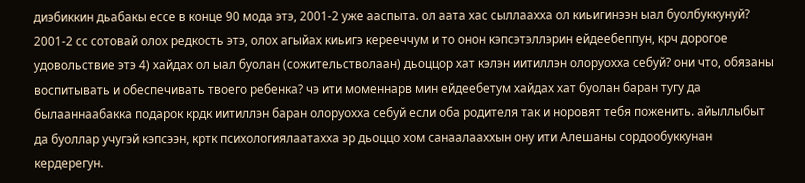диэбиккин дьабакы ессе в конце 90 мода этэ, 2001-2 уже ааспыта. ол аата хас сыллаахха ол киьигинээн ыал буолбуккунуй? 2001-2 сс сотовай олох редкость этэ, олох агыйах киьигэ керееччум и то онон кэпсэтэллэрин ейдеебеппун, крч дорогое удовольствие этэ 4) хайдах ол ыал буолан (сожительстволаан) дьоццор хат кэлэн иитиллэн олоруохха себуй? они что, обязаны воспитывать и обеспечивать твоего ребенка? чэ ити моменнарв мин ейдеебетум хайдах хат буолан баран тугу да былааннаабакка подарок крдк иитиллэн баран олоруохха себуй если оба родителя так и норовят тебя поженить. айыллыбыт да буоллар учугэй кэпсээн, кртк психологиялаатахха эр дьоццо хом санаалааххын ону ити Алешаны сордообуккунан кердерегун.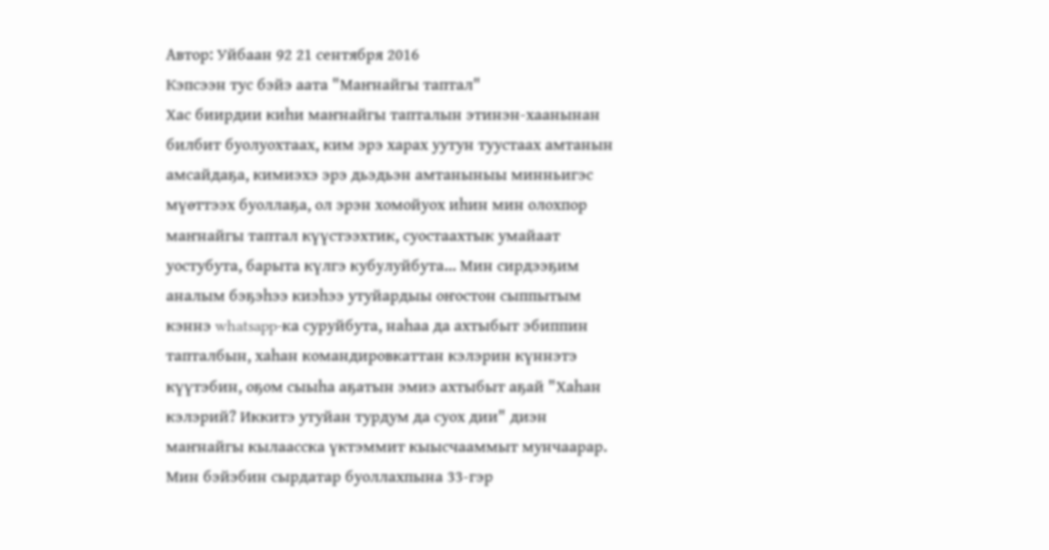Автор: Уйбаан 92 21 сентября 2016
Кэпсээн тус бэйэ аата "Маҥнайгы таптал"
Хас биирдии киһи маҥнайгы тапталын этинэн-хаанынан билбит буолуохтаах, ким эрэ харах уутун туустаах амтанын амсайдаҕа, кимиэхэ эрэ дьэдьэн амтаныныы минньигэс мүөттээх буоллаҕа, ол эрэн хомойуох иһин мин олохпор маҥнайгы таптал күүстээхтик, суостаахтык умайаат уостубута, барыта күлгэ кубулуйбута... Мин сирдээҕим аналым бэҕэһээ киэһээ утуйардыы оҥостон сыппытым кэннэ whatsapp-ка суруйбута, наһаа да ахтыбыт эбиппин тапталбын, хаһан командировкаттан кэлэрин күннэтэ күүтэбин, оҕом сыыһа аҕатын эмиэ ахтыбыт аҕай "Хаһан кэлэрий? Иккитэ утуйан турдум да суох дии" диэн маҥнайгы кылаасска үктэммит кыысчааммыт мунчаарар. Мин бэйэбин сырдатар буоллахпына 33-гэр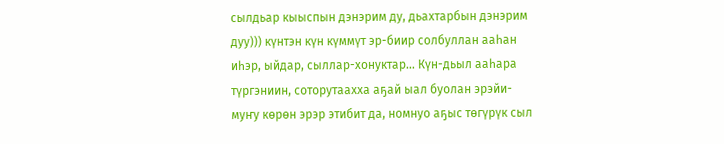сылдьар кыыспын дэнэрим ду, дьахтарбын дэнэрим дуу))) күнтэн күн күммүт эр-биир солбуллан ааһан иһэр, ыйдар, сыллар-хонуктар... Күн-дьыл ааһара түргэниин, соторутаахха аҕай ыал буолан эрэйи-муҥу көрөн эрэр этибит да, номнуо аҕыс төгүрүк сыл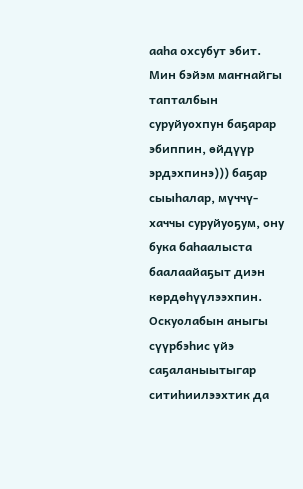ааһа охсубут эбит. Мин бэйэм маҥнайгы тапталбын суруйуохпун баҕарар эбиппин, өйдүүр эрдэхпинэ))) баҕар сыыһалар, мүччү-хаччы суруйуоҕум, ону бука баһаалыста баалаайаҕыт диэн көрдөһүүлээхпин.
Оскуолабын аныгы сүүрбэһис үйэ саҕаланыытыгар ситиһиилээхтик да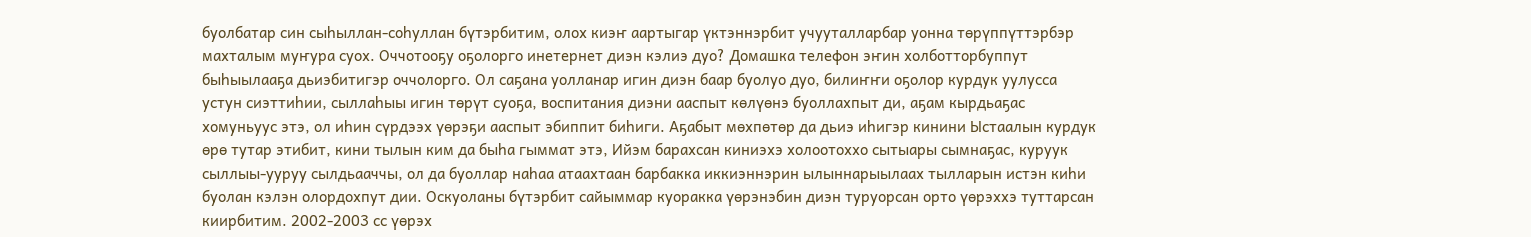буолбатар син сыһыллан-соһуллан бүтэрбитим, олох киэҥ аартыгар үктэннэрбит учууталларбар уонна төрүппүттэрбэр махталым муҥура суох. Оччотооҕу оҕолорго инетернет диэн кэлиэ дуо? Домашка телефон эҥин холботторбуппут быһыылааҕа дьиэбитигэр оччолорго. Ол саҕана уолланар игин диэн баар буолуо дуо, билиҥҥи оҕолор курдук уулусса устун сиэттиһии, сыллаһыы игин төрүт суоҕа, воспитания диэни ааспыт көлүөнэ буоллахпыт ди, аҕам кырдьаҕас хомуньуус этэ, ол иһин сүрдээх үөрэҕи ааспыт эбиппит биһиги. Аҕабыт мөхпөтөр да дьиэ иһигэр кинини Ыстаалын курдук өрө тутар этибит, кини тылын ким да быһа гыммат этэ, Ийэм барахсан киниэхэ холоотоххо сытыары сымнаҕас, куруук сыллыы-ууруу сылдьааччы, ол да буоллар наһаа атаахтаан барбакка иккиэннэрин ылыннарыылаах тылларын истэн киһи буолан кэлэн олордохпут дии. Оскуоланы бүтэрбит сайыммар куоракка үөрэнэбин диэн туруорсан орто үөрэххэ туттарсан киирбитим. 2002-2003 сс үөрэх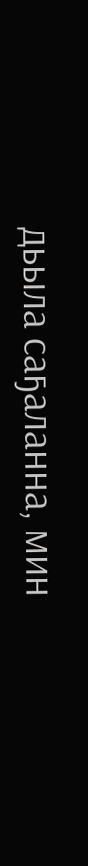дьыла саҕаланна, мин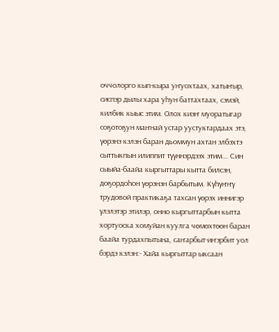оччолорго кып-кыра уҥуохтаах, хатыҥыр, сиспэр дылы хара уһун баттахтаах, сэмэй, килбик кыыс этим. Олох киэҥ муоратыгар соҕотоҕун маҥнай устар уустуктардаах этэ, үөрэнэ кэлэн баран дьоммун ахтан элбэхтэ сыттыкпын илиппит түүннэрдээх этим... Син сыыйа-баайа кыргыттары кытта билсэн, доҕордоһон үөрэнэн барбытым. Күһүҥҥү трудовой практикаҕа тахсан үөрэх иннигэр үлэлэтэр этилэр, онно кыргыттарбын кытта хортуоска хомуйан куулга чөмөхтөөн баран баайа турдахпытына, саҥарбыт-иҥэрбит уол бэрдэ кэлэн:- Хайа кыргыттар ыксаан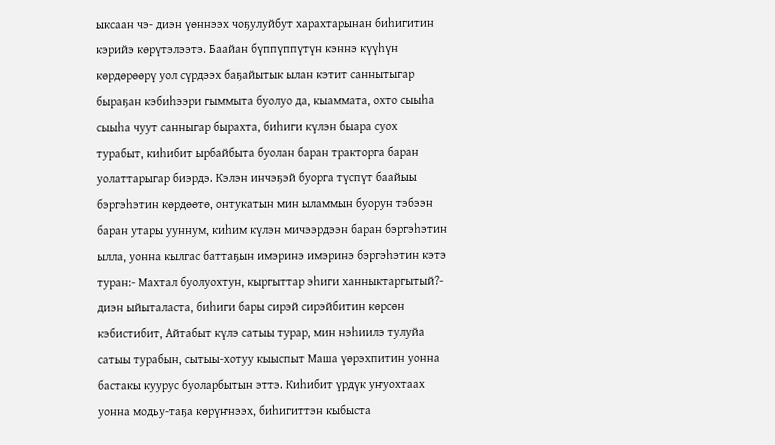ыксаан чэ- диэн үөннээх чоҕулуйбут харахтарынан биһигитин кэрийэ көрүтэлээтэ. Баайан бүппүппүтүн кэннэ күүһүн көрдөрөөрү уол сүрдээх баҕайытык ылан кэтит саннытыгар быраҕан кэбиһээри гыммыта буолуо да, кыаммата, охто сыыһа сыыһа чуут санныгар бырахта, биһиги күлэн быара суох турабыт, киһибит ырбайбыта буолан баран тракторга баран уолаттарыгар биэрдэ. Кэлэн инчэҕэй буорга түспүт баайыы бэргэһэтин көрдөөтө, онтукатын мин ыламмын буорун тэбээн баран утары ууннум, киһим күлэн мичээрдээн баран бэргэһэтин ылла, уонна кылгас баттаҕын имэринэ имэринэ бэргэһэтин кэтэ туран:- Махтал буолуохтун, кыргыттар эһиги ханныктаргытый?- диэн ыйыталаста, биһиги бары сирэй сирэйбитин көрсөн кэбистибит, Айтабыт күлэ сатыы турар, мин нэһиилэ тулуйа сатыы турабын, сытыы-хотуу кыыспыт Маша үөрэхпитин уонна бастакы куурус буоларбытын эттэ. Киһибит үрдүк уҥуохтаах уонна модьу-таҕа көрүҥнээх, биһигиттэн кыбыста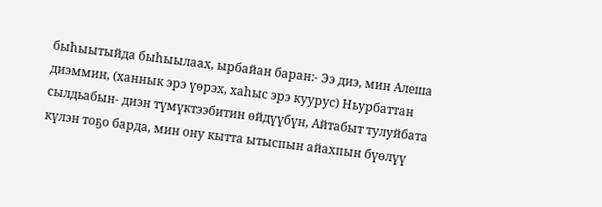быһыытыйда быһыылаах, ырбайан баран:- Ээ диэ, мин Алеша диэммин, (ханнык эрэ үөрэх, хаһыс эрэ куурус) Ньурбаттан сылдьабын- диэн түмүктээбитин өйдүүбүн, Айтабыт тулуйбата күлэн тоҕо барда, мин ону кытта ытыспын айахпын бүөлүү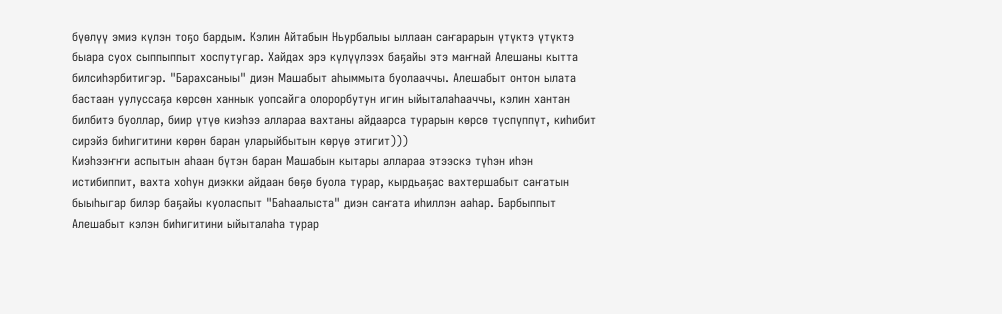бүөлүү эмиэ күлэн тоҕо бардым. Кэлин Айтабын Ньурбалыы ыллаан саҥарарын үтүктэ үтүктэ быара суох сыппыппыт хоспутугар. Хайдах эрэ күлүүлээх баҕайы этэ маҥнай Алешаны кытта билсиһэрбитигэр. "Барахсаныы" диэн Машабыт аһыммыта буолааччы. Алешабыт онтон ылата бастаан уулуссаҕа көрсөн ханнык уопсайга олорорбутун игин ыйыталаһааччы, кэлин хантан билбитэ буоллар, биир үтүө киэһээ аллараа вахтаны айдаарса турарын көрсө түспүппүт, киһибит сирэйэ биһигитини көрөн баран уларыйбытын көрүө этигит)))
Киэһээҥҥи аспытын аһаан бүтэн баран Машабын кытары аллараа этээскэ түһэн иһэн истибиппит, вахта хоһун диэкки айдаан бөҕө буола турар, кырдьаҕас вахтершабыт саҥатын быыһыгар билэр баҕайы куоласпыт "Баһаалыста" диэн саҥата иһиллэн ааһар. Барбыппыт Алешабыт кэлэн биһигитини ыйыталаһа турар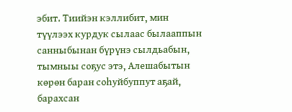эбит. Тиийэн кэллибит, мин түүлээх курдук сылаас былааппын санныбынан бүрүнэ сылдьабын, тымныы соҕус этэ, Алешабытын көрөн баран соһуйбуппут аҕай, барахсан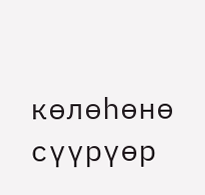көлөһөнө сүүрүөр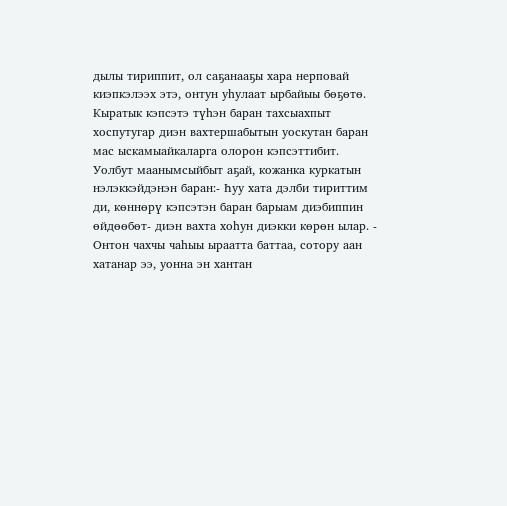дылы тириппит, ол саҕанааҕы хара нерповай киэпкэлээх этэ, онтун уһулаат ырбайыы бөҕөтө. Кыратык кэпсэтэ түһэн баран тахсыахпыт хоспутугар диэн вахтершабытын уоскутан баран мас ыскамыайкаларга олорон кэпсэттибит. Уолбут маанымсыйбыт аҕай, кожанка куркатын нэлэккэйдэнэн баран:- Һуу хата дэлби тириттим ди, көннөрү кэпсэтэн баран барыам диэбиппин өйдөөбөт- диэн вахта хоһун диэкки көрөн ылар. - Онтон чахчы чаһыы ыраатта баттаа, сотору аан хатанар ээ, уонна эн хантан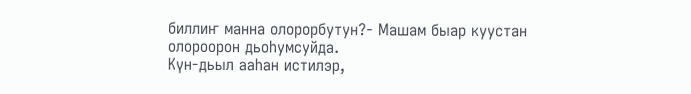биллиҥ манна олорорбутун?- Машам быар куустан олороорон дьоһумсуйда.
Күн-дьыл ааһан истилэр,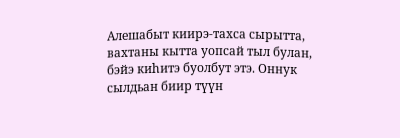Алешабыт киирэ-тахса сырытта, вахтаны кытта уопсай тыл булан, бэйэ киһитэ буолбут этэ. Оннук сылдьан биир түүн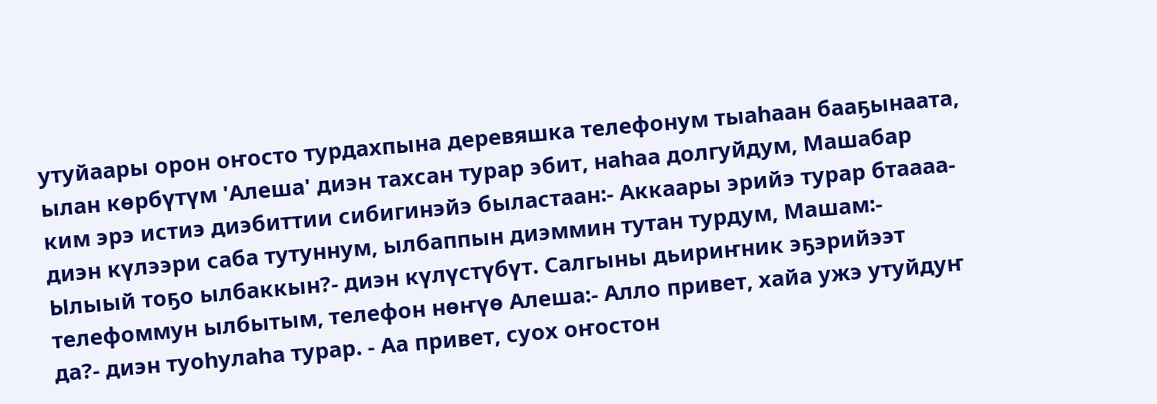утуйаары орон оҥосто турдахпына деревяшка телефонум тыаһаан бааҕынаата, ылан көрбүтүм 'Алеша' диэн тахсан турар эбит, наһаа долгуйдум, Машабар ким эрэ истиэ диэбиттии сибигинэйэ быластаан:- Аккаары эрийэ турар бтаааа- диэн күлээри саба тутуннум, ылбаппын диэммин тутан турдум, Машам:- Ылыый тоҕо ылбаккын?- диэн күлүстүбүт. Салгыны дьириҥник эҕэрийээт телефоммун ылбытым, телефон нөҥүө Алеша:- Алло привет, хайа ужэ утуйдуҥ да?- диэн туоһулаһа турар. - Аа привет, суох оҥостон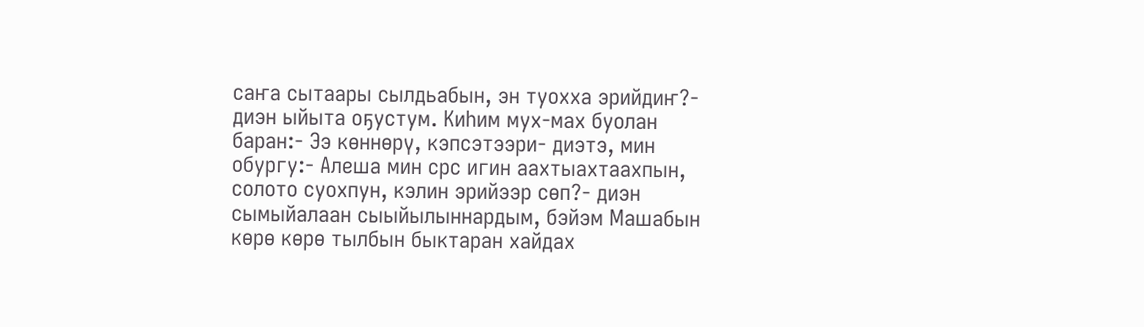саҥа сытаары сылдьабын, эн туохха эрийдиҥ?- диэн ыйыта оҕустум. Киһим мух-мах буолан баран:- Ээ көннөрү, кэпсэтээри- диэтэ, мин обургу:- Алеша мин срс игин аахтыахтаахпын, солото суохпун, кэлин эрийээр сөп?- диэн сымыйалаан сыыйылыннардым, бэйэм Машабын көрө көрө тылбын быктаран хайдах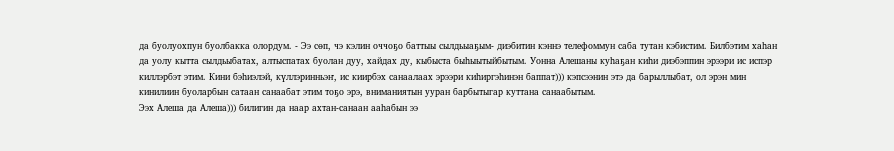да буолуохпун буолбакка олордум. - Ээ сөп, чэ кэлин оччоҕо баттыы сылдьыаҕым- диэбитин кэннэ телефоммун саба тутан кэбистим. Билбэтим хаһан да уолу кытта сылдьыбатах, алтыспатах буолан дуу, хайдах ду, кыбыста быһыытыйбытым. Уонна Алешаны куһаҕан киһи диэбэппин эрээри ис испэр киллэрбэт этим. Кини бэһиэлэй, күллэринньэҥ, ис киирбэх санаалаах эрээри киһиргэһинэн баппат))) кэпсээнин этэ да барыллыбат, ол эрэн мин кинилиин буоларбын сатаан санаабат этим тоҕо эрэ, вниманиятын ууран барбытыгар куттана санаабытым.
Ээх Алеша да Алеша))) билигин да наар ахтан-санаан ааһабын ээ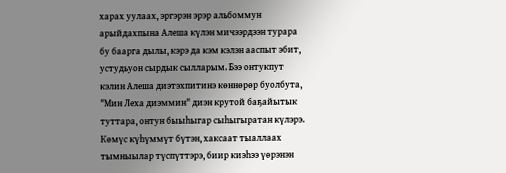харах уулаах, эргэрэн эрэр альбоммун арыйдахпына Алеша күлэн мичээрдээн турара бу баарга дылы, кэрэ да кэм кэлэн ааспыт эбит, устудьуон сырдык сылларым. Бээ онтукпут кэлин Алеша диэтэхпитинэ көннөрөр буолбута, "Мин Леха диэммин" диэн крутой баҕайытык туттара, онтун быыһыгар сыһыгыратан күлэрэ. Көмүс күһүммүт бүтэн, хаксаат тыаллаах тымныылар түспүттэрэ, биир киэһээ үөрэнэн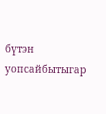бүтэн уопсайбытыгар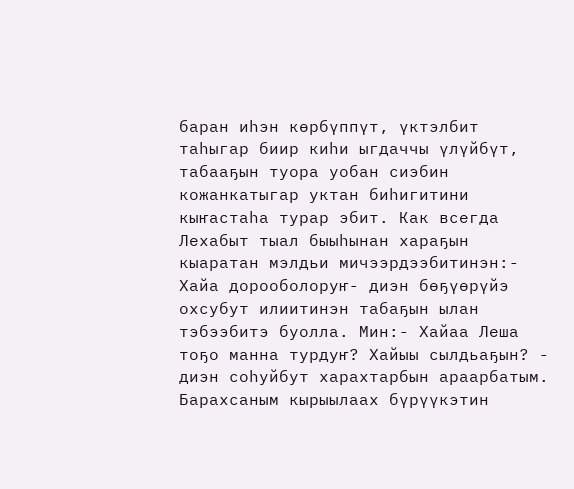баран иһэн көрбүппүт, үктэлбит таһыгар биир киһи ыгдаччы үлүйбүт, табааҕын туора уобан сиэбин кожанкатыгар уктан биһигитини кыҥастаһа турар эбит. Как всегда Лехабыт тыал быыһынан хараҕын кыаратан мэлдьи мичээрдээбитинэн:- Хайа дорооболоруҥ- диэн бөҕүөрүйэ охсубут илиитинэн табаҕын ылан тэбээбитэ буолла. Мин:- Хайаа Леша тоҕо манна турдуҥ? Хайыы сылдьаҕын? - диэн соһуйбут харахтарбын араарбатым. Барахсаным кырыылаах бүрүүкэтин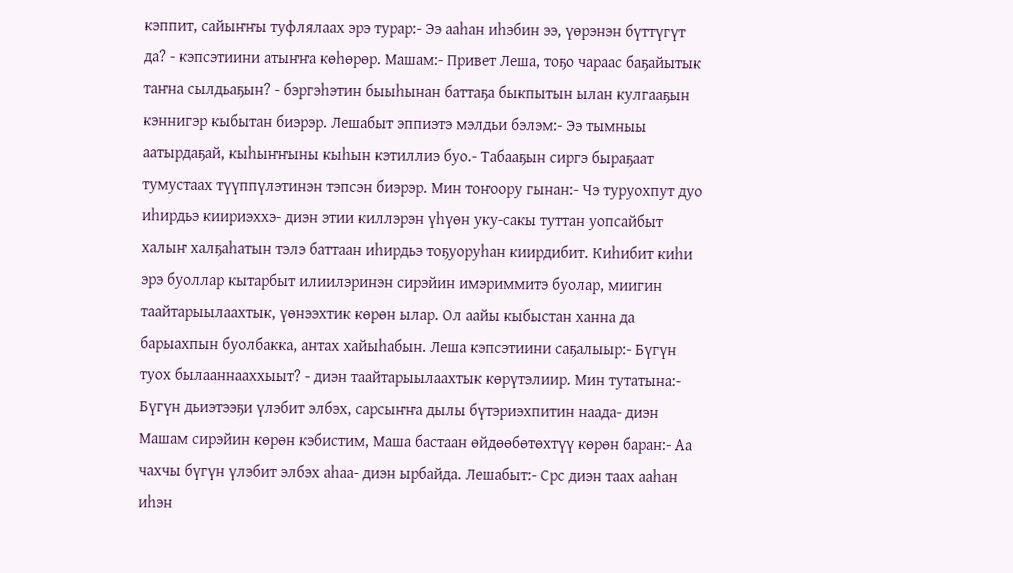кэппит, сайыҥҥы туфлялаах эрэ турар:- Ээ ааһан иһэбин ээ, үөрэнэн бүттүгүт да? - кэпсэтиини атыҥҥа көһөрөр. Машам:- Привет Леша, тоҕо чараас баҕайытык таҥна сылдьаҕын? - бэргэһэтин быыһынан баттаҕа быкпытын ылан кулгааҕын кэннигэр кыбытан биэрэр. Лешабыт эппиэтэ мэлдьи бэлэм:- Ээ тымныы аатырдаҕай, кыһыҥҥыны кыһын кэтиллиэ буо.- Табааҕын сиргэ быраҕаат тумустаах түүппүлэтинэн тэпсэн биэрэр. Мин тоҥоору гынан:- Чэ туруохпут дуо иһирдьэ киириэххэ- диэн этии киллэрэн үһүөн уку-сакы туттан уопсайбыт халыҥ халҕаһатын тэлэ баттаан иһирдьэ тоҕуоруһан киирдибит. Киһибит киһи эрэ буоллар кытарбыт илиилэринэн сирэйин имэриммитэ буолар, миигин таайтарыылаахтык, үөнээхтик көрөн ылар. Ол аайы кыбыстан ханна да барыахпын буолбакка, антах хайыһабын. Леша кэпсэтиини саҕалыыр:- Бүгүн туох былааннааххыыт? - диэн таайтарыылаахтык көрүтэлиир. Мин тутатына:- Бүгүн дьиэтээҕи үлэбит элбэх, сарсыҥҥа дылы бүтэриэхпитин наада- диэн Машам сирэйин көрөн кэбистим, Маша бастаан өйдөөбөтөхтүү көрөн баран:- Аа чахчы бүгүн үлэбит элбэх аһаа- диэн ырбайда. Лешабыт:- Срс диэн таах ааһан иһэн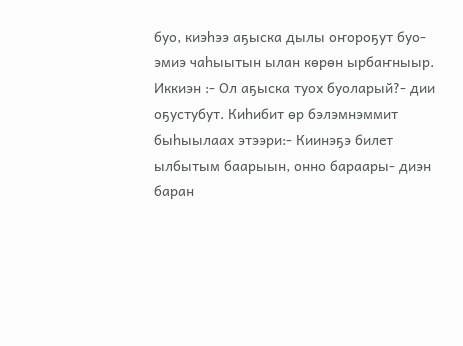буо, киэһээ аҕыска дылы оҥороҕут буо- эмиэ чаһыытын ылан көрөн ырбаҥныыр. Иккиэн :- Ол аҕыска туох буоларый?- дии оҕустубут. Киһибит өр бэлэмнэммит быһыылаах этээри:- Киинэҕэ билет ылбытым баарыын, онно бараары- диэн баран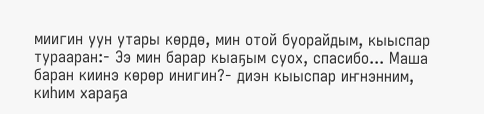миигин уун утары көрдө, мин отой буорайдым, кыыспар турааран:- Ээ мин барар кыаҕым суох, спасибо... Маша баран киинэ көрөр инигин?- диэн кыыспар иҥнэнним, киһим хараҕа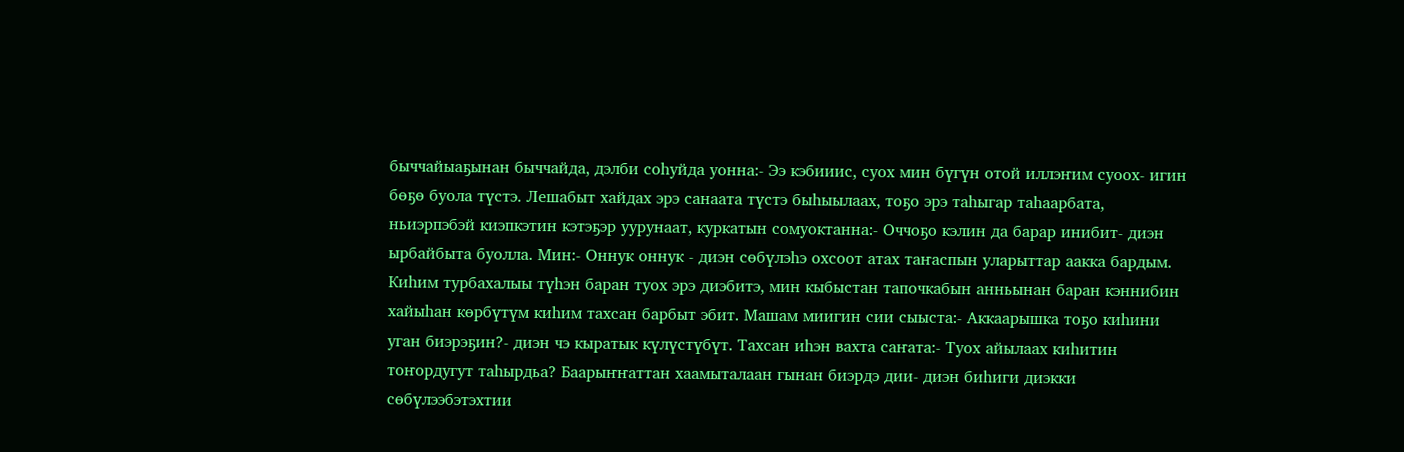быччайыаҕынан быччайда, дэлби соһуйда уонна:- Ээ кэбииис, суох мин бүгүн отой иллэҥим суоох- игин бөҕө буола түстэ. Лешабыт хайдах эрэ санаата түстэ быһыылаах, тоҕо эрэ таһыгар таһаарбата, ньиэрпэбэй киэпкэтин кэтэҕэр уурунаат, куркатын сомуоктанна:- Оччоҕо кэлин да барар инибит- диэн ырбайбыта буолла. Мин:- Оннук оннук - диэн сөбүлэһэ охсоот атах таҥаспын уларыттар аакка бардым. Киһим турбахалыы түһэн баран туох эрэ диэбитэ, мин кыбыстан тапочкабын анньынан баран кэннибин хайыһан көрбүтүм киһим тахсан барбыт эбит. Машам миигин сии сыыста:- Аккаарышка тоҕо киһини уган биэрэҕин?- диэн чэ кыратык күлүстүбүт. Тахсан иһэн вахта саҥата:- Туох айылаах киһитин тоҥордугут таһырдьа? Баарыҥҥаттан хаамыталаан гынан биэрдэ дии- диэн биһиги диэкки сөбүлээбэтэхтии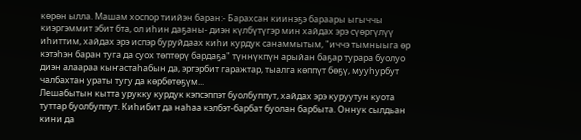көрөн ылла. Машам хоспор тиийэн баран:- Барахсан киинэҕэ бараары ыгыччы киэргэммит эбит бта, ол иһин даҕаны- диэн күлбүтүгэр мин хайдах эрэ сүөргүлүү иһиттим, хайдах эрэ испэр буруйдаах киһи курдук санаммытым, "иччэ тымныыга өр кэтэһэн баран туга да суох төптөрү бардаҕа" түннүкпүн арыйан баҕар турара буолуо диэн алаараа кыҥастаһабын да, эргэрбит гаражтар, тыалга көппүт бөҕү, мууһурбут чалбахтан ураты тугу да көрбөтөҕүм...
Лешабытын кытта урукку курдук кэпсэппэт буолбуппут, хайдах эрэ куруутун куота туттар буолбуппут. Киһибит да наһаа кэлбэт-барбат буолан барбыта. Оннук сылдьан кини да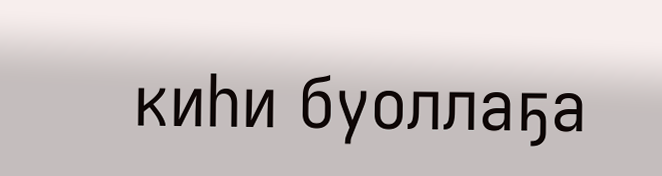киһи буоллаҕа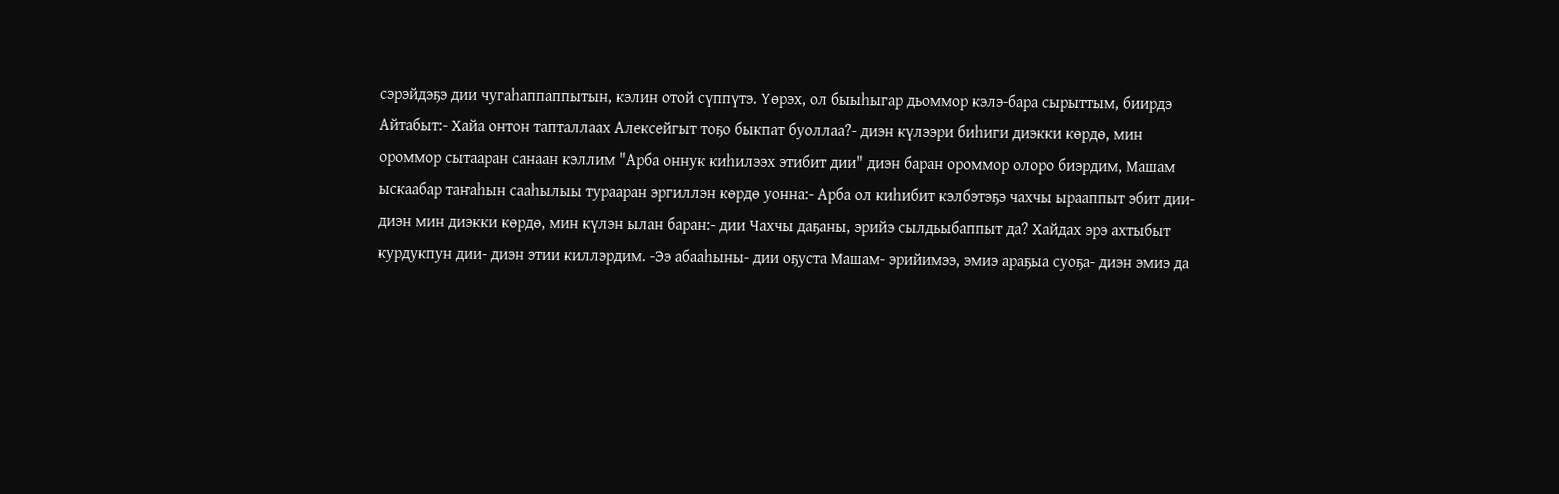сэрэйдэҕэ дии чугаһаппаппытын, кэлин отой сүппүтэ. Үөрэх, ол быыһыгар дьоммор кэлэ-бара сырыттым, биирдэ Айтабыт:- Хайа онтон тапталлаах Алексейгыт тоҕо быкпат буоллаа?- диэн күлээри биһиги диэкки көрдө, мин ороммор сытааран санаан кэллим "Арба оннук киһилээх этибит дии" диэн баран ороммор олоро биэрдим, Машам ыскаабар таҥаһын сааһылыы турааран эргиллэн көрдө уонна:- Арба ол киһибит кэлбэтэҕэ чахчы ырааппыт эбит дии- диэн мин диэкки көрдө, мин күлэн ылан баран:- дии Чахчы даҕаны, эрийэ сылдьыбаппыт да? Хайдах эрэ ахтыбыт курдукпун дии- диэн этии киллэрдим. -Ээ абааһыны- дии оҕуста Машам- эрийимээ, эмиэ араҕыа суоҕа- диэн эмиэ да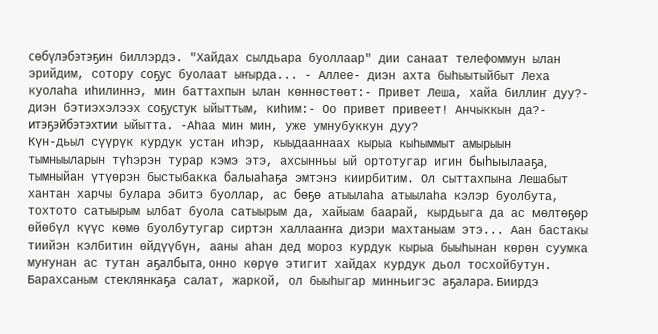сөбүлэбэтэҕин биллэрдэ. "Хайдах сылдьара буоллаар" дии санаат телефоммун ылан эрийдим, сотору соҕус буолаат ыҥырда... - Аллее- диэн ахта быһыытыйбыт Леха куолаһа иһилиннэ, мин баттахпын ылан көннөстөөт:- Привет Леша, хайа биллиҥ дуу?- диэн бэтиэхэлээх соҕустук ыйыттым, киһим:- Оо привет привеет! Анчыккын да?- итэҕэйбэтэхтии ыйытта. -Аһаа мин мин, уже умнубуккун дуу?
Күн-дьыл сүүрүк курдук устан иһэр, кыыдааннаах кырыа кыһыммыт амырыын тымныыларын түһэрэн турар кэмэ этэ, ахсынньы ый ортотугар игин быһыылааҕа, тымныйан үтүөрэн быстыбакка балыаһаҕа эмтэнэ киирбитим. Ол сыттахпына Лешабыт хантан харчы булара эбитэ буоллар, ас бөҕө атыылаһа атыылаһа кэлэр буолбута, тохтото сатыырым ылбат буола сатыырым да, хайыам баарай, кырдьыга да ас мөлтөҕөр өйөбүл күүс көмө буолбутугар сиртэн халлааҥҥа диэри махтаныам этэ... Аан бастакы тиийэн кэлбитин өйдүүбүн, ааны аһан дед мороз курдук кырыа быыһынан көрөн суумка муҥунан ас тутан аҕалбыта, онно көрүө этигит хайдах курдук дьол тосхойбутун. Барахсаным стеклянкаҕа салат, жаркой, ол быыһыгар минньигэс аҕалара. Биирдэ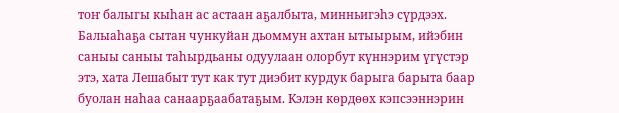тоҥ балыгы кыһан ас астаан аҕалбыта, минньигэһэ сүрдээх. Балыаһаҕа сытан чункуйан дьоммун ахтан ытыырым, ийэбин саныы саныы таһырдьаны одуулаан олорбут күннэрим үгүстэр этэ, хата Лешабыт тут как тут диэбит курдук барыга барыта баар буолан наһаа санаарҕаабатаҕым. Кэлэн көрдөөх кэпсээннэрин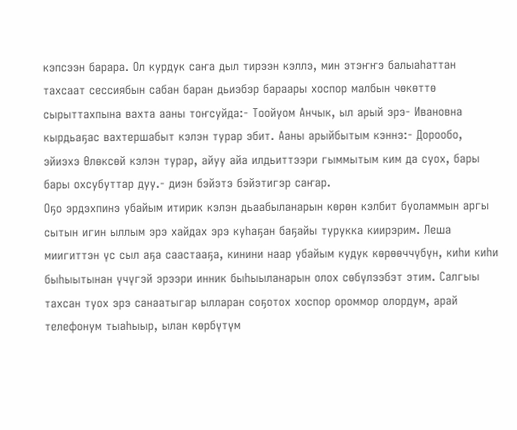кэпсээн барара. Ол курдук саҥа дыл тирээн кэллэ, мин этэҥҥэ балыаһаттан тахсаат сессиябын сабан баран дьиэбэр бараары хоспор малбын чөкөттө сырыттахпына вахта ааны тоҥсуйда:- Тоойуом Анчык, ыл арый эрэ- Ивановна кырдьаҕас вахтершабыт кэлэн турар эбит. Ааны арыйбытым кэннэ:- Дорообо, эйиэхэ Өлөксөй кэлэн турар, айуу айа илдьиттээри гыммытым ким да суох, бары бары охсубуттар дуу.- диэн бэйэтэ бэйэтигэр саҥар.
Оҕо эрдэхпинэ убайым итирик кэлэн дьаабыланарын көрөн кэлбит буоламмын аргы сытын игин ыллым эрэ хайдах эрэ куһаҕан баҕайы турукка киирэрим. Леша миигиттэн үс сыл аҕа саастааҕа, кинини наар убайым кудук көрөөччүбүн, киһи киһи быһыытынан үчүгэй эрээри инник быһыыланарын олох сөбүлээбэт этим. Салгыы тахсан туох эрэ санаатыгар ылларан соҕотох хоспор ороммор олордум, арай телефонум тыаһыыр, ылан көрбүтүм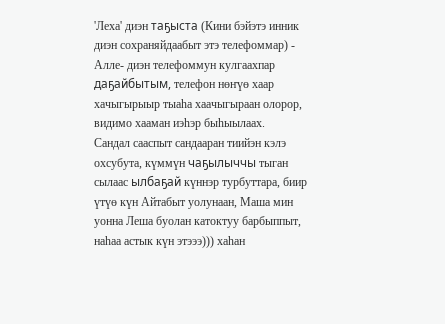'Леха' диэн таҕыста (Кини бэйэтэ инник диэн сохраняйдаабыт этэ телефоммар) - Алле- диэн телефоммун кулгаахпар даҕайбытым, телефон нөҥүө хаар хачыгырыыр тыаһа хаачыгыраан олорор, видимо хааман иэһэр быһыылаах.
Сандал сааспыт сандааран тиийэн кэлэ охсубута, күммүн чаҕылыччы тыган сылаас ылбаҕай күннэр турбуттара, биир үтүө күн Айтабыт уолунаан, Маша мин уонна Леша буолан катоктуу барбыппыт, наһаа астык күн этэээ))) хаһан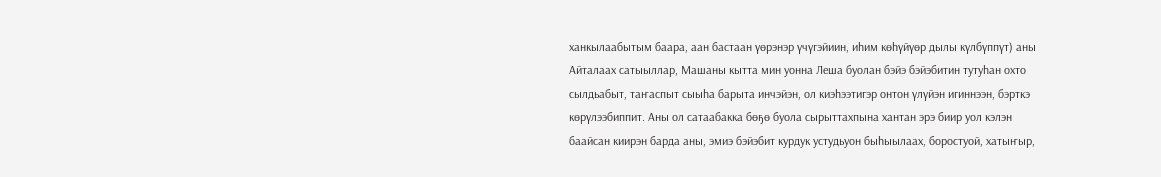ханкылаабытым баара, аан бастаан үөрэнэр үчүгэйиин, иһим көһүйүөр дылы күлбүппүт) аны Айталаах сатыыллар, Машаны кытта мин уонна Леша буолан бэйэ бэйэбитин тутуһан охто сылдьабыт, таҥаспыт сыыһа барыта инчэйэн, ол киэһээтигэр онтон үлүйэн игиннээн, бэрткэ көрүлээбиппит. Аны ол сатаабакка бөҕө буола сырыттахпына хантан эрэ биир уол кэлэн баайсан киирэн барда аны, эмиэ бэйэбит курдук устудьуон быһыылаах, боростуой, хатыҥыр,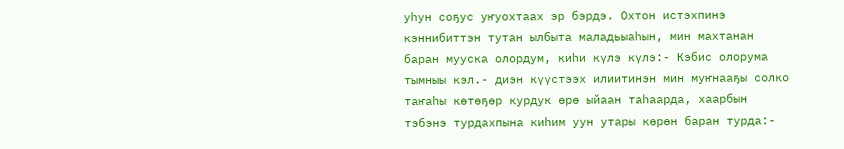уһун соҕус уҥуохтаах эр бэрдэ. Охтон истэхпинэ кэннибиттэн тутан ылбыта маладьыаһын, мин махтанан баран мууска олордум, киһи күлэ күлэ:- Кэбис олорума тымныы кэл.- диэн күүстээх илиитинэн мин муҥнааҕы солко таҥаһы көтөҕөр курдук өрө ыйаан таһаарда, хаарбын тэбэнэ турдахпына киһим уун утары көрөн баран турда:-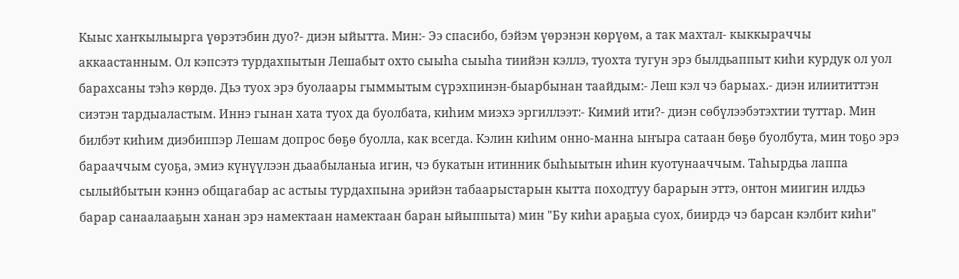Кыыс хаҥкылыырга үөрэтэбин дуо?- диэн ыйытта. Мин:- Ээ спасибо, бэйэм үөрэнэн көрүөм, а так махтал- кыккыраччы аккаастанным. Ол кэпсэтэ турдахпытын Лешабыт охто сыыһа сыыһа тиийэн кэллэ, туохта тугун эрэ былдьаппыт киһи курдук ол уол барахсаны тэһэ көрдө. Дьэ туох эрэ буолаары гыммытым сүрэхпинэн-быарбынан таайдым:- Леш кэл чэ барыах.- диэн илиититтэн сиэтэн тардыаластым. Иннэ гынан хата туох да буолбата, киһим миэхэ эргиллээт:- Кимий ити?- диэн сөбүлээбэтэхтии туттар. Мин билбэт киһим диэбиппэр Лешам допрос бөҕө буолла, как всегда. Кэлин киһим онно-манна ыҥыра сатаан бөҕө буолбута, мин тоҕо эрэ барааччым суоҕа, эмиэ күнүүлээн дьаабыланыа игин, чэ букатын итинник быһыытын иһин куотунааччым. Таһырдьа лаппа сылыйбытын кэннэ общагабар ас астыы турдахпына эрийэн табаарыстарын кытта походтуу барарын эттэ, онтон миигин илдьэ барар санаалааҕын ханан эрэ намектаан намектаан баран ыйыппыта) мин "Бу киһи араҕыа суох, биирдэ чэ барсан кэлбит киһи"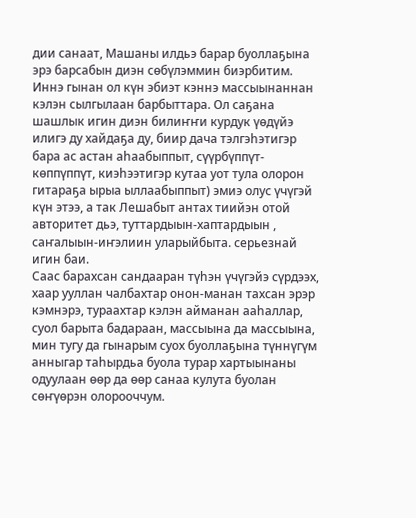дии санаат, Машаны илдьэ барар буоллаҕына эрэ барсабын диэн сөбүлэммин биэрбитим. Иннэ гынан ол күн эбиэт кэннэ массыынаннан кэлэн сылгылаан барбыттара. Ол саҕана шашлык игин диэн билиҥҥи курдук үөдүйэ илигэ ду хайдаҕа ду, биир дача тэлгэһэтигэр бара ас астан аһаабыппыт, сүүрбүппүт-көппүппүт, киэһээтигэр кутаа уот тула олорон гитараҕа ырыа ыллаабыппыт) эмиэ олус үчүгэй күн этээ, а так Лешабыт антах тиийэн отой авторитет дьэ, туттардыын-хаптардыын , саҥалыын-иҥэлиин уларыйбыта. серьезнай игин баи.
Саас барахсан сандааран түһэн үчүгэйэ сүрдээх, хаар ууллан чалбахтар онон-манан тахсан эрэр кэмнэрэ, тураахтар кэлэн айманан ааһаллар, суол барыта бадараан, массыына да массыына, мин тугу да гынарым суох буоллаҕына түннүгүм анныгар таһырдьа буола турар хартыынаны одуулаан өөр да өөр санаа кулута буолан сөҥүөрэн олорооччум.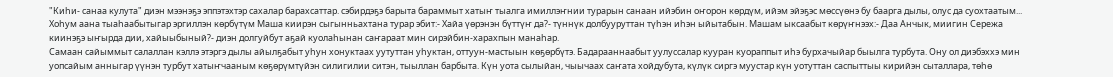"Киһи- санаа кулута" диэн мээнэҕэ эппэтэхтэр сахалар барахсаттар. сэбирдэҕэ барыта бараммыт хатыҥ тыалга имиллэҥнии турарын санаан ийэбин оҥорон көрдүм, ийэм эйэҕэс мөссүөнэ бу баарга дылы, олус да суохтаатым... Хоһум аана тыаһаабытыгар эргиллэн көрбүтүм Маша киирэн сыгынньахтана турар эбит:- Хайа үөрэнэн бүттүҥ да?- түннүк долбууруттан түһэн иһэн ыйытабын. Машам ыксаабыт көрүҥнээх:- Даа Анчык, миигин Сережа киинэҕэ ыҥырда дии, хайыыбыный?- диэн долгуйбут аҕай куолаһынан саҥараат мин сирэйбин-харахпын манаһар.
Самаан сайыммыт салаллан кэллэ этэргэ дылы айылҕабыт уһун хонуктаах уутуттан уһуктан, оттуун-мастыын көҕөрбүтэ. Бадарааннаабыт уулуссалар кууран куораппыт иһэ бурхачыйар быылга турбута. Ону ол диэбэххэ мин уопсайым анныгар үүнэн турбут хатыҥчааным көҕөрүмтүйэн силигилии ситэн, тыыллан барбыта. Күн уота сылыйан, чыычаах саҥата хойдубута, күлүк сиргэ муустар күн уотуттан саспыттыы кирийэн сыталлара, төһө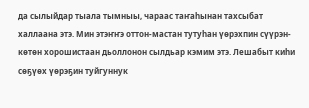да сылыйдар тыала тымныы, чараас таҥаһынан тахсыбат халлаана этэ. Мин этэҥҥэ оттон-мастан тутуһан үөрэхпин сүүрэн-көтөн хорошистаан дьоллонон сылдьар кэмим этэ. Лешабыт киһи сөҕүөх үөрэҕин туйгуннук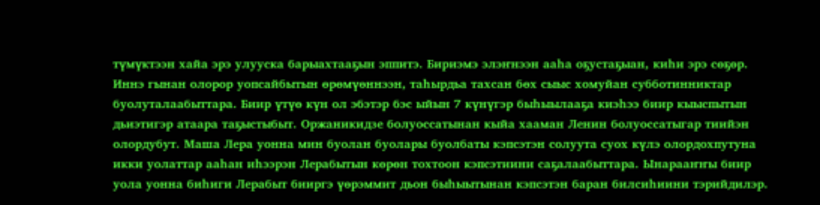түмүктээн хайа эрэ улууска барыахтааҕын эппитэ. Бириэмэ элэҥнээн ааһа оҕустаҕыан, киһи эрэ сөҕөр. Иннэ гынан олорор уопсайбытын өрөмүөннээн, таһырдьа тахсан бөх сыыс хомуйан субботинниктар буолуталаабыттара. Биир үтүө күн ол эбэтэр бэс ыйын 7 күнүгэр быһыылааҕа киэһээ биир кыыспытын дьиэтигэр атаара таҕыстыбыт. Оржаникидзе болуоссатынан кыйа хааман Ленин болуоссатыгар тиийэн олордубут. Маша Лера уонна мин буолан буолары буолбаты кэпсэтэн солуута суох күлэ олордохпутуна икки уолаттар ааһан иһээрэн Лерабытын көрөн тохтоон кэпсэтиини саҕалаабыттара. Ынарааҥҥы биир уола уонна биһиги Лерабыт бииргэ үөрэммит дьон быһыытынан кэпсэтэн баран билсиһиини тэрийдилэр.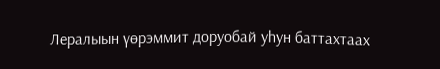Лералыын үөрэммит доруобай уһун баттахтаах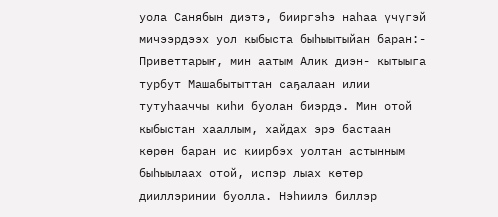уола Санябын диэтэ, бииргэһэ наһаа үчүгэй мичээрдээх уол кыбыста быһыытыйан баран:- Приветтарыҥ, мин аатым Алик диэн- кытыыга турбут Машабытыттан саҕалаан илии тутуһааччы киһи буолан биэрдэ. Мин отой кыбыстан хааллым, хайдах эрэ бастаан көрөн баран ис киирбэх уолтан астынным быһыылаах отой, испэр лыах көтөр дииллэринии буолла. Нэһиилэ биллэр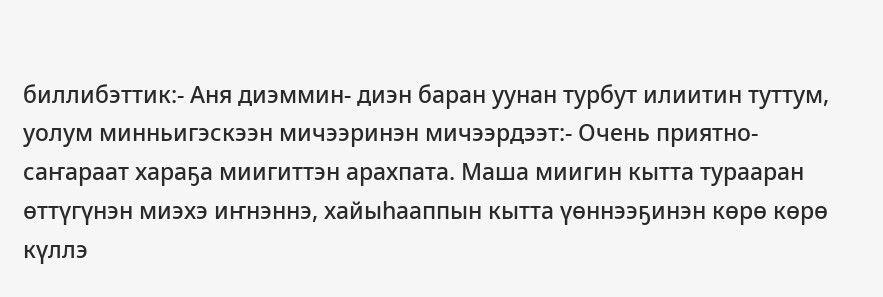биллибэттик:- Аня диэммин- диэн баран уунан турбут илиитин туттум, уолум минньигэскээн мичээринэн мичээрдээт:- Очень приятно- саҥараат хараҕа миигиттэн арахпата. Маша миигин кытта турааран өттүгүнэн миэхэ иҥнэннэ, хайыһааппын кытта үөннээҕинэн көрө көрө күллэ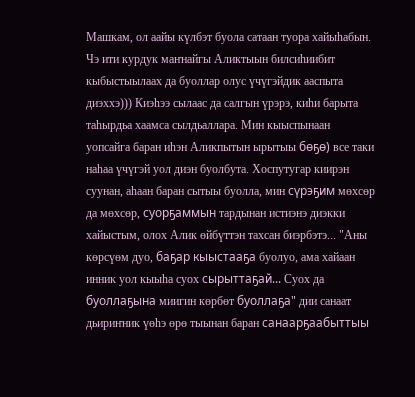Машкам, ол аайы күлбэт буола сатаан туора хайыһабын. Чэ ити курдук маҥнайгы Аликтыын билсиһиибит кыбыстыылаах да буоллар олус үчүгэйдик ааспыта диэххэ))) Киэһээ сылаас да салгын үрэрэ, киһи барыта таһырдьа хаамса сылдьаллара. Мин кыыспынаан уопсайга баран иһэн Аликпытын ырытыы бөҕө) все таки наһаа үчүгэй уол диэн буолбута. Хоспутугар киирэн суунан, аһаан баран сытыы буолла, мин сүрэҕим мөхсөр да мөхсөр, суорҕаммын тардынан истиэнэ диэкки хайыстым, олох Алик өйбүттэн тахсан биэрбэтэ... "Аны көрсүөм дуо, баҕар кыыстааҕа буолуо, ама хайаан инник уол кыыһа суох сырыттаҕай... Суох да буоллаҕына миигин көрбөт буоллаҕа" дии санаат дьириҥник үөһэ өрө тыынан баран санаарҕаабыттыы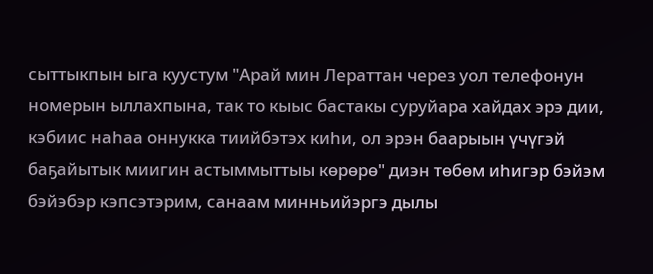сыттыкпын ыга куустум "Арай мин Лераттан через уол телефонун номерын ыллахпына, так то кыыс бастакы суруйара хайдах эрэ дии, кэбиис наһаа оннукка тиийбэтэх киһи, ол эрэн баарыын үчүгэй баҕайытык миигин астыммыттыы көрөрө" диэн төбөм иһигэр бэйэм бэйэбэр кэпсэтэрим, санаам минньийэргэ дылы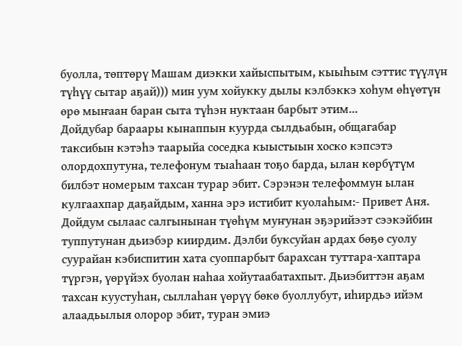буолла, төптөрү Машам диэкки хайыспытым, кыыһым сэттис түүлүн түһүү сытар аҕай))) мин уум хойукку дылы кэлбэккэ хоһум өһүөтүн өрө мыҥаан баран сыта түһэн нуктаан барбыт этим...
Дойдубар бараары кынаппын куурда сылдьабын, общагабар таксибын кэтэһэ таарыйа соседка кыыстыын хоско кэпсэтэ олордохпутуна, телефонум тыаһаан тоҕо барда, ылан көрбүтүм билбэт номерым тахсан турар эбит. Сэрэнэн телефоммун ылан кулгаахпар даҕайдым, ханна эрэ истибит куолаһым:- Привет Аня.
Дойдум сылаас салгынынан түөһүм муҥунан эҕэрийээт сээкэйбин туппутунан дьиэбэр киирдим. Дэлби буксуйан ардах бөҕө суолу суурайан кэбиспитин хата суоппарбыт барахсан туттара-хаптара түргэн, үөрүйэх буолан наһаа хойутаабатахпыт. Дьиэбиттэн аҕам тахсан куустуһан, сыллаһан үөрүү бөкө буоллубут, иһирдьэ ийэм алаадьылыя олорор эбит, туран эмиэ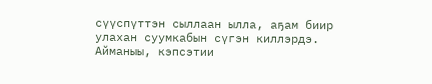сүүспүттэн сыллаан ылла, аҕам биир улахан суумкабын сүгэн киллэрдэ. Айманыы, кэпсэтии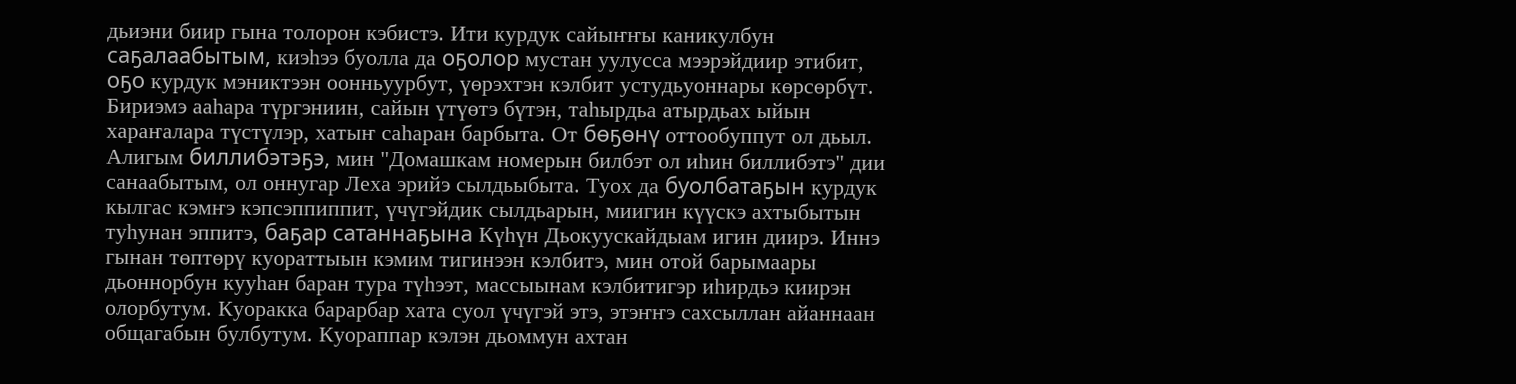дьиэни биир гына толорон кэбистэ. Ити курдук сайыҥҥы каникулбун саҕалаабытым, киэһээ буолла да оҕолор мустан уулусса мээрэйдиир этибит, оҕо курдук мэниктээн оонньуурбут, үөрэхтэн кэлбит устудьуоннары көрсөрбүт. Бириэмэ ааһара түргэниин, сайын үтүөтэ бүтэн, таһырдьа атырдьах ыйын хараҥалара түстүлэр, хатыҥ саһаран барбыта. От бөҕөнү оттообуппут ол дьыл. Алигым биллибэтэҕэ, мин "Домашкам номерын билбэт ол иһин биллибэтэ" дии санаабытым, ол оннугар Леха эрийэ сылдьыбыта. Туох да буолбатаҕын курдук кылгас кэмҥэ кэпсэппиппит, үчүгэйдик сылдьарын, миигин күүскэ ахтыбытын туһунан эппитэ, баҕар сатаннаҕына Күһүн Дьокуускайдыам игин диирэ. Иннэ гынан төптөрү куораттыын кэмим тигинээн кэлбитэ, мин отой барымаары дьоннорбун кууһан баран тура түһээт, массыынам кэлбитигэр иһирдьэ киирэн олорбутум. Куоракка барарбар хата суол үчүгэй этэ, этэҥҥэ сахсыллан айаннаан общагабын булбутум. Куораппар кэлэн дьоммун ахтан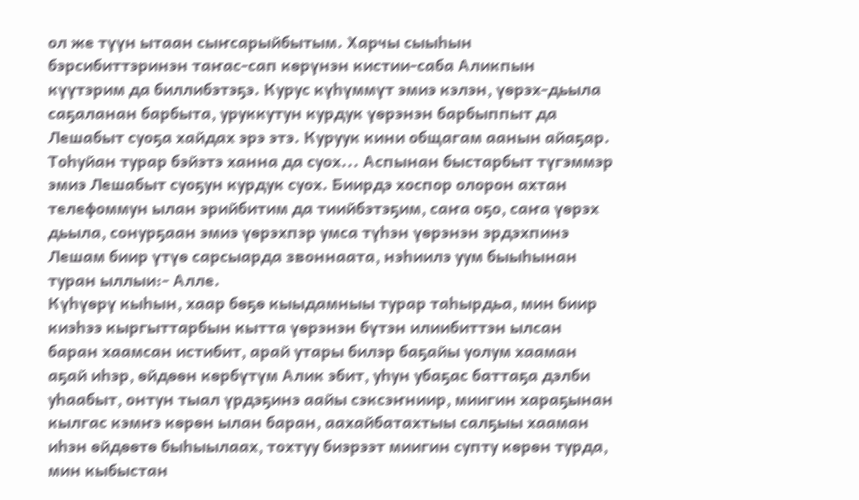ол же түүн ытаан сыҥсарыйбытым. Харчы сыыһын бэрсибиттэринэн таҥас-сап көрүнэн кистии-саба Аликпын күүтэрим да биллибэтэҕэ. Курус күһүммүт эмиэ кэлэн, үөрэх-дьыла саҕаланан барбыта, уруккутун курдук үөрэнэн барбыппыт да Лешабыт суоҕа хайдах эрэ этэ. Куруук кини общагам аанын айаҕар. Тоһуйан турар бэйэтэ ханна да суох... Аспынан быстарбыт түгэммэр эмиэ Лешабыт суоҕун курдук суох. Биирдэ хоспор олорон ахтан телефоммун ылан эрийбитим да тиийбэтэҕим, саҥа оҕо, саҥа үөрэх дьыла, сонурҕаан эмиэ үөрэхпэр умса түһэн үөрэнэн эрдэхпинэ Лешам биир үтүө сарсыарда звоннаата, нэһиилэ уум быыһынан туран ыллыи:- Алле.
Күһүөрү кыһын, хаар бөҕө кыыдамныы турар таһырдьа, мин биир киэһээ кыргыттарбын кытта үөрэнэн бүтэн илиибиттэн ылсан баран хаамсан истибит, арай утары билэр баҕайы уолум хааман аҕай иһэр, өйдөөн көрбүтүм Алик эбит, уһун убаҕас баттаҕа дэлби уһаабыт, онтун тыал үрдэҕинэ аайы сэксэҥниир, миигин хараҕынан кылгас кэмҥэ көрөн ылан баран, аахайбатахтыы салҕыы хааман иһэн өйдөөтө быһыылаах, тохтуу биэрээт миигин супту көрөн турда, мин кыбыстан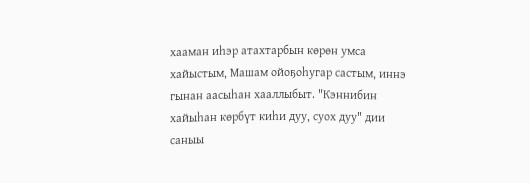хааман иһэр атахтарбын көрөн умса хайыстым, Машам ойоҕоһугар састым, иннэ гынан аасыһан хааллыбыт. "Кэннибин хайыһан көрбүт киһи дуу, суох дуу" дии саныы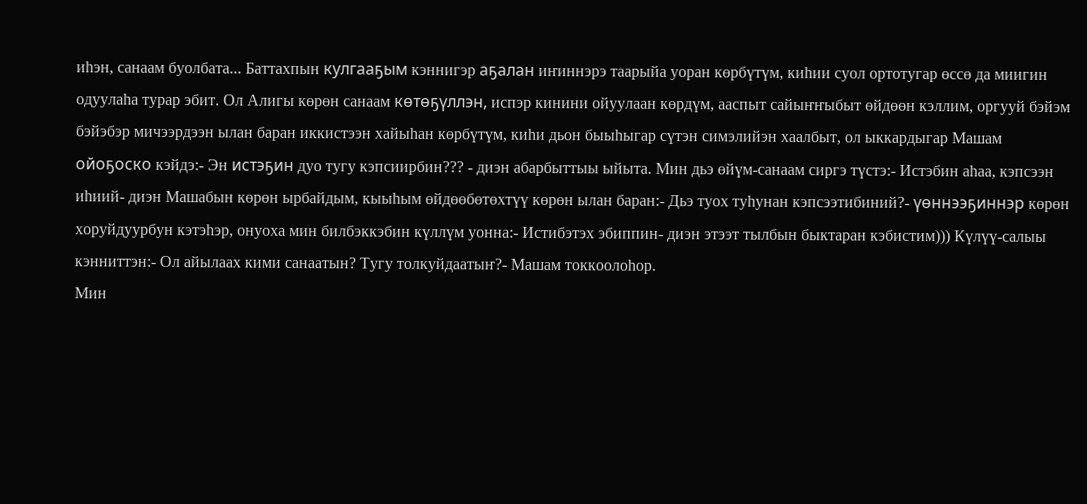иһэн, санаам буолбата... Баттахпын кулгааҕым кэннигэр аҕалан иҥиннэрэ таарыйа уоран көрбүтүм, киһии суол ортотугар өссө да миигин одуулаһа турар эбит. Ол Алигы көрөн санаам көтөҕүллэн, испэр кинини ойуулаан көрдүм, ааспыт сайыҥҥыбыт өйдөөн кэллим, оргууй бэйэм бэйэбэр мичээрдээн ылан баран иккистээн хайыһан көрбүтүм, киһи дьон быыһыгар сүтэн симэлийэн хаалбыт, ол ыккардыгар Машам ойоҕоско кэйдэ:- Эн истэҕин дуо тугу кэпсиирбин??? - диэн абарбыттыы ыйыта. Мин дьэ өйүм-санаам сиргэ түстэ:- Истэбин аһаа, кэпсээн иһиий- диэн Машабын көрөн ырбайдым, кыыһым өйдөөбөтөхтүү көрөн ылан баран:- Дьэ туох туһунан кэпсээтибиний?- үөннээҕиннэр көрөн хоруйдуурбун кэтэһэр, онуоха мин билбэккэбин күллүм уонна:- Истибэтэх эбиппин- диэн этээт тылбын быктаран кэбистим))) Күлүү-салыы кэнниттэн:- Ол айылаах кими санаатын? Тугу толкуйдаатыҥ?- Машам токкоолоһор.
Мин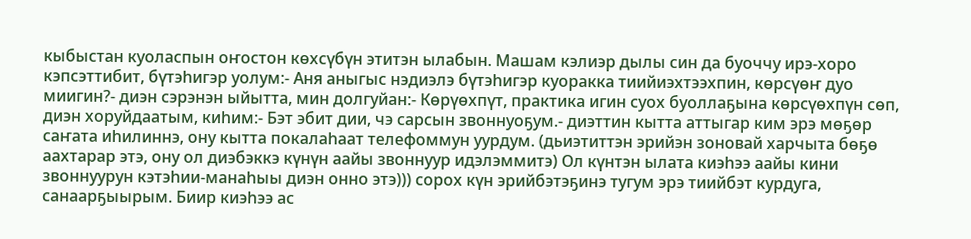кыбыстан куоласпын оҥостон көхсүбүн этитэн ылабын. Машам кэлиэр дылы син да буоччу ирэ-хоро кэпсэттибит, бүтэһигэр уолум:- Аня аныгыс нэдиэлэ бүтэһигэр куоракка тиийиэхтээхпин, көрсүөҥ дуо миигин?- диэн сэрэнэн ыйытта, мин долгуйан:- Көрүөхпүт, практика игин суох буоллаҕына көрсүөхпүн сөп, диэн хоруйдаатым, киһим:- Бэт эбит дии, чэ сарсын звоннуоҕум.- диэттин кытта аттыгар ким эрэ мөҕөр саҥата иһилиннэ, ону кытта покалаһаат телефоммун уурдум. (дьиэтиттэн эрийэн зоновай харчыта бөҕө аахтарар этэ, ону ол диэбэккэ күнүн аайы звоннуур идэлэммитэ) Ол күнтэн ылата киэһээ аайы кини звоннуурун кэтэһии-манаһыы диэн онно этэ))) сорох күн эрийбэтэҕинэ тугум эрэ тиийбэт курдуга, санаарҕыырым. Биир киэһээ ас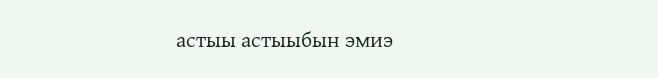астыы астыыбын эмиэ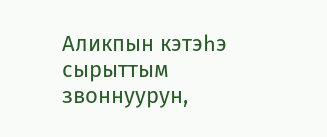Аликпын кэтэһэ сырыттым звоннуурун,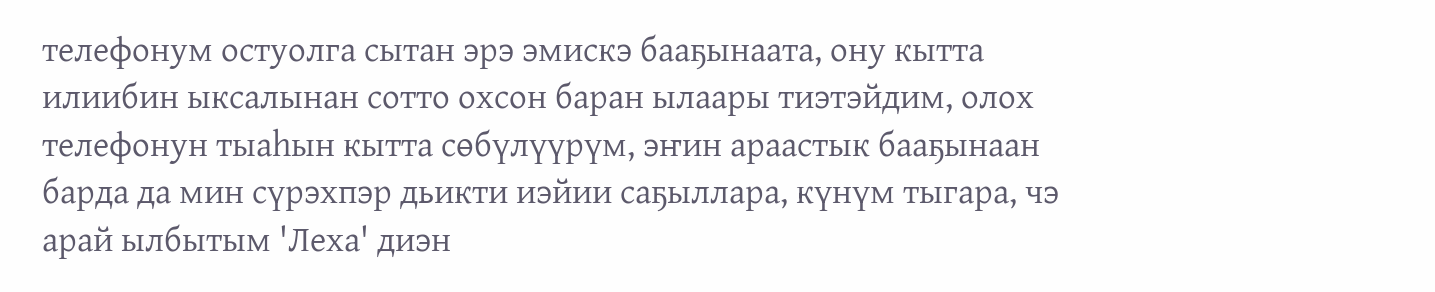телефонум остуолга сытан эрэ эмискэ бааҕынаата, ону кытта илиибин ыксалынан сотто охсон баран ылаары тиэтэйдим, олох телефонун тыаһын кытта сөбүлүүрүм, эҥин араастык бааҕынаан барда да мин сүрэхпэр дьикти иэйии саҕыллара, күнүм тыгара, чэ арай ылбытым 'Леха' диэн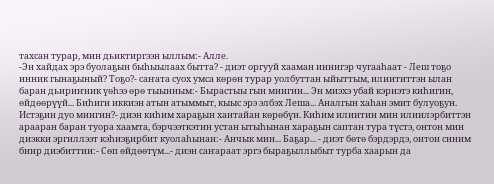тахсан турар, мин дьиктиргээн ыллым:- Алле.
-Эн хайдах эрэ буолаҕын быһыылаах бытта? - диэт оргууй хааман иннигэр чугааһаат - Леш тоҕо инник гынаҕыный? Тоҕо?- саҥата суох умса көрөн турар уолбуттан ыйыттым, илиититтэн ылан баран дьириҥник үөһээ өрө тыынным:- Бырастыы гын миигин... Эн миэхэ убай кэриэтэ киһигин, өйдөөрүүй... Биһиги иккиэн атын атыммыт, кыыс эрэ элбэх Леша... Аналгын хаһан эмит булуоҕун. Истэҕин дуо миигин?- диэн киһим хараҕын хантайан көрөбүн. Киһим илиитин мин илиилэрбиттэн арааран баран туора хаамта, бэрчээткэтин устан ытыһынан хараҕын саптан тура түстэ, онтон мин диэкки эргиллээт кэһиэҕирбит куолаһынан:- Анчык мин... Баҕар... - диэт бөтө бэрдэрдэ, онтон синим биир диэбиттии:- Сөп өйдөөтүм...- диэн саҥараат эргэ быраҕыллыбыт турба хаарын да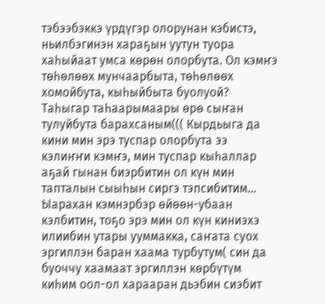тэбээбэккэ үрдүгэр олорунан кэбистэ, ньилбэгинэн хараҕын уутун туора хаһыйаат умса көрөн олорбута. Ол кэмҥэ төһөлөөх мунчаарбыта, төһөлөөх хомойбута, кыһыйбыта буолуой? Таһыгар таһаарымаары өрө сыҥан тулуйбута барахсаным((( Кырдьыга да кини мин эрэ туспар олорбута ээ кэлиҥҥи кэмҥэ, мин туспар кыһаллар аҕай гынан биэрбитин ол күн мин тапталын сыыһын сиргэ тэпсибитим... Ыарахан кэмнэрбэр өйөөн-убаан кэлбитин, тоҕо эрэ мин ол күн киниэхэ илиибин утары ууммакка, саҥата суох эргиллэн баран хаама турбутум( син да буоччу хаамаат эргиллэн көрбүтүм киһим оол-ол харааран дьэбин сиэбит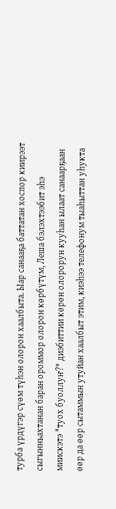турба үрдүгэр сүөм түһэн олорон хаалбыта. Ыар санааҕа баттатан хоспор киирээт сыгынньахтанан баран ороммор олорон көрбүтүм, Леша бэлэхтээбит эһэ миискэтэ "туох буоллуҥ?" диэбиттии көрөн олорорун кууһан ылаат санаарҕаан өөр да өөр сытаммын утуйан хаалбыт этим, киэһээ телефонум тыаһыттан уһукта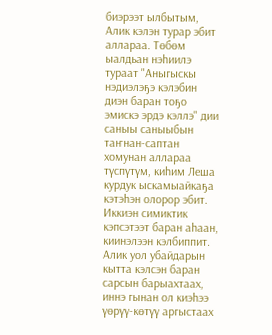биэрээт ылбытым, Алик кэлэн турар эбит аллараа. Төбөм ыалдьан нэһиилэ тураат "Аныгыскы нэдиэлэҕэ кэлэбин диэн баран тоҕо эмискэ эрдэ кэллэ" дии саныы саныыбын таҥнан-саптан хомунан аллараа түспүтүм, киһим Леша курдук ыскамыайкаҕа кэтэһэн олорор эбит. Иккиэн симиктик кэпсэтээт баран аһаан, киинэлээн кэлбиппит. Алик уол убайдарын кытта кэлсэн баран сарсын барыахтаах, иннэ гынан ол киэһээ үөрүү-көтүү аргыстаах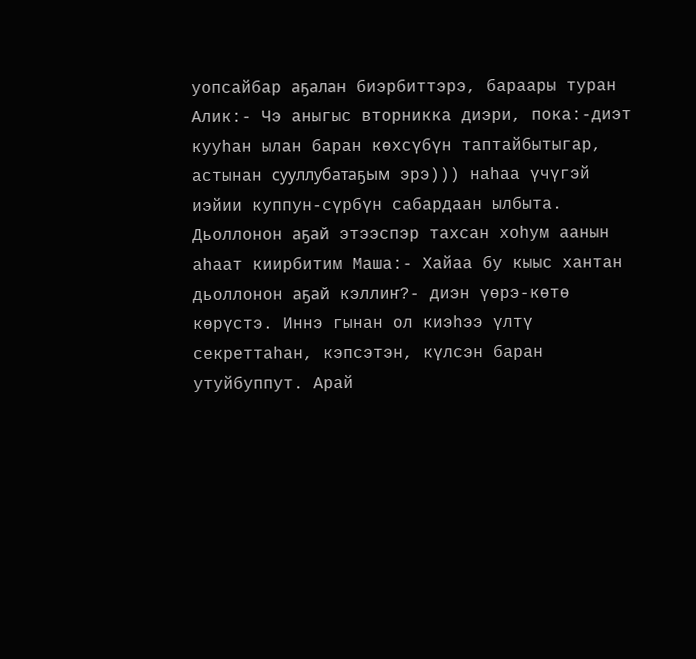уопсайбар аҕалан биэрбиттэрэ, бараары туран Алик:- Чэ аныгыс вторникка диэри, пока:-диэт кууһан ылан баран көхсүбүн таптайбытыгар, астынан сууллубатаҕым эрэ))) наһаа үчүгэй иэйии куппун-сүрбүн сабардаан ылбыта. Дьоллонон аҕай этээспэр тахсан хоһум аанын аһаат киирбитим Маша:- Хайаа бу кыыс хантан дьоллонон аҕай кэллиҥ?- диэн үөрэ-көтө көрүстэ. Иннэ гынан ол киэһээ үлтү секреттаһан, кэпсэтэн, күлсэн баран утуйбуппут. Арай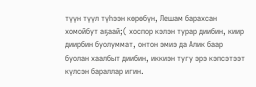түүн түүл түһээн көрөбүн, Лешам барахсан хомойбут аҕаай;( хоспор кэлэн турар диибин, киир диирбин буолуммат, онтон эмиэ да Алик баар буолан хаалбыт диибин, иккиэн тугу эрэ кэпсэтээт күлсэн бараллар игин.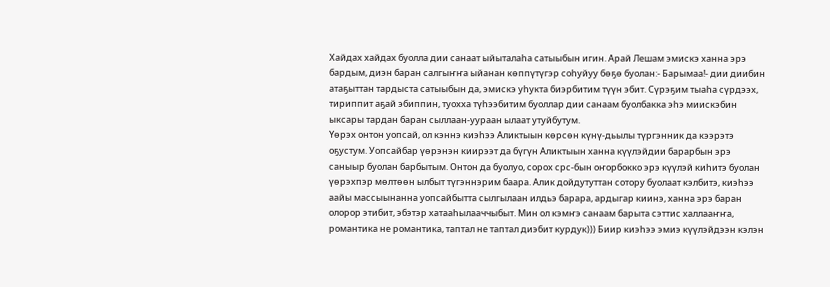Хайдах хайдах буолла дии санаат ыйыталаһа сатыыбын игин. Арай Лешам эмискэ ханна эрэ бардым, диэн баран салгыҥҥа ыйанан көппүтүгэр соһуйуу бөҕө буолан:- Барымаа!- дии диибин атаҕыттан тардыста сатыыбын да, эмискэ уһукта биэрбитим түүн эбит. Сүрэҕим тыаһа сүрдээх, тириппит аҕай эбиппин, туохха түһээбитим буоллар дии санаам буолбакка эһэ миискэбин ыксары тардан баран сыллаан-уураан ылаат утуйбутум.
Үөрэх онтон уопсай, ол кэннэ киэһээ Аликтыын көрсөн күнү-дьылы түргэнник да кээрэтэ оҕустум. Уопсайбар үөрэнэн киирээт да бүгүн Аликтыын ханна күүлэйдии барарбын эрэ саныыр буолан барбытым. Онтон да буолуо, сорох срс-бын оҥорбокко эрэ күүлэй киһитэ буолан үөрэхпэр мөлтөөн ылбыт түгэннэрим баара. Алик дойдутуттан сотору буолаат кэлбитэ, киэһээ аайы массыынанна уопсайбытта сылгылаан илдьэ барара, ардыгар киинэ, ханна эрэ баран олорор этибит, эбэтэр хатааһылааччыбыт. Мин ол кэмҥэ санаам барыта сэттис халлааҥҥа, романтика не романтика, таптал не таптал диэбит курдук))) Биир киэһээ эмиэ күүлэйдээн кэлэн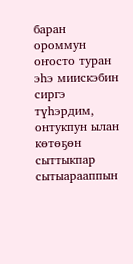баран ороммун оҥосто туран эһэ миискэбин сиргэ түһэрдим, онтукпун ылан көтөҕөн сыттыкпар сытыарааппын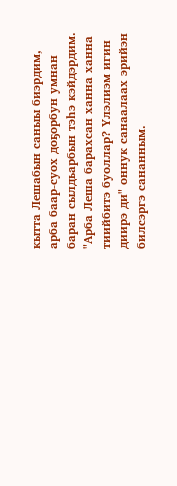кытта Лешабын саныы биэрдим, арба баар-суох доҕорбун умнан баран сылдьарбын тэһэ кэйдэрдим. "Арба Леша барахсан ханна ханна тиийбитэ буоллар? Үлэлиэм игин диирэ ди" оннук санаалаах эрийэн билсэргэ сананным.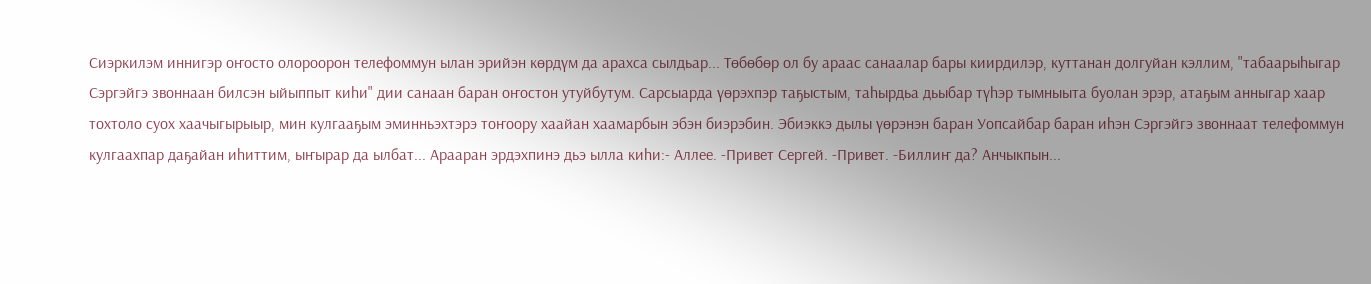Сиэркилэм иннигэр оҥосто олороорон телефоммун ылан эрийэн көрдүм да арахса сылдьар... Төбөбөр ол бу араас санаалар бары киирдилэр, куттанан долгуйан кэллим, "табаарыһыгар Сэргэйгэ звоннаан билсэн ыйыппыт киһи" дии санаан баран оҥостон утуйбутум. Сарсыарда үөрэхпэр таҕыстым, таһырдьа дьыбар түһэр тымныыта буолан эрэр, атаҕым анныгар хаар тохтоло суох хаачыгырыыр, мин кулгааҕым эминньэхтэрэ тоҥоору хаайан хаамарбын эбэн биэрэбин. Эбиэккэ дылы үөрэнэн баран Уопсайбар баран иһэн Сэргэйгэ звоннаат телефоммун кулгаахпар даҕайан иһиттим, ыҥырар да ылбат... Арааран эрдэхпинэ дьэ ылла киһи:- Аллее. -Привет Сергей. -Привет. -Биллиҥ да? Анчыкпын...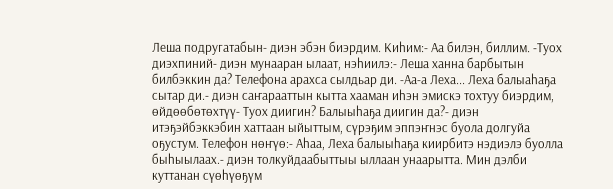Леша подругатабын- диэн эбэн биэрдим. Киһим:- Аа билэн, биллим. -Туох диэхпиний- диэн мунааран ылаат, нэһиилэ:- Леша ханна барбытын билбэккин да? Телефона арахса сылдьар ди. -Аа-а Леха... Леха балыаһаҕа сытар ди.- диэн саҥарааттын кытта хааман иһэн эмискэ тохтуу биэрдим, өйдөөбөтөхтүү- Туох диигин? Балыыһаҕа диигин да?- диэн итэҕэйбэккэбин хаттаан ыйыттым, сүрэҕим эппэҥнэс буола долгуйа оҕустум. Телефон нөҥүө:- Аһаа, Леха балыыһаҕа киирбитэ нэдиэлэ буолла быһыылаах.- диэн толкуйдаабыттыы ыллаан унаарытта. Мин дэлби куттанан сүөһүөҕүм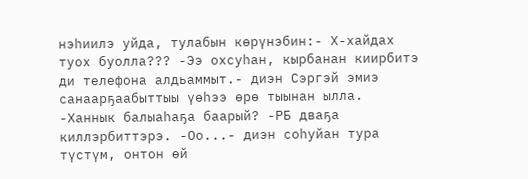нэһиилэ уйда, тулабын көрүнэбин:- Х-хайдах туох буолла??? -Ээ охсуһан, кырбанан киирбитэ ди телефона алдьаммыт.- диэн Сэргэй эмиэ санаарҕаабыттыы үөһээ өрө тыынан ылла. -Ханнык балыаһаҕа баарый? -РБ дваҕа киллэрбиттэрэ. -Оо...- диэн соһуйан тура түстүм, онтон өй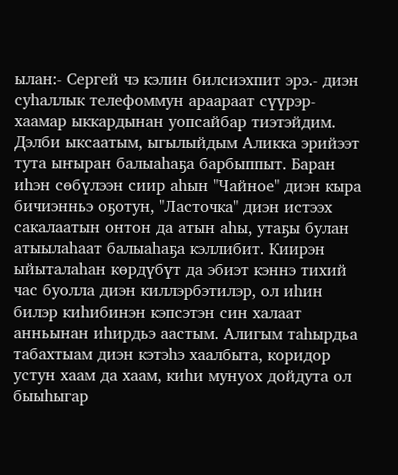ылан:- Сергей чэ кэлин билсиэхпит эрэ.- диэн суһаллык телефоммун араараат сүүрэр-хаамар ыккардынан уопсайбар тиэтэйдим. Дэлби ыксаатым, ыгылыйдым Аликка эрийээт тута ыҥыран балыаһаҕа барбыппыт. Баран иһэн сөбүлээн сиир аһын "Чайное" диэн кыра бичиэнньэ оҕотун, "Ласточка" диэн истээх сакалаатын онтон да атын аһы, утаҕы булан атыылаһаат балыаһаҕа кэллибит. Киирэн ыйыталаһан көрдүбүт да эбиэт кэннэ тихий час буолла диэн киллэрбэтилэр, ол иһин билэр киһибинэн кэпсэтэн син халаат анньынан иһирдьэ аастым. Алигым таһырдьа табахтыам диэн кэтэһэ хаалбыта, коридор устун хаам да хаам, киһи мунуох дойдута ол быыһыгар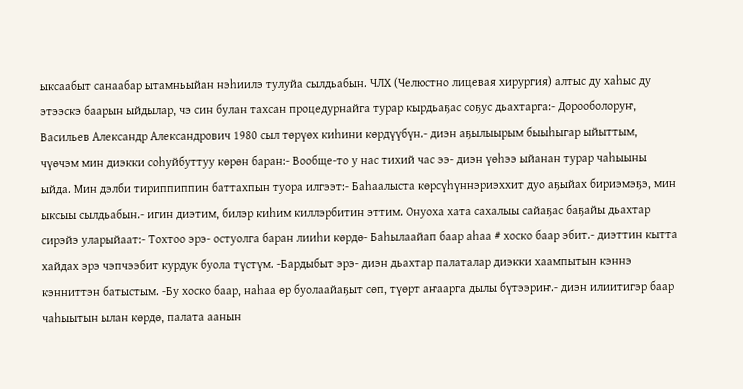ыксаабыт санаабар ытамньыйан нэһиилэ тулуйа сылдьабын. ЧЛХ (Челюстно лицевая хирургия) алтыс ду хаһыс ду этээскэ баарын ыйдылар, чэ син булан тахсан процедурнайга турар кырдьаҕас соҕус дьахтарга:- Дорооболоруҥ, Васильев Александр Александрович 1980 сыл төрүөх киһини көрдүүбүн.- диэн аҕылыырым быыһыгар ыйыттым, чүөчэм мин диэкки соһуйбуттуу көрөн баран:- Вообще-то у нас тихий час ээ- диэн үөһээ ыйанан турар чаһыыны ыйда. Мин дэлби тириппиппин баттахпын туора илгээт:- Баһаалыста көрсүһүннэриэххит дуо аҕыйах бириэмэҕэ, мин ыксыы сылдьабын.- игин диэтим, билэр киһим киллэрбитин эттим. Онуоха хата сахалыы сайаҕас баҕайы дьахтар сирэйэ уларыйаат:- Тохтоо эрэ- остуолга баран лииһи көрдө- Баһылаайап баар аһаа # хоско баар эбит.- диэттин кытта хайдах эрэ чэпчээбит курдук буола түстүм. -Бардыбыт эрэ- диэн дьахтар палаталар диэкки хаампытын кэннэ кэнниттэн батыстым. -Бу хоско баар, наһаа өр буолаайаҕыт сөп, түөрт аҥаарга дылы бүтээриҥ.- диэн илиитигэр баар чаһыытын ылан көрдө, палата аанын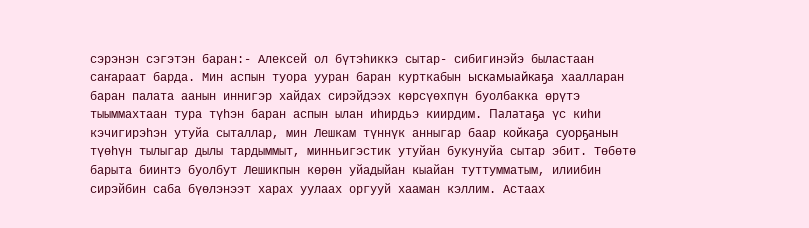сэрэнэн сэгэтэн баран:- Алексей ол бүтэһиккэ сытар- сибигинэйэ быластаан саҥараат барда. Мин аспын туора ууран баран курткабын ыскамыайкаҕа хаалларан баран палата аанын иннигэр хайдах сирэйдээх көрсүөхпүн буолбакка өрүтэ тыыммахтаан тура түһэн баран аспын ылан иһирдьэ киирдим. Палатаҕа үс киһи кэчигирэһэн утуйа сыталлар, мин Лешкам түннүк анныгар баар койкаҕа суорҕанын түөһүн тылыгар дылы тардыммыт, минньигэстик утуйан букунуйа сытар эбит. Төбөтө барыта биинтэ буолбут Лешикпын көрөн уйадыйан кыайан туттумматым, илиибин сирэйбин саба бүөлэнээт харах уулаах оргууй хааман кэллим. Астаах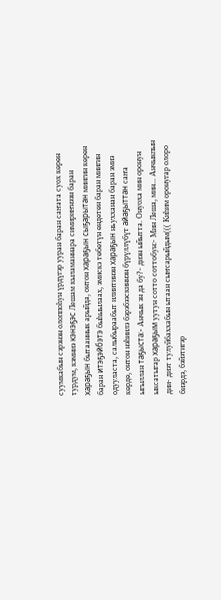суумкабын сэрэнэн олоппоһун үрдүгэр ууран баран саҥата суох көрөн турдум, кэмниэ кэнэҕэс Лешам кыламаннара симириҥнээн баран хараҕын бытааннык арыйда, онтон хараҕын сыҕарытан миигин көрөн баран итэҕэйбэтэ быһыылаах, эмискэ төбөтүн өндөтөн баран миигин одууласта, салыбыраабыт илиитинэн хараҕын ньухханан баран эмиэ көрдө, онтон нэһиилэ бэрэбээскиннэн бүрүллүбүт айаҕыттан саҥа ыгыллан таҕыста:- Анчык эн да бу?- диэн ыйытта. Онуоха мин оронун ыксатыгар хараҕым уутун сотто соттобун:- Мин Леша, мин... Анчыкпын дии- диэт тулуйбаххабын ытаан сыҥсарыйдым((( Киһим оронугар олоро биэрдэ, бэйэтигэр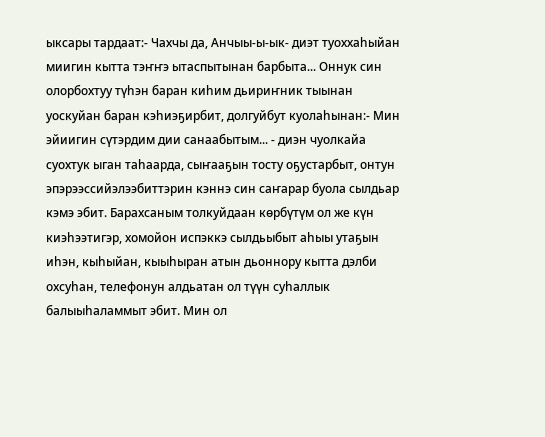ыксары тардаат:- Чахчы да, Анчыы-ы-ык- диэт туоххаһыйан миигин кытта тэҥҥэ ытаспытынан барбыта... Оннук син олорбохтуу түһэн баран киһим дьириҥник тыынан уоскуйан баран кэһиэҕирбит, долгуйбут куолаһынан:- Мин эйиигин сүтэрдим дии санаабытым... - диэн чуолкайа суохтук ыган таһаарда, сыҥааҕын тосту оҕустарбыт, онтун эпэрээссийэлээбиттэрин кэннэ син саҥарар буола сылдьар кэмэ эбит. Барахсаным толкуйдаан көрбүтүм ол же күн киэһээтигэр, хомойон испэккэ сылдьыбыт аһыы утаҕын иһэн, кыһыйан, кыыһыран атын дьоннору кытта дэлби охсуһан, телефонун алдьатан ол түүн суһаллык балыыһаламмыт эбит. Мин ол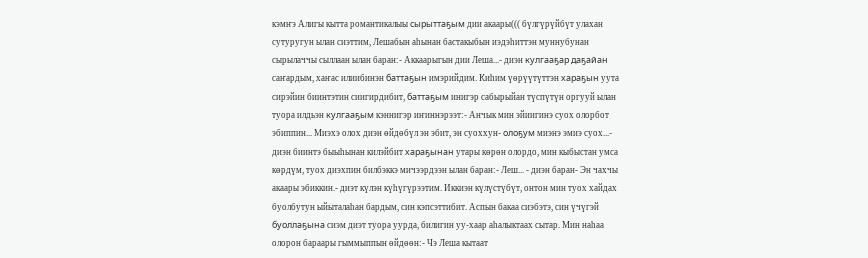кэмҥэ Алигы кытта романтикалыы сырыттаҕым дии акаары((( бүлгүрүйбүт улахан сутуругун ылан сиэттим, Лешабын аһынан бастакыбын иэдэһиттэн муннубунан сырылаччы сыллаан ылан баран:- Аккаарыгын дии Леша...- диэн кулгааҕар даҕайан саҥардым, хаҥас илиибинэн баттаҕын имэрийдим. Киһим үөрүүтүттэн хараҕын уута сирэйин биинтэтин сиигирдибит, баттаҕым инигэр сабырыйан түспүтүн оргууй ылан туора илдьэн кулгааҕым кэннигэр иҥиннэрээт:- Анчык мин эйиигинэ суох олорбот эбиппин... Миэхэ олох диэн өйдөбүл эн эбит, эн суоххун- олоҕум миэнэ эмиэ суох...- диэн биинтэ быыһынан килэйбит хараҕынан утары көрөн олордо, мин кыбыстан умса көрдүм, туох диэхпин билбэккэ мичээрдээн ылан баран:- Леш... - диэн баран- Эн чахчы акаары эбиккин.- диэт күлэн күһүгүрээтим. Иккиэн күлүстүбүт, онтон мин туох хайдах буолбутун ыйыталаһан бардым, син кэпсэттибит. Аспын бакаа сиэбэтэ, син үчүгэй буоллаҕына сиэм диэт туора уурда, билигин уу-хаар аһалыктаах сытар. Мин наһаа олорон бараары гыммыппын өйдөөн:- Чэ Леша кытаат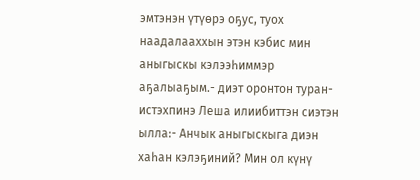эмтэнэн үтүөрэ оҕус, туох наадалааххын этэн кэбис мин аныгыскы кэлээһиммэр аҕалыаҕым.- диэт оронтон туран- истэхпинэ Леша илиибиттэн сиэтэн ылла:- Анчык аныгыскыга диэн хаһан кэлэҕиний? Мин ол күнү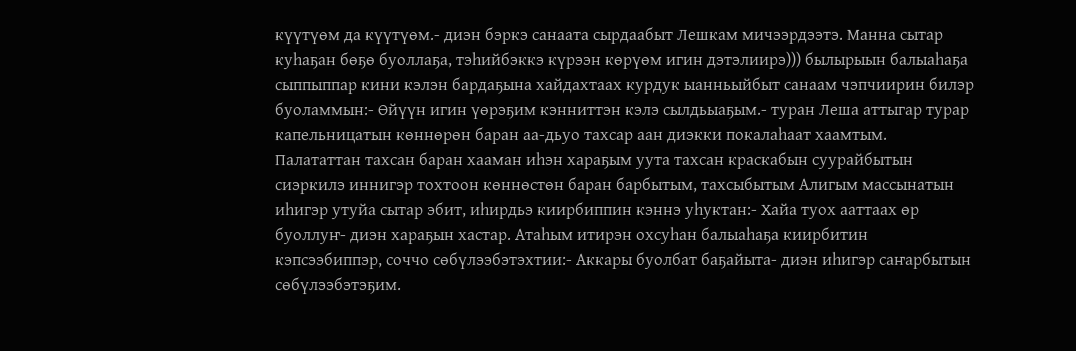күүтүөм да күүтүөм.- диэн бэркэ санаата сырдаабыт Лешкам мичээрдээтэ. Манна сытар куһаҕан бөҕө буоллаҕа, тэһийбэккэ күрээн көрүөм игин дэтэлиирэ))) былырыын балыаһаҕа сыппыппар кини кэлэн бардаҕына хайдахтаах курдук ыанньыйбыт санаам чэпчиирин билэр буоламмын:- Өйүүн игин үөрэҕим кэнниттэн кэлэ сылдьыаҕым.- туран Леша аттыгар турар капельницатын көннөрөн баран аа-дьуо тахсар аан диэкки покалаһаат хаамтым. Палататтан тахсан баран хааман иһэн хараҕым уута тахсан краскабын суурайбытын сиэркилэ иннигэр тохтоон көннөстөн баран барбытым, тахсыбытым Алигым массынатын иһигэр утуйа сытар эбит, иһирдьэ киирбиппин кэннэ уһуктан:- Хайа туох ааттаах өр буоллуҥ- диэн хараҕын хастар. Атаһым итирэн охсуһан балыаһаҕа киирбитин кэпсээбиппэр, соччо сөбүлээбэтэхтии:- Аккары буолбат баҕайыта- диэн иһигэр саҥарбытын сөбүлээбэтэҕим.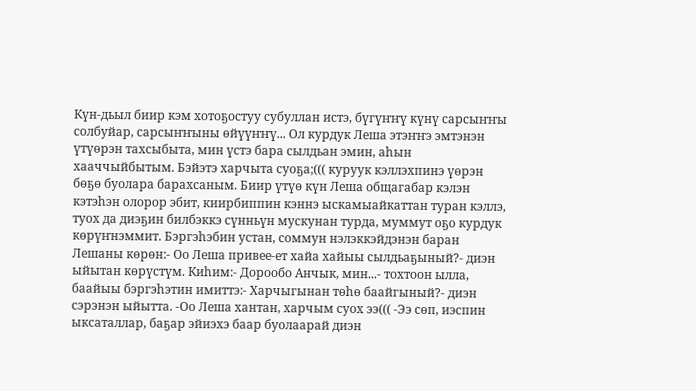Күн-дьыл биир кэм хотоҕостуу субуллан истэ, бүгүҥҥү күнү сарсыҥҥы солбуйар, сарсыҥҥыны өйүүҥҥү... Ол курдук Леша этэҥҥэ эмтэнэн үтүөрэн тахсыбыта, мин үстэ бара сылдьан эмин, аһын хааччыйбытым. Бэйэтэ харчыта суоҕа;((( куруук кэллэхпинэ үөрэн бөҕө буолара барахсаным. Биир үтүө күн Леша общагабар кэлэн кэтэһэн олорор эбит, киирбиппин кэннэ ыскамыайкаттан туран кэллэ, туох да диэҕин билбэккэ сүнньүн мускунан турда, муммут оҕо курдук көрүҥнэммит. Бэргэһэбин устан, соммун нэлэккэйдэнэн баран Лешаны көрөн:- Оо Леша привее-ет хайа хайыы сылдьаҕыный?- диэн ыйытан көрүстүм. Киһим:- Дорообо Анчык, мин...- тохтоон ылла, баайыы бэргэһэтин имиттэ:- Харчыгынан төһө баайгыный?- диэн сэрэнэн ыйытта. -Оо Леша хантан, харчым суох ээ((( -Ээ сөп, иэспин ыксаталлар, баҕар эйиэхэ баар буолаарай диэн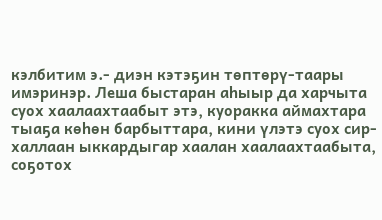кэлбитим э.- диэн кэтэҕин төптөрү-таары имэринэр. Леша быстаран аһыыр да харчыта суох хаалаахтаабыт этэ, куоракка аймахтара тыаҕа көһөн барбыттара, кини үлэтэ суох сир-халлаан ыккардыгар хаалан хаалаахтаабыта, соҕотох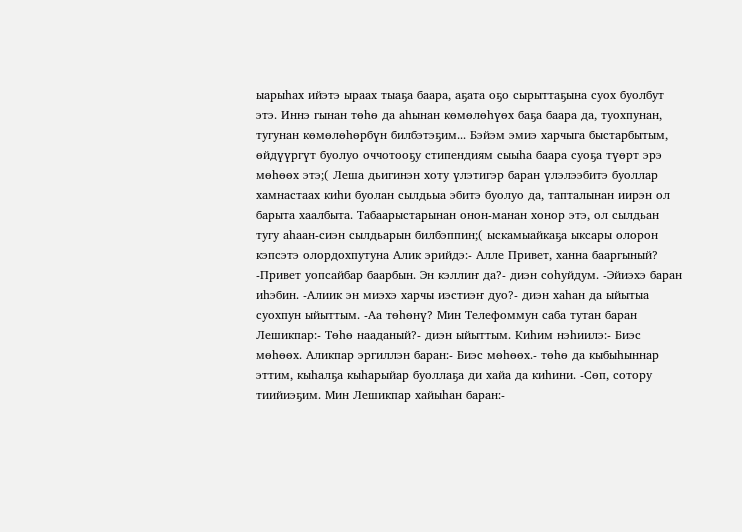ыарыһах ийэтэ ыраах тыаҕа баара, аҕата оҕо сырыттаҕына суох буолбут этэ. Иннэ гынан төһө да аһынан көмөлөһүөх баҕа баара да, туохпунан, тугунан көмөлөһөрбүн билбэтэҕим... Бэйэм эмиэ харчыга быстарбытым, өйдүүргүт буолуо оччотооҕу стипендиям сыыһа баара суоҕа түөрт эрэ мөһөөх этэ;( Леша дьигинэн хоту үлэтигэр баран үлэлээбитэ буоллар хамнастаах киһи буолан сылдьыа эбитэ буолуо да, тапталынан иирэн ол барыта хаалбыта. Табаарыстарынан онон-манан хонор этэ, ол сылдьан тугу аһаан-сиэн сылдьарын билбэппин;( ыскамыайкаҕа ыксары олорон кэпсэтэ олордохпутуна Алик эрийдэ:- Алле Привет, ханна бааргыный? -Привет уопсайбар баарбын. Эн кэллиҥ да?- диэн соһуйдум. -Эйиэхэ баран иһэбин. -Алиик эн миэхэ харчы иэстиэҥ дуо?- диэн хаһан да ыйытыа суохпун ыйыттым. -Аа төһөнү? Мин Телефоммун саба тутан баран Лешикпар:- Төһө нааданый?- диэн ыйыттым. Киһим нэһиилэ:- Биэс мөһөөх. Аликпар эргиллэн баран:- Биэс мөһөөх.- төһө да кыбыһыннар эттим, кыһалҕа кыһарыйар буоллаҕа ди хайа да киһини. -Сөп, сотору тиийиэҕим. Мин Лешикпар хайыһан баран:-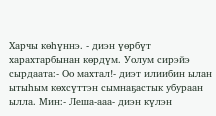Харчы көһүннэ. - диэн үөрбүт харахтарбынан көрдүм. Уолум сирэйэ сырдаата:- Оо махтал!- диэт илиибин ылан ытыһым көхсүттэн сымнаҕастык убураан ылла. Мин:- Леша-ааа- диэн күлэн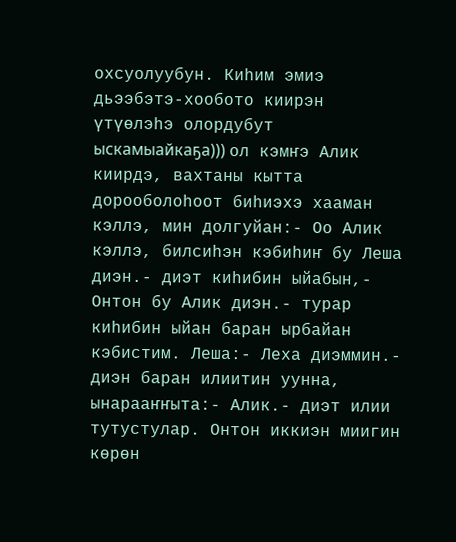охсуолуубун. Киһим эмиэ дьээбэтэ-хообото киирэн үтүөлэһэ олордубут ыскамыайкаҕа))) ол кэмҥэ Алик киирдэ, вахтаны кытта дорооболоһоот биһиэхэ хааман кэллэ, мин долгуйан:- Оо Алик кэллэ, билсиһэн кэбиһиҥ бу Леша диэн.- диэт киһибин ыйабын,- Онтон бу Алик диэн.- турар киһибин ыйан баран ырбайан кэбистим. Леша:- Леха диэммин.- диэн баран илиитин уунна, ынарааҥҥыта:- Алик.- диэт илии тутустулар. Онтон иккиэн миигин көрөн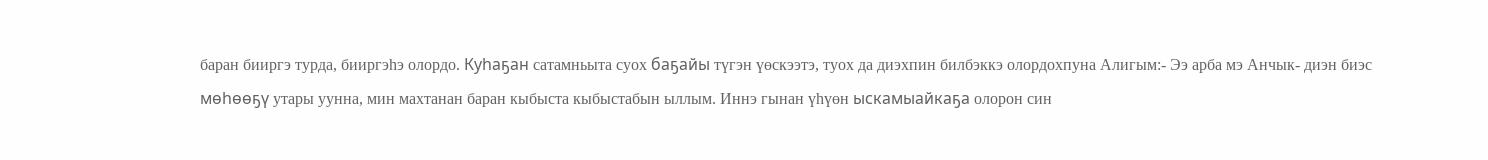баран бииргэ турда, бииргэһэ олордо. Куһаҕан сатамньыта суох баҕайы түгэн үөскээтэ, туох да диэхпин билбэккэ олордохпуна Алигым:- Ээ арба мэ Анчык- диэн биэс мөһөөҕү утары уунна, мин махтанан баран кыбыста кыбыстабын ыллым. Иннэ гынан үһүөн ыскамыайкаҕа олорон син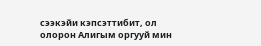сээкэйи кэпсэттибит, ол олорон Алигым оргууй мин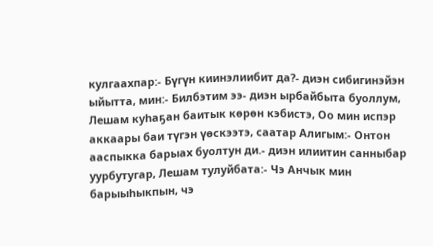кулгаахпар:- Бүгүн киинэлиибит да?- диэн сибигинэйэн ыйытта, мин:- Билбэтим ээ- диэн ырбайбыта буоллум, Лешам куһаҕан баитык көрөн кэбистэ, Оо мин испэр аккаары баи түгэн үөскээтэ, саатар Алигым:- Онтон ааспыкка барыах буолтун ди.- диэн илиитин санныбар уурбутугар, Лешам тулуйбата:- Чэ Анчык мин барыыһыкпын, чэ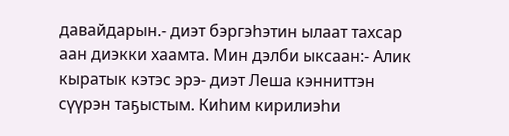давайдарын.- диэт бэргэһэтин ылаат тахсар аан диэкки хаамта. Мин дэлби ыксаан:- Алик кыратык кэтэс эрэ- диэт Леша кэнниттэн сүүрэн таҕыстым. Киһим кирилиэһи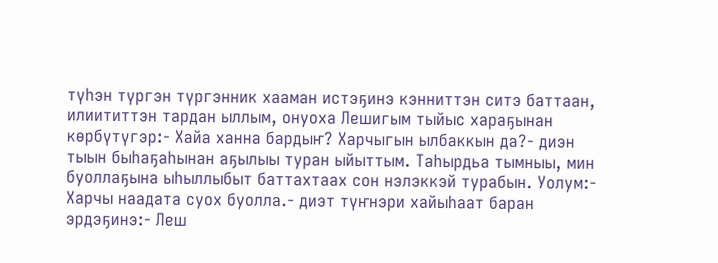түһэн түргэн түргэнник хааман истэҕинэ кэнниттэн ситэ баттаан, илиититтэн тардан ыллым, онуоха Лешигым тыйыс хараҕынан көрбүтүгэр:- Хайа ханна бардыҥ? Харчыгын ылбаккын да?- диэн тыын быһаҕаһынан аҕылыы туран ыйыттым. Таһырдьа тымныы, мин буоллаҕына ыһыллыбыт баттахтаах сон нэлэккэй турабын. Уолум:- Харчы наадата суох буолла.- диэт түҥнэри хайыһаат баран эрдэҕинэ:- Леш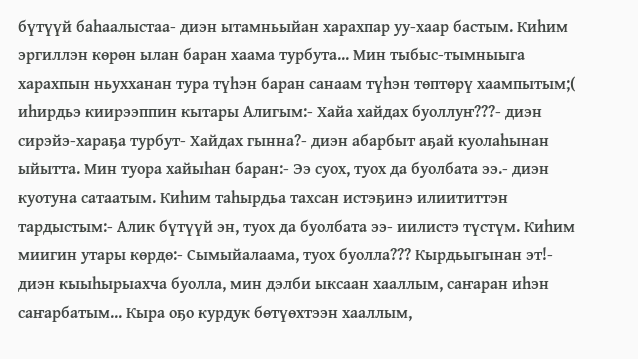бүтүүй баһаалыстаа- диэн ытамньыйан харахпар уу-хаар бастым. Киһим эргиллэн көрөн ылан баран хаама турбута... Мин тыбыс-тымныыга харахпын ньухханан тура түһэн баран санаам түһэн төптөрү хаампытым;( иһирдьэ киирээппин кытары Алигым:- Хайа хайдах буоллуҥ???- диэн сирэйэ-хараҕа турбут- Хайдах гынна?- диэн абарбыт аҕай куолаһынан ыйытта. Мин туора хайыһан баран:- Ээ суох, туох да буолбата ээ.- диэн куотуна сатаатым. Киһим таһырдьа тахсан истэҕинэ илиититтэн тардыстым:- Алик бүтүүй эн, туох да буолбата ээ- иилистэ түстүм. Киһим миигин утары көрдө:- Сымыйалаама, туох буолла??? Кырдьыгынан эт!- диэн кыыһырыахча буолла, мин дэлби ыксаан хааллым, саҥаран иһэн саҥарбатым... Кыра оҕо курдук бөтүөхтээн хааллым,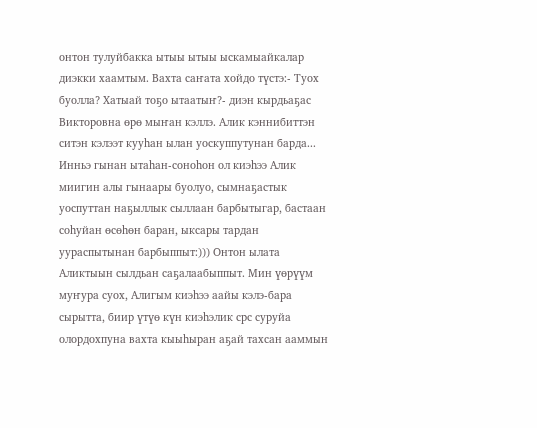онтон тулуйбакка ытыы ытыы ыскамыайкалар диэкки хаамтым. Вахта саҥата хойдо түстэ:- Туох буолла? Хатыай тоҕо ытаатыҥ?- диэн кырдьаҕас Викторовна өрө мыҥан кэллэ. Алик кэннибиттэн ситэн кэлээт кууһан ылан уоскуппутунан барда...
Инньэ гынан ытаһан-соноһон ол киэһээ Алик миигин алы гынаары буолуо, сымнаҕастык уоспуттан наҕыллык сыллаан барбытыгар, бастаан соһуйан өсөһөн баран, ыксары тардан уураспытынан барбыппыт:))) Онтон ылата Аликтыын сылдьан саҕалаабыппыт. Мин үөрүүм муҥура суох, Алигым киэһээ аайы кэлэ-бара сырытта, биир үтүө күн киэһэлик срс суруйа олордохпуна вахта кыыһыран аҕай тахсан ааммын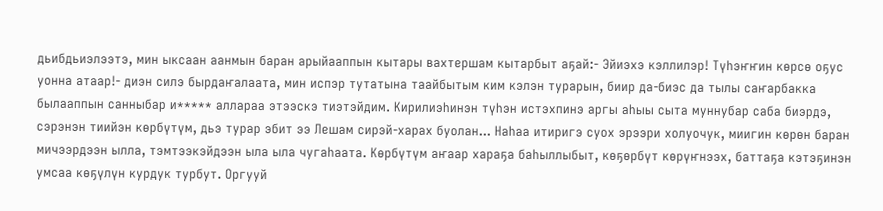дьибдьиэлээтэ, мин ыксаан аанмын баран арыйааппын кытары вахтершам кытарбыт аҕай:- Эйиэхэ кэллилэр! Түһэҥҥин көрсө оҕус уонна атаар!- диэн силэ бырдаҥалаата, мин испэр тутатына таайбытым ким кэлэн турарын, биир да-биэс да тылы саҥарбакка былааппын санныбар и***** аллараа этээскэ тиэтэйдим. Кирилиэһинэн түһэн истэхпинэ аргы аһыы сыта муннубар саба биэрдэ, сэрэнэн тиийэн көрбүтүм, дьэ турар эбит ээ Лешам сирэй-харах буолан... Наһаа итиригэ суох эрээри холуочук, миигин көрөн баран мичээрдээн ылла, тэмтээкэйдээн ыла ыла чугаһаата. Көрбүтүм аҥаар хараҕа баһыллыбыт, көҕөрбүт көрүҥнээх, баттаҕа кэтэҕинэн умсаа көҕүлүн курдук турбут. Оргууй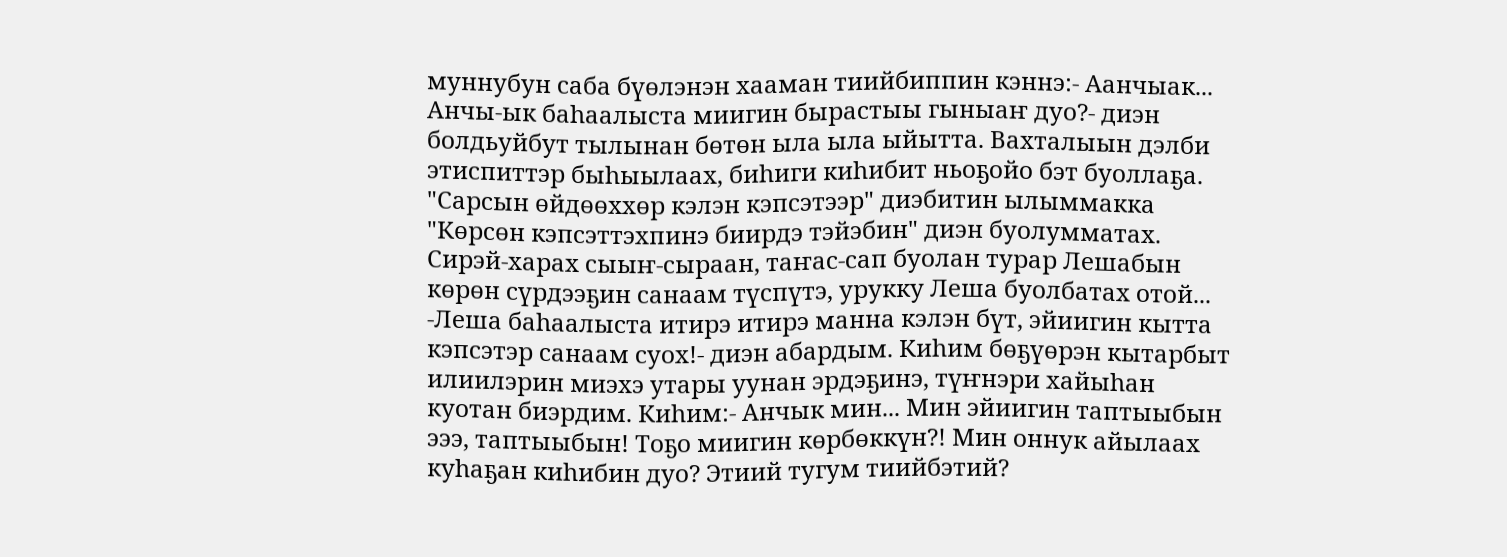муннубун саба бүөлэнэн хааман тиийбиппин кэннэ:- Аанчыак... Анчы-ык баһаалыста миигин бырастыы гыныаҥ дуо?- диэн болдьуйбут тылынан бөтөн ыла ыла ыйытта. Вахталыын дэлби этиспиттэр быһыылаах, биһиги киһибит ньоҕойо бэт буоллаҕа. "Сарсын өйдөөххөр кэлэн кэпсэтээр" диэбитин ылыммакка "Көрсөн кэпсэттэхпинэ биирдэ тэйэбин" диэн буолумматах. Сирэй-харах сыыҥ-сыраан, таҥас-сап буолан турар Лешабын көрөн сүрдээҕин санаам түспүтэ, урукку Леша буолбатах отой... -Леша баһаалыста итирэ итирэ манна кэлэн бүт, эйиигин кытта кэпсэтэр санаам суох!- диэн абардым. Киһим бөҕүөрэн кытарбыт илиилэрин миэхэ утары уунан эрдэҕинэ, түҥнэри хайыһан куотан биэрдим. Киһим:- Анчык мин... Мин эйиигин таптыыбын эээ, таптыыбын! Тоҕо миигин көрбөккүн?! Мин оннук айылаах куһаҕан киһибин дуо? Этиий тугум тиийбэтий?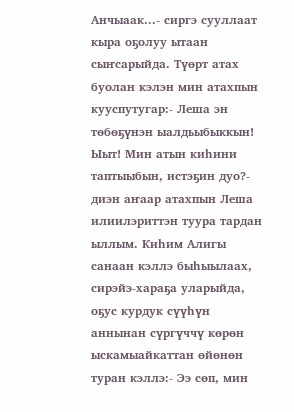Анчыаак...- сиргэ сууллаат кыра оҕолуу ытаан сыҥсарыйда. Түөрт атах буолан кэлэн мин атахпын кууспутугар:- Леша эн төбөҕүнэн ыалдьыбыккын! Ыыт! Мин атын киһини таптыыбын, истэҕин дуо?- диэн аҥаар атахпын Леша илиилэриттэн туура тардан ыллым. Киһим Алигы санаан кэллэ быһыылаах, сирэйэ-хараҕа уларыйда, оҕус курдук сүүһүн аннынан сүргүччү көрөн ыскамыайкаттан өйөнөн туран кэллэ:- Ээ сөп, мин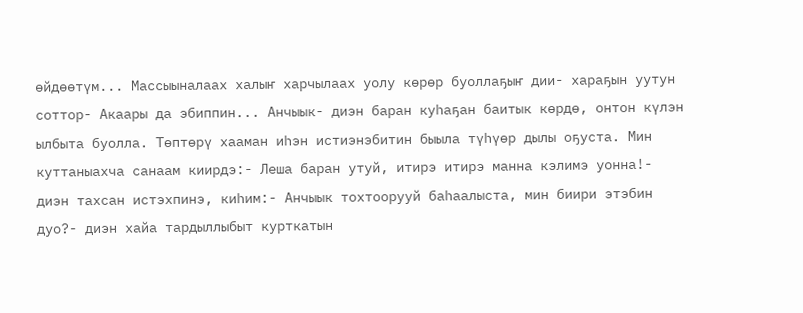өйдөөтүм... Массыыналаах халыҥ харчылаах уолу көрөр буоллаҕыҥ дии- хараҕын уутун соттор- Акаары да эбиппин... Анчыык- диэн баран куһаҕан баитык көрдө, онтон күлэн ылбыта буолла. Төптөрү хааман иһэн истиэнэбитин быыла түһүөр дылы оҕуста. Мин куттаныахча санаам киирдэ:- Леша баран утуй, итирэ итирэ манна кэлимэ уонна!- диэн тахсан истэхпинэ, киһим:- Анчыык тохтоорууй баһаалыста, мин биири этэбин дуо?- диэн хайа тардыллыбыт курткатын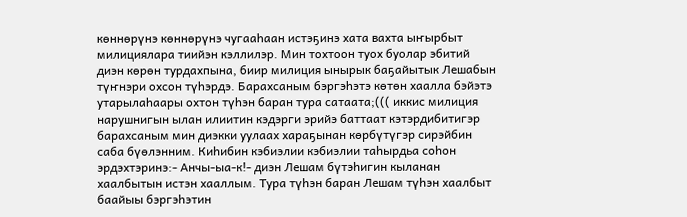көннөрүнэ көннөрүнэ чугааһаан истэҕинэ хата вахта ыҥырбыт милициялара тиийэн кэллилэр. Мин тохтоон туох буолар эбитий диэн көрөн турдахпына, биир милиция ынырык баҕайытык Лешабын түҥнэри охсон түһэрдэ. Барахсаным бэргэһэтэ көтөн хаалла бэйэтэ утарылаһаары охтон түһэн баран тура сатаата;((( иккис милиция нарушнигын ылан илиитин кэдэрги эрийэ баттаат кэтэрдибитигэр барахсаным мин диэкки уулаах хараҕынан көрбүтүгэр сирэйбин саба бүөлэнним. Киһибин кэбиэлии кэбиэлии таһырдьа соһон эрдэхтэринэ:- Анчы-ыа-к!- диэн Лешам бүтэһигин кыланан хаалбытын истэн хааллым. Тура түһэн баран Лешам түһэн хаалбыт баайыы бэргэһэтин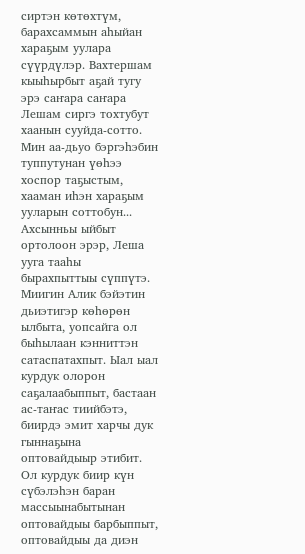сиртэн көтөхтүм, барахсаммын аһыйан хараҕым уулара сүүрдүлэр. Вахтершам кыыһырбыт аҕай тугу эрэ саҥара саҥара Лешам сиргэ тохтубут хаанын сууйда-сотто. Мин аа-дьуо бэргэһэбин туппутунан үөһээ хоспор таҕыстым, хааман иһэн хараҕым ууларын соттобун...
Ахсынньы ыйбыт ортолоон эрэр, Леша ууга тааһы бырахпыттыы сүппүтэ. Миигин Алик бэйэтин дьиэтигэр көһөрөн ылбыта, уопсайга ол быһылаан кэнниттэн сатаспатахпыт. Ыал ыал курдук олорон саҕалаабыппыт, бастаан ас-таҥас тиийбэтэ, биирдэ эмит харчы дук гыннаҕына оптовайдыыр этибит. Ол курдук биир күн сүбэлэһэн баран массыынабытынан оптовайдыы барбыппыт, оптовайдыы да диэн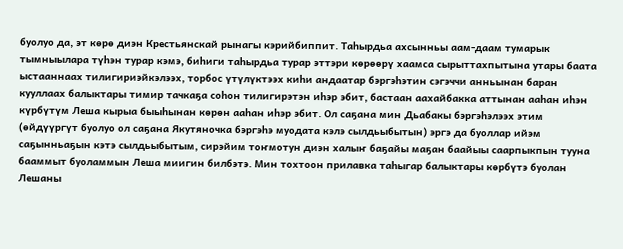буолуо да, эт көрө диэн Крестьянскай рынагы кэрийбиппит. Таһырдьа ахсынньы аам-даам тумарык тымныылара түһэн турар кэмэ, биһиги таһырдьа турар эттэри көрөөрү хаамса сырыттахпытына утары баата ыстааннаах тилигириэйкэлээх, торбос үтүлүктээх киһи андаатар бэргэһэтин сэгэччи анньынан баран кууллаах балыктары тимир тачкаҕа соһон тилигирэтэн иһэр эбит, бастаан аахайбакка аттынан ааһан иһэн күрбүтүм Леша кырыа быыһынан көрөн ааһан иһэр эбит. Ол саҕана мин Дьабакы бэргэһэлээх этим (өйдүүргүт буолуо ол саҕана Якутяночка бэргэһэ муодата кэлэ сылдьыбытын) эргэ да буоллар ийэм саҕынньаҕын кэтэ сылдьыбытым, сирэйим тоҥмотун диэн халыҥ баҕайы маҕан баайыы саарпыкпын тууна бааммыт буоламмын Леша миигин билбэтэ. Мин тохтоон прилавка таһыгар балыктары көрбүтэ буолан Лешаны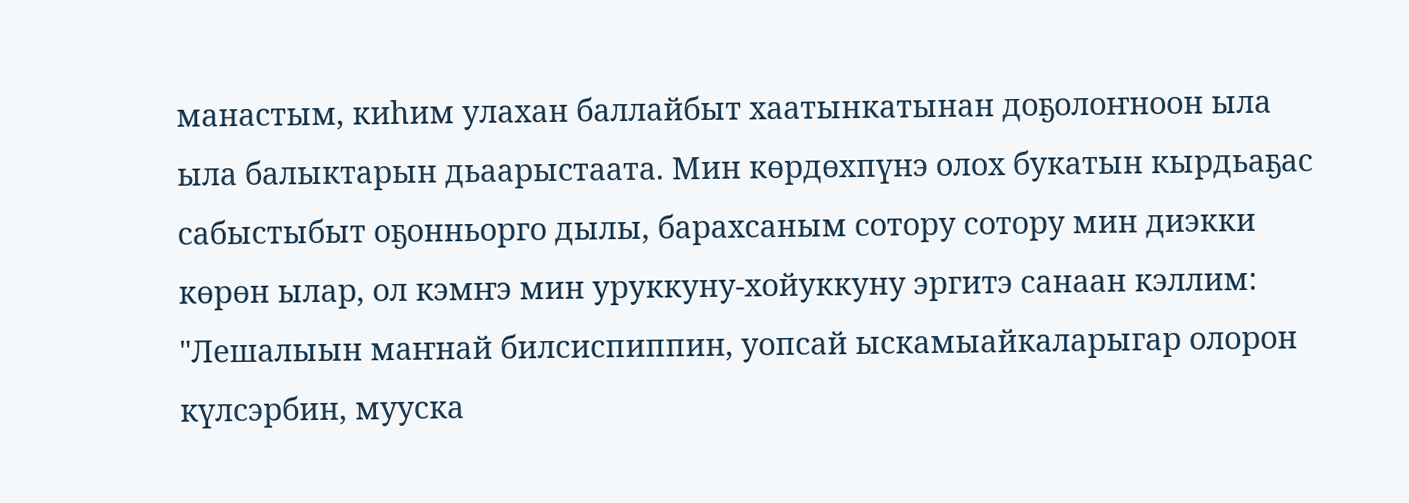манастым, киһим улахан баллайбыт хаатынкатынан доҕолоҥноон ыла ыла балыктарын дьаарыстаата. Мин көрдөхпүнэ олох букатын кырдьаҕас сабыстыбыт оҕонньорго дылы, барахсаным сотору сотору мин диэкки көрөн ылар, ол кэмҥэ мин уруккуну-хойуккуну эргитэ санаан кэллим: "Лешалыын маҥнай билсиспиппин, уопсай ыскамыайкаларыгар олорон күлсэрбин, мууска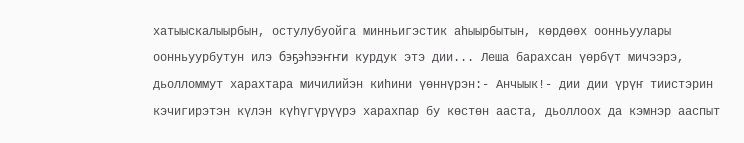хатыыскалыырбын, остулубуойга минньигэстик аһыырбытын, көрдөөх оонньуулары оонньуурбутун илэ бэҕэһээҥҥи курдук этэ дии... Леша барахсан үөрбүт мичээрэ, дьолломмут харахтара мичилийэн киһини үөннүрэн:- Анчыык!- дии дии үрүҥ тиистэрин кэчигирэтэн күлэн күһүгүрүүрэ харахпар бу көстөн ааста, дьоллоох да кэмнэр ааспыт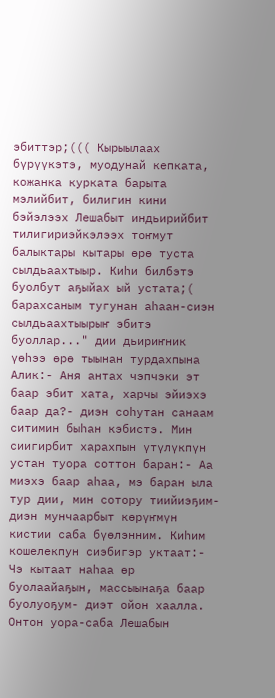эбиттэр;((( Кырыылаах бүрүүкэтэ, муодунай кепката, кожанка курката барыта мэлийбит, билигин кини бэйэлээх Лешабыт индьирийбит тилигириэйкэлээх тоҥмут балыктары кытары өрө туста сылдьаахтыыр. Киһи билбэтэ буолбут аҕыйах ый устата;( барахсаным тугунан аһаан-сиэн сылдьаахтыырыҥ эбитэ буоллар..." дии дьириҥник үөһээ өрө тыынан турдахпына Алик:- Аня антах чэпчэки эт баар эбит хата, харчы эйиэхэ баар да?- диэн соһутан санаам ситимин быһан кэбистэ. Мин сиигирбит харахпын үтүлүкпүн устан туора соттон баран:- Аа миэхэ баар аһаа, мэ баран ыла тур дии, мин сотору тиийиэҕим- диэн мунчаарбыт көрүҥмүн кистии саба бүөлэнним. Киһим кошелекпун сиэбигэр уктаат:- Чэ кытаат наһаа өр буолаайаҕын, массыынаҕа баар буолуоҕум- диэт ойон хаалла. Онтон уора-саба Лешабын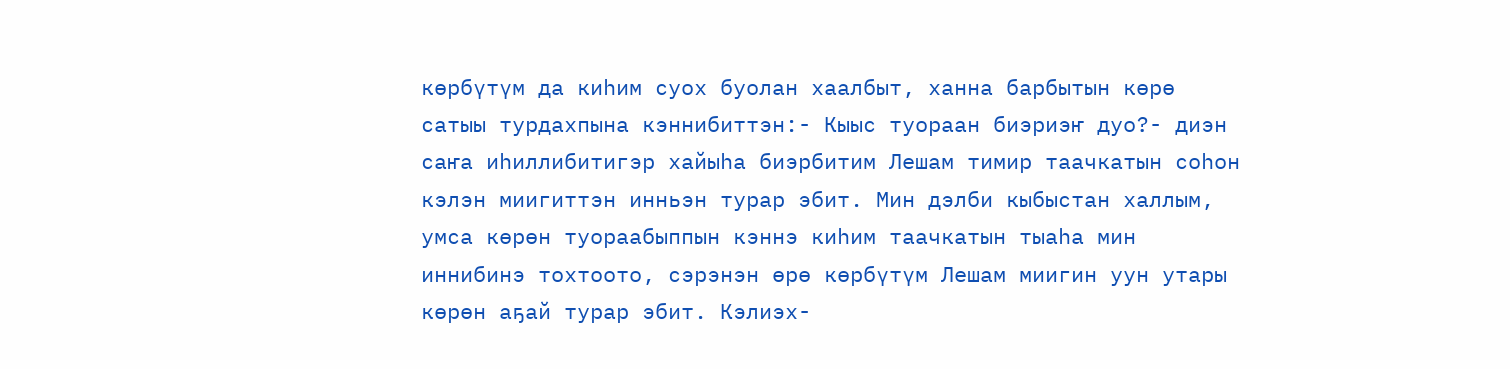көрбүтүм да киһим суох буолан хаалбыт, ханна барбытын көрө сатыы турдахпына кэннибиттэн:- Кыыс туораан биэриэҥ дуо?- диэн саҥа иһиллибитигэр хайыһа биэрбитим Лешам тимир таачкатын соһон кэлэн миигиттэн инньэн турар эбит. Мин дэлби кыбыстан халлым, умса көрөн туораабыппын кэннэ киһим таачкатын тыаһа мин иннибинэ тохтоото, сэрэнэн өрө көрбүтүм Лешам миигин уун утары көрөн аҕай турар эбит. Кэлиэх-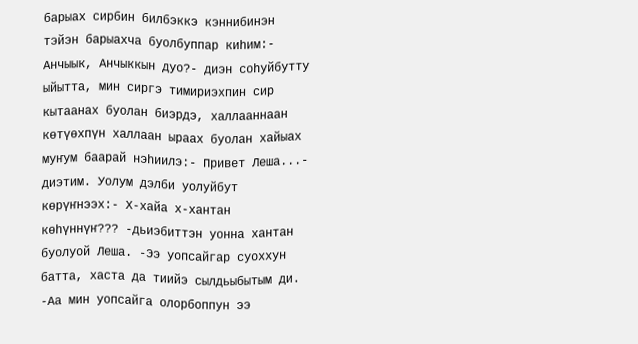барыах сирбин билбэккэ кэннибинэн тэйэн барыахча буолбуппар киһим:- Анчыык, Анчыккын дуо?- диэн соһуйбутту ыйытта, мин сиргэ тимириэхпин сир кытаанах буолан биэрдэ, халлааннаан көтүөхпүн халлаан ыраах буолан хайыах муҥум баарай нэһиилэ:- Привет Леша...- диэтим. Уолум дэлби уолуйбут көрүҥнээх:- Х-хайа х-хантан көһүннүҥ??? -дьиэбиттэн уонна хантан буолуой Леша. -Ээ уопсайгар суоххун батта, хаста да тиийэ сылдьыбытым ди. -Аа мин уопсайга олорбоппун ээ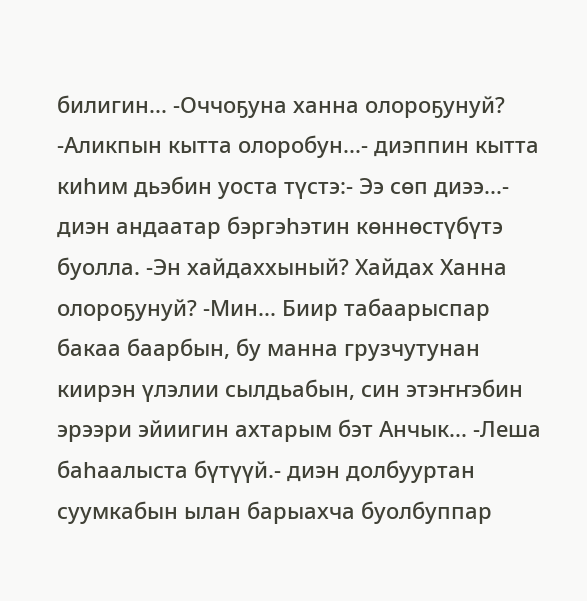билигин... -Оччоҕуна ханна олороҕунуй? -Аликпын кытта олоробун...- диэппин кытта киһим дьэбин уоста түстэ:- Ээ сөп диээ...- диэн андаатар бэргэһэтин көннөстүбүтэ буолла. -Эн хайдаххыный? Хайдах Ханна олороҕунуй? -Мин... Биир табаарыспар бакаа баарбын, бу манна грузчутунан киирэн үлэлии сылдьабын, син этэҥҥэбин эрээри эйиигин ахтарым бэт Анчык... -Леша баһаалыста бүтүүй.- диэн долбууртан суумкабын ылан барыахча буолбуппар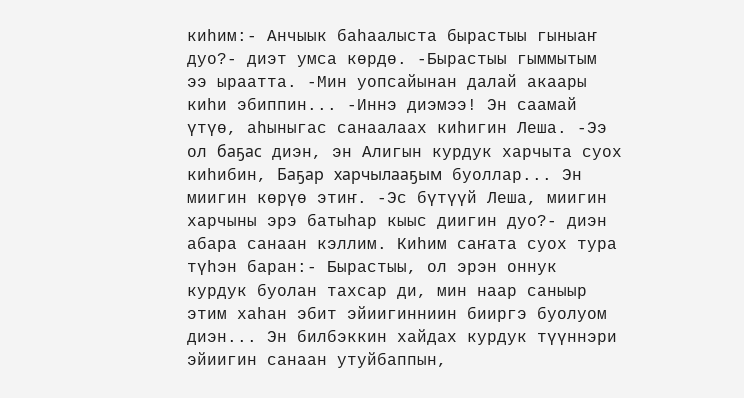киһим:- Анчыык баһаалыста бырастыы гыныаҥ дуо?- диэт умса көрдө. -Бырастыы гыммытым ээ ыраатта. -Мин уопсайынан далай акаары киһи эбиппин... -Иннэ диэмээ! Эн саамай үтүө, аһыныгас санаалаах киһигин Леша. -Ээ ол баҕас диэн, эн Алигын курдук харчыта суох киһибин, Баҕар харчылааҕым буоллар... Эн миигин көрүө этиҥ. -Эс бүтүүй Леша, миигин харчыны эрэ батыһар кыыс диигин дуо?- диэн абара санаан кэллим. Киһим саҥата суох тура түһэн баран:- Бырастыы, ол эрэн оннук курдук буолан тахсар ди, мин наар саныыр этим хаһан эбит эйиигинниин бииргэ буолуом диэн... Эн билбэккин хайдах курдук түүннэри эйиигин санаан утуйбаппын,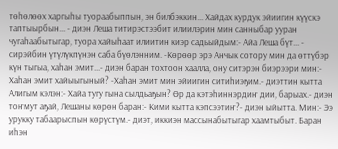төһөлөөх харгыһы туораабыппын, эн билбэккин... Хайдах курдук эйиигин күүскэ таптыырбын... - диэн Леша титирэстээбит илиилэрин мин санныбар ууран чугаһаабытыгар, туора хайыһаат илиитин киэр садьыйдым:- Айа Леша бүт... - сирэйбин үтүлүкпүнэн саба бүөлэнним. -Көрөөр эрэ Анчык сотору мин да өттүбэр күн тыгыа, хаһан эмит...- диэн баран тохтоон хаалла, ону ситэрэн биэрээри мин:- Хаһан эмит хайыыгыный? -Хаһан эмит мин эйиигин ситиһиэҕим.- диэттин кытта Алигым кэлэн:- Хайа тугу гына сылдьаҕын? Өр да кэтэһиннэрдиҥ дии, барыах.- диэн тоҥмут аҕай, Лешаны көрөн баран:- Кими кытта кэпсээтиҥ?- диэн ыйытта. Мин:- Ээ урукку табаарыспын көрүстүм.- диэт, иккиэн массынабытыгар хаамтыбыт. Баран иһэн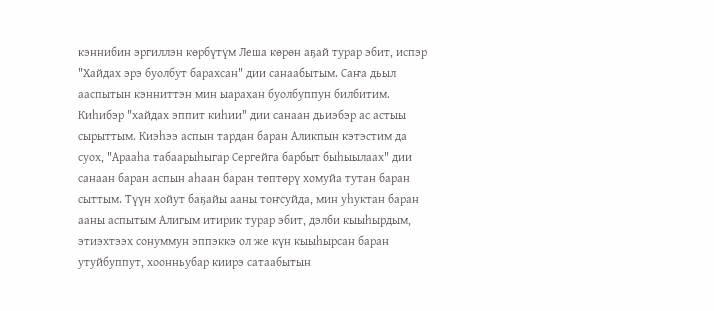кэннибин эргиллэн көрбүтүм Леша көрөн аҕай турар эбит, испэр "Хайдах эрэ буолбут барахсан" дии санаабытым. Саҥа дьыл ааспытын кэнниттэн мин ыарахан буолбуппун билбитим. Киһибэр "хайдах эппит киһии" дии санаан дьиэбэр ас астыы сырыттым. Киэһээ аспын тардан баран Аликпын кэтэстим да суох, "Арааһа табаарыһыгар Сергейга барбыт быһыылаах" дии санаан баран аспын аһаан баран төптөрү хомуйа тутан баран сыттым. Түүн хойут баҕайы ааны тоҥсуйда, мин уһуктан баран ааны аспытым Алигым итирик турар эбит, дэлби кыыһырдым, этиэхтээх сонуммун эппэккэ ол же күн кыыһырсан баран утуйбуппут, хоонньубар киирэ сатаабытын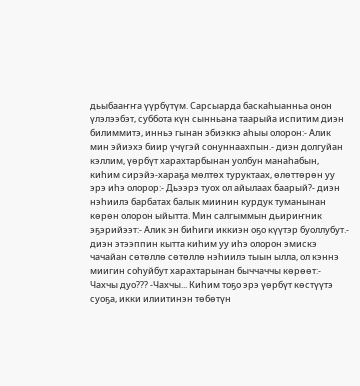дьыбааҥҥа үүрбүтүм. Сарсыарда баскаһыанньа онон үлэлээбэт, суббота күн сынньана таарыйа испитим диэн билиммитэ, инньэ гынан эбиэккэ аһыы олорон:- Алик мин эйиэхэ биир үчүгэй сонуннаахпын.- диэн долгуйан кэллим, үөрбүт харахтарбынан уолбун манаһабын, киһим сирэйэ-хараҕа мөлтөх туруктаах, өлөттөрөн уу эрэ иһэ олорор:- Дьээрэ туох ол айылаах баарый?- диэн нэһиилэ барбатах балык миинин курдук туманынан көрөн олорон ыйытта. Мин салгыммын дьириҥник эҕэрийээт:- Алик эн биһиги иккиэн оҕо күүтэр буоллубут.- диэн этээппин кытта киһим уу иһэ олорон эмискэ чачайан сөтөллө сөтөллө нэһиилэ тыын ылла, ол кэннэ миигин соһуйбут харахтарынан быччаччы көрөөт:- Чахчы дуо??? -Чахчы... Киһим тоҕо эрэ үөрбүт көстүүтэ суоҕа, икки илиитинэн төбөтүн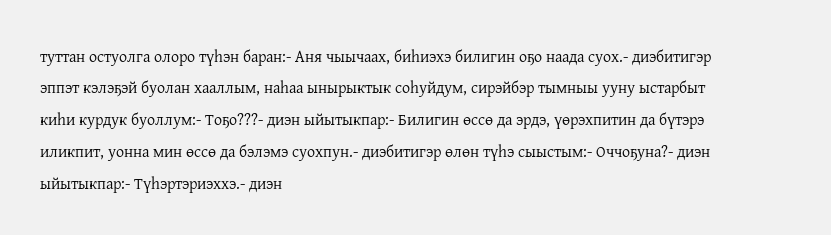туттан остуолга олоро түһэн баран:- Аня чыычаах, биһиэхэ билигин оҕо наада суох.- диэбитигэр эппэт кэлэҕэй буолан хааллым, наһаа ынырыктык соһуйдум, сирэйбэр тымныы ууну ыстарбыт киһи курдук буоллум:- Тоҕо???- диэн ыйытыкпар:- Билигин өссө да эрдэ, үөрэхпитин да бүтэрэ иликпит, уонна мин өссө да бэлэмэ суохпун.- диэбитигэр өлөн түһэ сыыстым:- Оччоҕуна?- диэн ыйытыкпар:- Түһэртэриэххэ.- диэн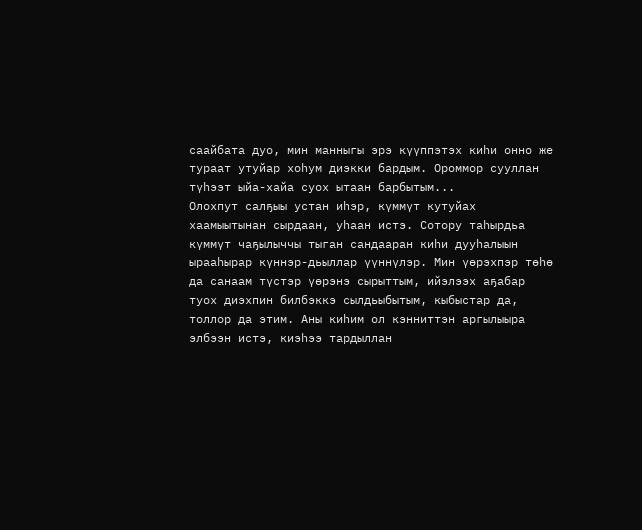саайбата дуо, мин манныгы эрэ күүппэтэх киһи онно же тураат утуйар хоһум диэкки бардым. Ороммор сууллан түһээт ыйа-хайа суох ытаан барбытым...
Олохпут салҕыы устан иһэр, күммүт кутуйах хаамыытынан сырдаан, уһаан истэ. Сотору таһырдьа күммүт чаҕылыччы тыган сандааран киһи дууһалыын ырааһырар күннэр-дьыллар үүннүлэр. Мин үөрэхпэр төһө да санаам түстэр үөрэнэ сырыттым, ийэлээх аҕабар туох диэхпин билбэккэ сылдьыбытым, кыбыстар да, толлор да этим. Аны киһим ол кэнниттэн аргылыыра элбээн истэ, киэһээ тардыллан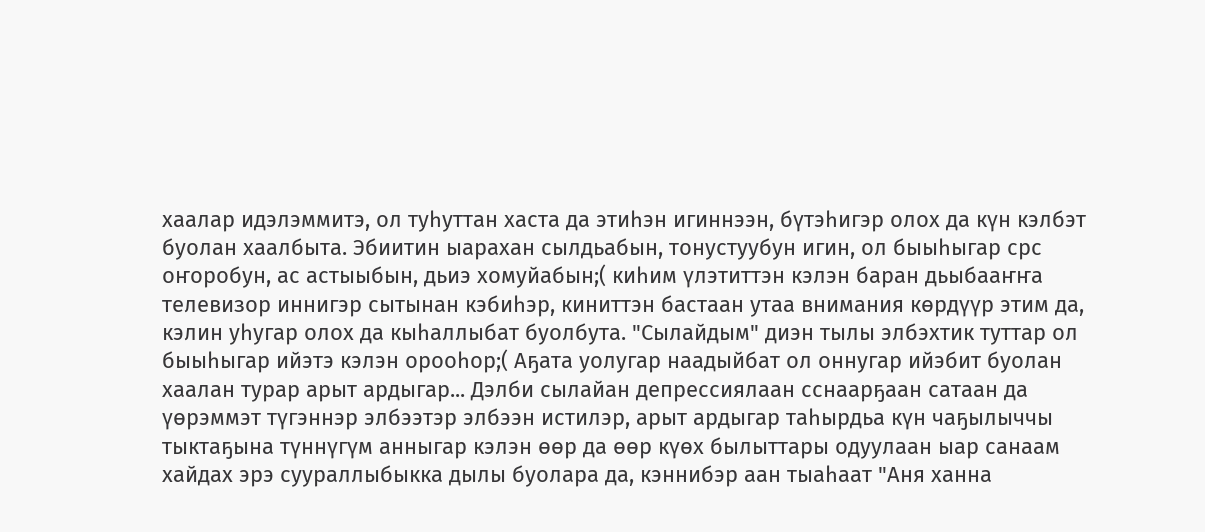хаалар идэлэммитэ, ол туһуттан хаста да этиһэн игиннээн, бүтэһигэр олох да күн кэлбэт буолан хаалбыта. Эбиитин ыарахан сылдьабын, тонустуубун игин, ол быыһыгар срс оҥоробун, ас астыыбын, дьиэ хомуйабын;( киһим үлэтиттэн кэлэн баран дьыбааҥҥа телевизор иннигэр сытынан кэбиһэр, киниттэн бастаан утаа внимания көрдүүр этим да, кэлин уһугар олох да кыһаллыбат буолбута. "Сылайдым" диэн тылы элбэхтик туттар ол быыһыгар ийэтэ кэлэн орооһор;( Аҕата уолугар наадыйбат ол оннугар ийэбит буолан хаалан турар арыт ардыгар... Дэлби сылайан депрессиялаан сснаарҕаан сатаан да үөрэммэт түгэннэр элбээтэр элбээн истилэр, арыт ардыгар таһырдьа күн чаҕылыччы тыктаҕына түннүгүм анныгар кэлэн өөр да өөр күөх былыттары одуулаан ыар санаам хайдах эрэ суураллыбыкка дылы буолара да, кэннибэр аан тыаһаат "Аня ханна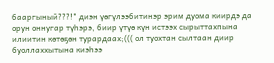бааргыный???!" диэн үөгүлээбитинэр эрим дуома киирдэ да орун оннугар түһэрэ, биир үтүө күн истээх сырыттахпына илиитин көтөҕөн турардаах;((( ол туохтан сылтаан диир буоллаххытына киэһээ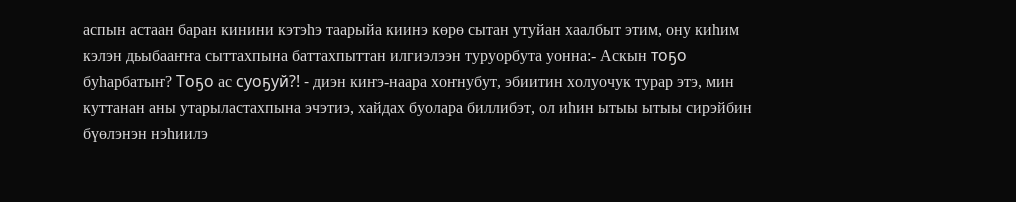аспын астаан баран кинини кэтэһэ таарыйа киинэ көрө сытан утуйан хаалбыт этим, ону киһим кэлэн дьыбааҥҥа сыттахпына баттахпыттан илгиэлээн туруорбута уонна:- Аскын тоҕо буһарбатыҥ? Тоҕо ас суоҕуй?! - диэн киҥэ-наара хоҥнубут, эбиитин холуочук турар этэ, мин куттанан аны утарыластахпына эчэтиэ, хайдах буолара биллибэт, ол иһин ытыы ытыы сирэйбин бүөлэнэн нэһиилэ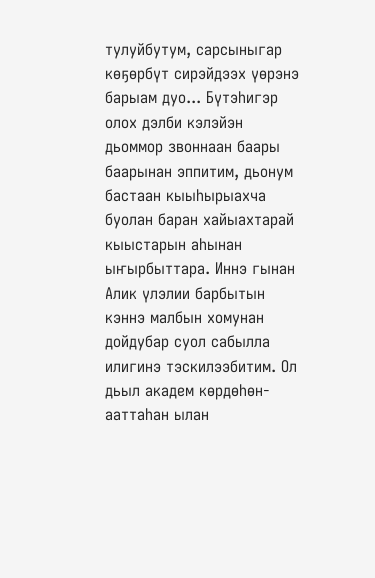тулуйбутум, сарсыныгар көҕөрбүт сирэйдээх үөрэнэ барыам дуо... Бүтэһигэр олох дэлби кэлэйэн дьоммор звоннаан баары баарынан эппитим, дьонум бастаан кыыһырыахча буолан баран хайыахтарай кыыстарын аһынан ыҥырбыттара. Иннэ гынан Алик үлэлии барбытын кэннэ малбын хомунан дойдубар суол сабылла илигинэ тэскилээбитим. Ол дьыл академ көрдөһөн-ааттаһан ылан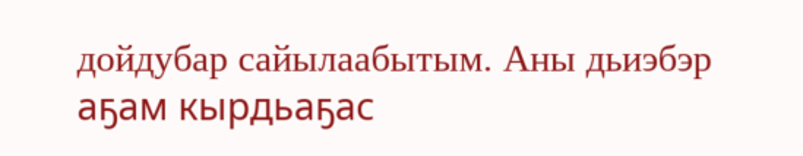дойдубар сайылаабытым. Аны дьиэбэр аҕам кырдьаҕас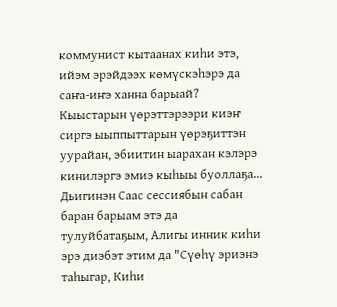коммунист кытаанах киһи этэ, ийэм эрэйдээх көмүскэһэрэ да саҥа-иҥэ ханна барыай? Кыыстарын үөрэттэрээри киэҥ сиргэ ыыппыттарын үөрэҕиттэн уурайан, эбиитин ыарахан кэлэрэ кинилэргэ эмиэ кыһыы буоллаҕа... Дьигинэн Саас сессиябын сабан баран барыам этэ да тулуйбатаҕым, Алигы инник киһи эрэ диэбэт этим да "Сүөһү эриэнэ таһыгар, Киһи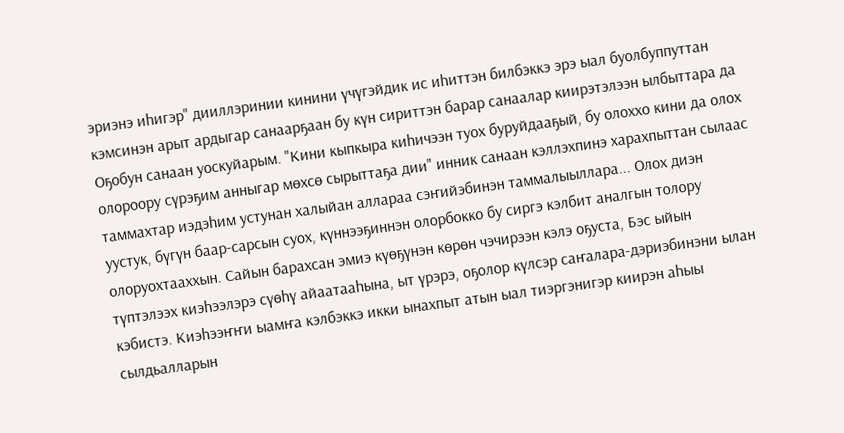эриэнэ иһигэр" дииллэринии кинини үчүгэйдик ис иһиттэн билбэккэ эрэ ыал буолбуппуттан кэмсинэн арыт ардыгар санаарҕаан бу күн сириттэн барар санаалар киирэтэлээн ылбыттара да Оҕобун санаан уоскуйарым. "Кини кыпкыра киһичээн туох буруйдааҕый, бу олоххо кини да олох олороору сүрэҕим анныгар мөхсө сырыттаҕа дии" инник санаан кэллэхпинэ харахпыттан сылаас таммахтар иэдэһим устунан халыйан аллараа сэҥийэбинэн таммалыыллара... Олох диэн уустук, бүгүн баар-сарсын суох, күннээҕиннэн олорбокко бу сиргэ кэлбит аналгын толору олоруохтааххын. Сайын барахсан эмиэ күөҕүнэн көрөн чэчирээн кэлэ оҕуста, Бэс ыйын түптэлээх киэһээлэрэ сүөһү айаатааһына, ыт үрэрэ, оҕолор күлсэр саҥалара-дэриэбинэни ылан кэбистэ. Киэһээҥҥи ыамҥа кэлбэккэ икки ынахпыт атын ыал тиэргэнигэр киирэн аһыы сылдьалларын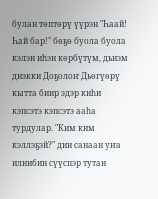булан төптөрү үүрэн "Һаай! Һай бар!" бөҕө буола буола кэлэн иһэн көрбүтүм, дьиэм диэкки Доҕолоҥ Дьөгүөрү кытта биир эдэр киһи кэпсэтэ кэпсэтэ ааһа турдулар. "Ким ким кэллэҕэй?" дии санаан уҥа илиибин сүүспэр тутан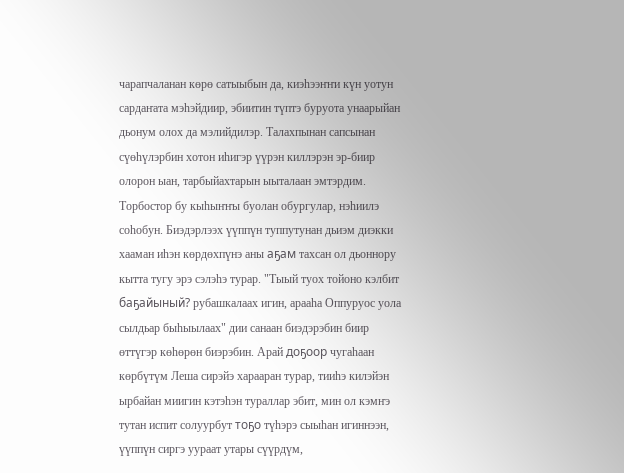чарапчаланан көрө сатыыбын да, киэһээҥҥи күн уотун сардаҥата мэһэйдиир, эбиитин түптэ буруота унаарыйан дьонум олох да мэлийдилэр. Талахпынан сапсынан сүөһүлэрбин хотон иһигэр үүрэн киллэрэн эр-биир олорон ыан, тарбыйахтарын ыыталаан эмтэрдим. Торбостор бу кыһыҥҥы буолан обургулар, нэһиилэ соһобун. Биэдэрлээх үүппүн туппутунан дьиэм диэкки хааман иһэн көрдөхпүнэ аны аҕам тахсан ол дьоннору кытта тугу эрэ сэлэһэ турар. "Тыый туох тойоно кэлбит баҕайыный? рубашкалаах игин, арааһа Оппуруос уола сылдьар быһыылаах" дии санаан биэдэрэбин биир өттүгэр көһөрөн биэрэбин. Арай доҕоор чугаһаан көрбүтүм Леша сирэйэ харааран турар, тииһэ килэйэн ырбайан миигин кэтэһэн тураллар эбит, мин ол кэмҥэ тутан испит солуурбут тоҕо түһэрэ сыыһан игиннээн, үүппүн сиргэ уураат утары сүүрдүм,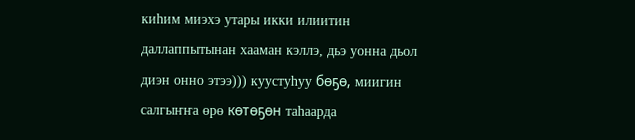киһим миэхэ утары икки илиитин даллаппытынан хааман кэллэ, дьэ уонна дьол диэн онно этээ))) куустуһуу бөҕө, миигин салгыҥҥа өрө көтөҕөн таһаарда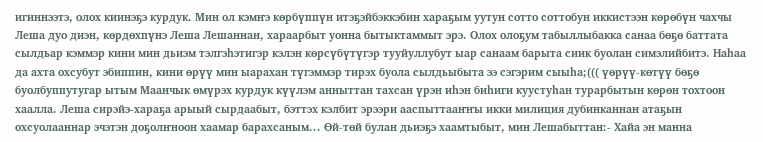игиннээтэ, олох киинэҕэ курдук. Мин ол кэмҥэ көрбүппүн итэҕэйбэккэбин хараҕым уутун сотто соттобун иккистээн көрөбүн чахчы Леша дуо диэн, көрдөхпүнэ Леша Лешаннан, хараарбыт уонна бытыктаммыт эрэ. Олох олоҕум табыллыбакка санаа бөҕө баттата сылдьар кэммэр кини мин дьиэм тэлгэһэтигэр кэлэн көрсүбүтүгэр тууйуллубут ыар санаам барыта сиик буолан симэлийбитэ. Наһаа да ахта охсубут эбиппин, кини өрүү мин ыарахан түгэммэр тирэх буола сылдьыбыта ээ сэгэрим сыыһа;((( үөрүү-көтүү бөҕө буолбуппутугар ытым Маанчык өмүрэх курдук күүлэм анныттан тахсан үрэн иһэн биһиги куустуһан турарбытын көрөн тохтоон хаалла. Леша сирэйэ-хараҕа арыый сырдаабыт, бэттэх кэлбит эрээри ааспыттааҥҥы икки милиция дубинканнан атаҕын охсуолааннар эчэтэн доҕолҥноон хаамар барахсаным... Өй-төй булан дьиэҕэ хаамтыбыт, мин Лешабыттан:- Хайа эн манна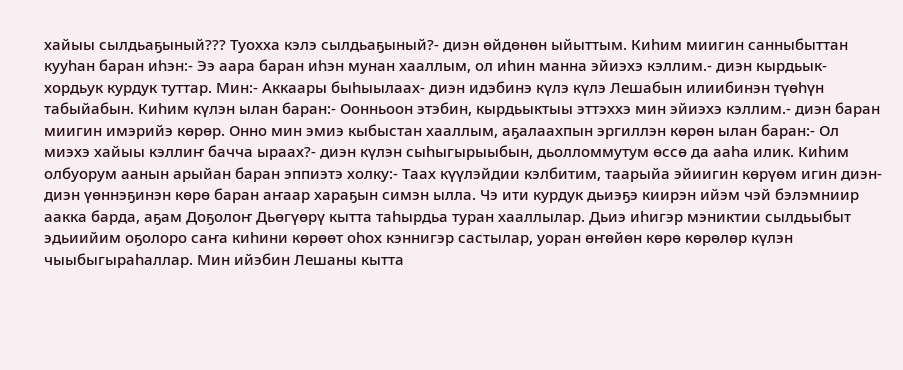хайыы сылдьаҕыный??? Туохха кэлэ сылдьаҕыный?- диэн өйдөнөн ыйыттым. Киһим миигин санныбыттан кууһан баран иһэн:- Ээ аара баран иһэн мунан хааллым, ол иһин манна эйиэхэ кэллим.- диэн кырдьык-хордьук курдук туттар. Мин:- Аккаары быһыылаах- диэн идэбинэ күлэ күлэ Лешабын илиибинэн түөһүн табыйабын. Киһим күлэн ылан баран:- Оонньоон этэбин, кырдьыктыы эттэххэ мин эйиэхэ кэллим.- диэн баран миигин имэрийэ көрөр. Онно мин эмиэ кыбыстан хааллым, аҕалаахпын эргиллэн көрөн ылан баран:- Ол миэхэ хайыы кэллиҥ бачча ыраах?- диэн күлэн сыһыгырыыбын, дьолломмутум өссө да ааһа илик. Киһим олбуорум аанын арыйан баран эппиэтэ холку:- Таах күүлэйдии кэлбитим, таарыйа эйиигин көрүөм игин диэн- диэн үөннэҕинэн көрө баран аҥаар хараҕын симэн ылла. Чэ ити курдук дьиэҕэ киирэн ийэм чэй бэлэмниир аакка барда, аҕам Доҕолоҥ Дьөгүөрү кытта таһырдьа туран хааллылар. Дьиэ иһигэр мэниктии сылдьыбыт эдьиийим оҕолоро саҥа киһини көрөөт оһох кэннигэр састылар, уоран өҥөйөн көрө көрөлөр күлэн чыыбыгыраһаллар. Мин ийэбин Лешаны кытта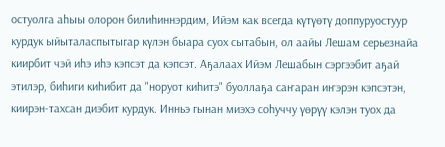остуолга аһыы олорон билиһиннэрдим, Ийэм как всегда күтүөтү доппуруостуур курдук ыйыталаспытыгар күлэн быара суох сытабын, ол аайы Лешам серьезнайа киирбит чэй иһэ иһэ кэпсэт да кэпсэт. Аҕалаах Ийэм Лешабын сэргээбит аҕай этилэр, биһиги киһибит да "норуот киһитэ" буоллаҕа саҥаран иҥэрэн кэпсэтэн, киирэн-тахсан диэбит курдук. Инньэ гынан миэхэ соһуччу үөрүү кэлэн туох да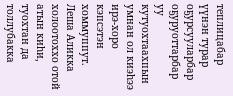теплицабар үүнэн турар оҕурсууларбар оҕуруоттарбар уу кутуохтаахпын умнан ол киэһээ ирэ-хоро кэпсэтэн хоммуппут. Леша Аликка холоотоххо отой атын киһи, туохтан да толлубакка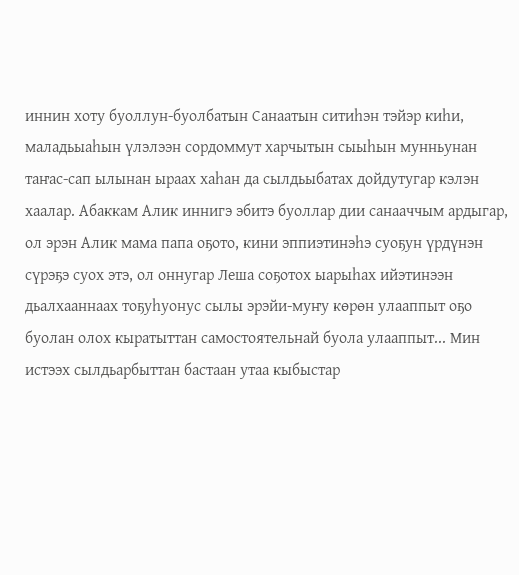иннин хоту буоллун-буолбатын Санаатын ситиһэн тэйэр киһи, маладьыаһын үлэлээн сордоммут харчытын сыыһын мунньунан таҥас-сап ылынан ыраах хаһан да сылдьыбатах дойдутугар кэлэн хаалар. Абаккам Алик иннигэ эбитэ буоллар дии санааччым ардыгар, ол эрэн Алик мама папа оҕото, кини эппиэтинэһэ суоҕун үрдүнэн сүрэҕэ суох этэ, ол оннугар Леша соҕотох ыарыһах ийэтинээн дьалхааннаах тоҕуһуонус сылы эрэйи-муҥу көрөн улааппыт оҕо буолан олох кыратыттан самостоятельнай буола улааппыт... Мин истээх сылдьарбыттан бастаан утаа кыбыстар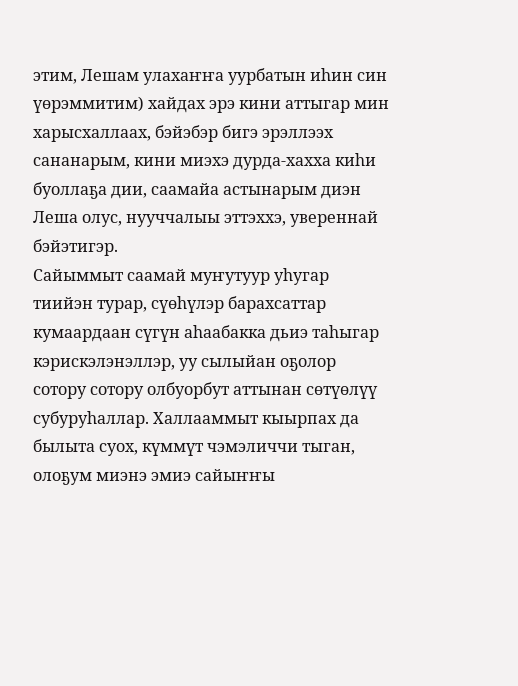этим, Лешам улахаҥҥа уурбатын иһин син үөрэммитим) хайдах эрэ кини аттыгар мин харысхаллаах, бэйэбэр бигэ эрэллээх сананарым, кини миэхэ дурда-хахха киһи буоллаҕа дии, саамайа астынарым диэн Леша олус, нууччалыы эттэххэ, увереннай бэйэтигэр.
Сайыммыт саамай муҥутуур уһугар тиийэн турар, сүөһүлэр барахсаттар кумаардаан сүгүн аһаабакка дьиэ таһыгар кэрискэлэнэллэр, уу сылыйан оҕолор сотору сотору олбуорбут аттынан сөтүөлүү субуруһаллар. Халлааммыт кыырпах да былыта суох, күммүт чэмэличчи тыган, олоҕум миэнэ эмиэ сайыҥҥы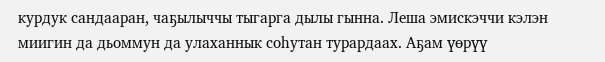курдук сандааран, чаҕылыччы тыгарга дылы гынна. Леша эмискэччи кэлэн миигин да дьоммун да улаханнык соһутан турардаах. Аҕам үөрүү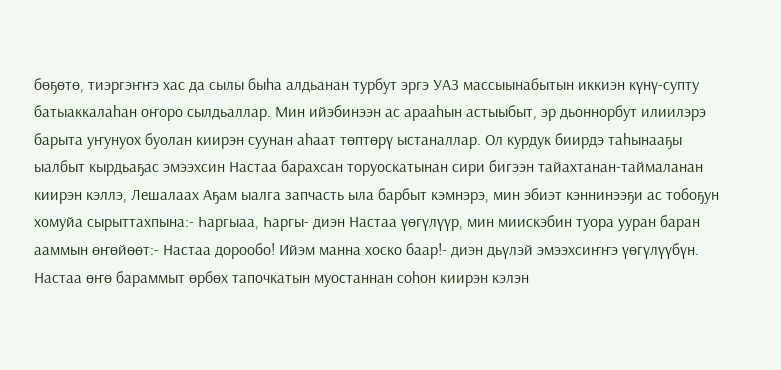бөҕөтө, тиэргэҥҥэ хас да сылы быһа алдьанан турбут эргэ УАЗ массыынабытын иккиэн күнү-супту батыаккалаһан оҥоро сылдьаллар. Мин ийэбинээн ас арааһын астыыбыт, эр дьоннорбут илиилэрэ барыта уҥунуох буолан киирэн суунан аһаат төптөрү ыстаналлар. Ол курдук биирдэ таһынааҕы ыалбыт кырдьаҕас эмээхсин Настаа барахсан торуоскатынан сири бигээн тайахтанан-таймаланан киирэн кэллэ, Лешалаах Аҕам ыалга запчасть ыла барбыт кэмнэрэ, мин эбиэт кэннинээҕи ас тобоҕун хомуйа сырыттахпына:- Һаргыаа, Һаргы- диэн Настаа үөгүлүүр, мин миискэбин туора ууран баран ааммын өҥөйөөт:- Настаа дорообо! Ийэм манна хоско баар!- диэн дьүлэй эмээхсиҥҥэ үөгүлүүбүн. Настаа өҥө бараммыт өрбөх тапочкатын муостаннан соһон киирэн кэлэн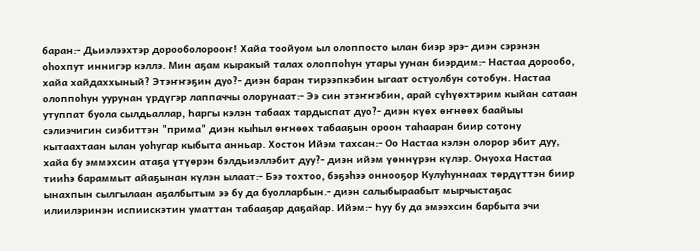баран:- Дьиэлээхтэр дорооболорооҥ! Хайа тоойуом ыл олоппосто ылан биэр эрэ- диэн сэрэнэн оһохпут иннигэр кэллэ. Мин аҕам кыракый талах олоппоһун утары уунан биэрдим:- Настаа дорообо, хайа хайдаххыный? Этэҥҥэҕин дуо?- диэн баран тирээпкэбин ыгаат остуолбун сотобун. Настаа олоппоһун уурунан үрдүгэр лаппаччы олорунаат:- Ээ син этэҥҥэбин, арай сүһүөхтэрим кыйан сатаан утуппат буола сылдьаллар, Һаргы кэлэн табаах тардыспат дуо?- диэн күөх өҥнөөх баайыы сэлиэчигин сиэбиттэн "прима" диэн кыһыл өҥнөөх табааҕын ороон таһааран биир сотону кытаахтаан ылан уоһугар кыбыта анньар. Хостон Ийэм тахсан:- Оо Настаа кэлэн олорор эбит дуу, хайа бу эммэхсин атаҕа үтүөрэн бэлдьиэллэбит дуу?- диэн ийэм үөннүрэн күлэр. Онуоха Настаа тииһэ бараммыт айаҕынан күлэн ылаат:- Бээ тохтоо, бэҕэһээ оннооҕор Кулуһуннаах төрдүттэн биир ынахпын сылгылаан аҕалбытым ээ бу да буолларбын.- диэн салыбыраабыт мырчыстаҕас илиилэринэн испиискэтин уматтан табааҕар даҕайар. Ийэм:- Һуу бу да эмээхсин барбыта эчи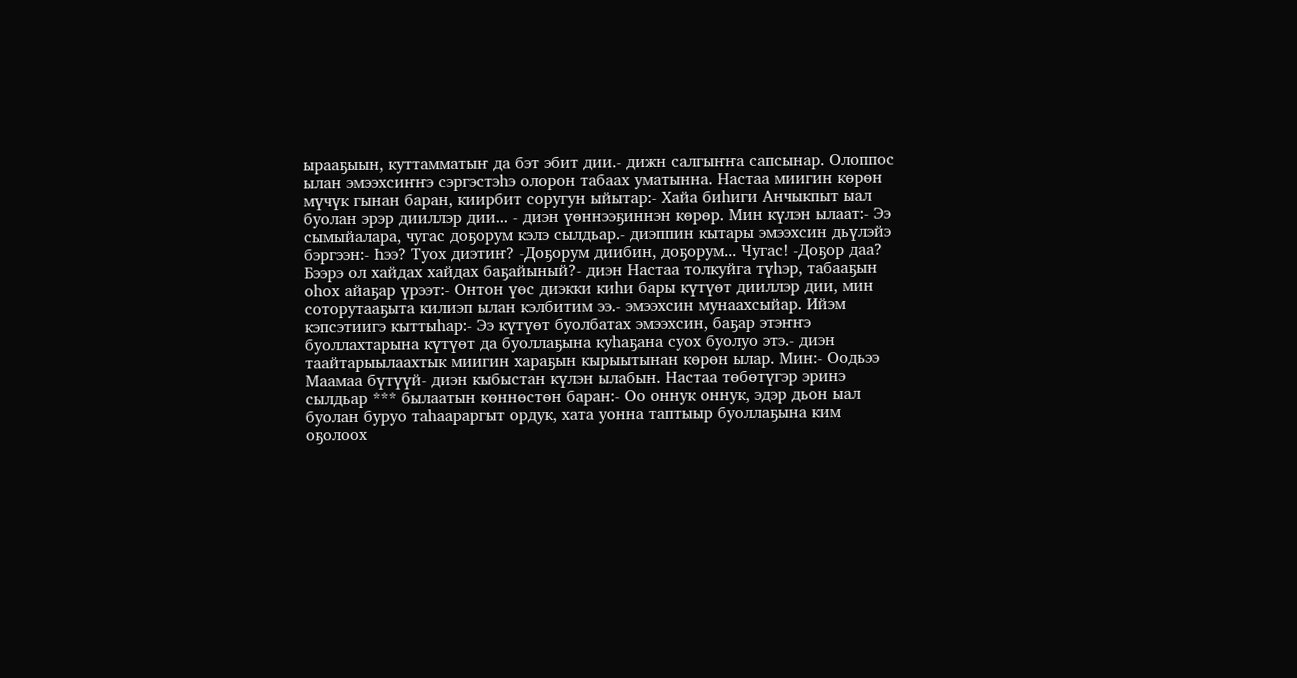ырааҕыын, куттамматыҥ да бэт эбит дии.- дижн салгыҥҥа сапсынар. Олоппос ылан эмээхсиҥҥэ сэргэстэһэ олорон табаах уматынна. Настаа миигин көрөн мүчүк гынан баран, киирбит соругун ыйытар:- Хайа биһиги Анчыкпыт ыал буолан эрэр дииллэр дии... - диэн үөннээҕиннэн көрөр. Мин күлэн ылаат:- Ээ сымыйалара, чугас доҕорум кэлэ сылдьар.- диэппин кытары эмээхсин дьүлэйэ бэргээн:- Һээ? Туох диэтиҥ? -Доҕорум диибин, доҕорум... Чугас! -Доҕор даа? Бээрэ ол хайдах хайдах баҕайыный?- диэн Настаа толкуйга түһэр, табааҕын оһох айаҕар үрээт:- Онтон үөс диэкки киһи бары күтүөт дииллэр дии, мин соторутааҕыта килиэп ылан кэлбитим ээ.- эмээхсин мунаахсыйар. Ийэм кэпсэтиигэ кыттыһар:- Ээ күтүөт буолбатах эмээхсин, баҕар этэҥҥэ буоллахтарына күтүөт да буоллаҕына куһаҕана суох буолуо этэ.- диэн таайтарыылаахтык миигин хараҕын кырыытынан көрөн ылар. Мин:- Оодьээ Маамаа бүтүүй- диэн кыбыстан күлэн ылабын. Настаа төбөтүгэр эринэ сылдьар *** былаатын көннөстөн баран:- Оо оннук оннук, эдэр дьон ыал буолан буруо таһаараргыт ордук, хата уонна таптыыр буоллаҕына ким оҕолоох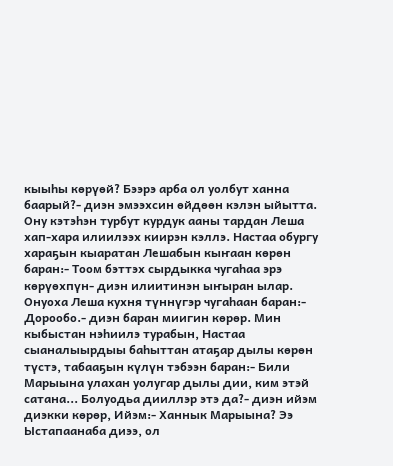кыыһы көрүөй? Бээрэ арба ол уолбут ханна баарый?- диэн эмээхсин өйдөөн кэлэн ыйытта. Ону кэтэһэн турбут курдук ааны тардан Леша хап-хара илиилээх киирэн кэллэ. Настаа обургу хараҕын кыаратан Лешабын кыҥаан көрөн баран:- Тоом бэттэх сырдыкка чугаһаа эрэ көрүөхпүн- диэн илиитинэн ыҥыран ылар. Онуоха Леша кухня түннүгэр чугаһаан баран:- Дорообо.- диэн баран миигин көрөр. Мин кыбыстан нэһиилэ турабын, Настаа сыаналыырдыы баһыттан атаҕар дылы көрөн түстэ, табааҕын күлүн тэбээн баран:- Били Марыына улахан уолугар дылы дии, ким этэй сатана... Болуодьа дииллэр этэ да?- диэн ийэм диэкки көрөр, Ийэм:- Ханнык Марыына? Ээ Ыстапаанаба диээ, ол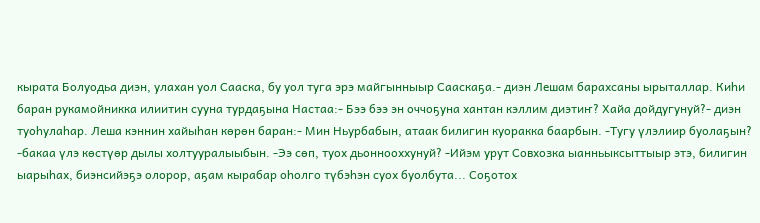кырата Болуодьа диэн, улахан уол Сааска, бу уол туга эрэ майгынныыр Сааскаҕа.- диэн Лешам барахсаны ырыталлар. Киһи баран рукамойникка илиитин сууна турдаҕына Настаа:- Бээ бээ эн оччоҕуна хантан кэллим диэтиҥ? Хайа дойдугунуй?- диэн туоһулаһар. Леша кэннин хайыһан көрөн баран:- Мин Ньурбабын, атаак билигин куоракка баарбын. -Тугу үлэлиир буолаҕын? -бакаа үлэ көстүөр дылы холтууралыыбын. -Ээ сөп, туох дьоннооххунуй? -Ийэм урут Совхозка ыанньыксыттыыр этэ, билигин ыарыһах, биэнсийэҕэ олорор, аҕам кырабар оһолго түбэһэн суох буолбута... Соҕотох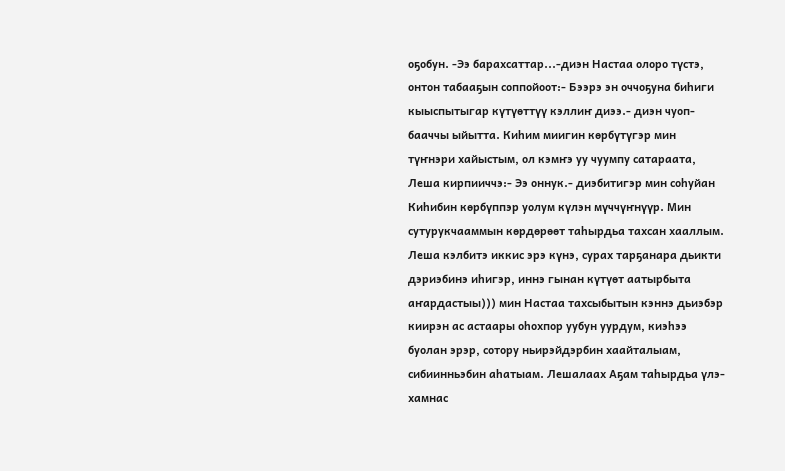оҕобун. -Ээ барахсаттар...-диэн Настаа олоро түстэ, онтон табааҕын соппойоот:- Бээрэ эн оччоҕуна биһиги кыыспытыгар күтүөттүү кэллиҥ диээ.- диэн чуоп-бааччы ыйытта. Киһим миигин көрбүтүгэр мин түҥнэри хайыстым, ол кэмҥэ уу чуумпу сатараата, Леша кирпииччэ:- Ээ оннук.- диэбитигэр мин соһуйан Киһибин көрбүппэр уолум күлэн мүччүҥнүүр. Мин сутурукчааммын көрдөрөөт таһырдьа тахсан хааллым. Леша кэлбитэ иккис эрэ күнэ, сурах тарҕанара дьикти дэриэбинэ иһигэр, иннэ гынан күтүөт аатырбыта аҥардастыы))) мин Настаа тахсыбытын кэннэ дьиэбэр киирэн ас астаары оһохпор уубун уурдум, киэһээ буолан эрэр, сотору ньирэйдэрбин хаайталыам, сибиинньэбин аһатыам. Лешалаах Аҕам таһырдьа үлэ-хамнас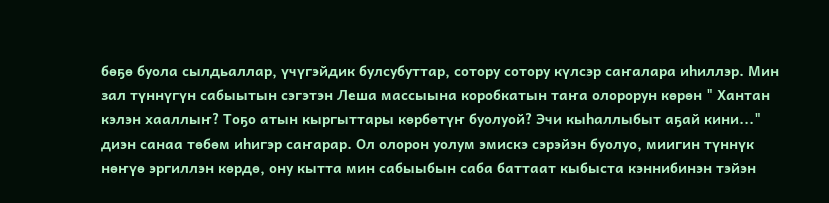бөҕө буола сылдьаллар, үчүгэйдик булсубуттар, сотору сотору күлсэр саҥалара иһиллэр. Мин зал түннүгүн сабыытын сэгэтэн Леша массыына коробкатын таҥа олорорун көрөн " Хантан кэлэн хааллыҥ? Тоҕо атын кыргыттары көрбөтүҥ буолуой? Эчи кыһаллыбыт аҕай кини..." диэн санаа төбөм иһигэр саҥарар. Ол олорон уолум эмискэ сэрэйэн буолуо, миигин түннүк нөҥүө эргиллэн көрдө, ону кытта мин сабыыбын саба баттаат кыбыста кэннибинэн тэйэн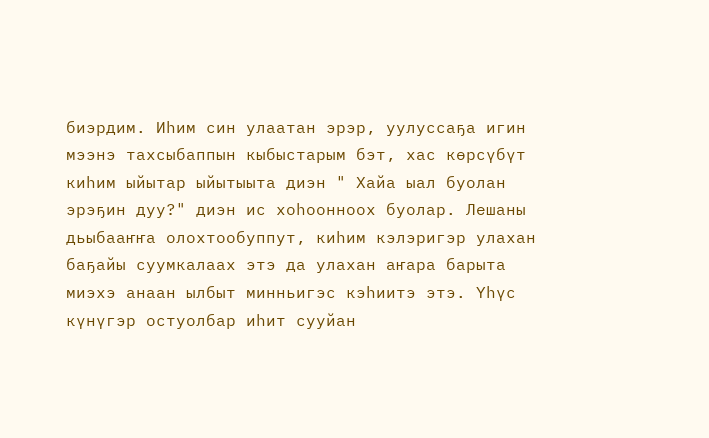биэрдим. Иһим син улаатан эрэр, уулуссаҕа игин мээнэ тахсыбаппын кыбыстарым бэт, хас көрсүбүт киһим ыйытар ыйытыыта диэн " Хайа ыал буолан эрэҕин дуу?" диэн ис хоһоонноох буолар. Лешаны дьыбааҥҥа олохтообуппут, киһим кэлэригэр улахан баҕайы суумкалаах этэ да улахан аҥара барыта миэхэ анаан ылбыт минньигэс кэһиитэ этэ. Үһүс күнүгэр остуолбар иһит сууйан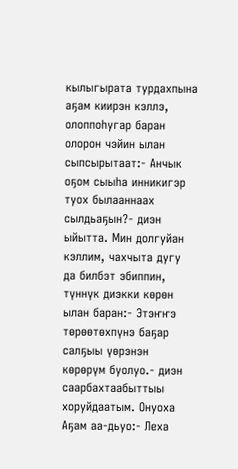кылыгырата турдахпына аҕам киирэн кэллэ, олоппоһугар баран олорон чэйин ылан сыпсырытаат:- Анчык оҕом сыыһа инникигэр туох былааннаах сылдьаҕын?- диэн ыйытта. Мин долгуйан кэллим, чахчыта дугу да билбэт эбиппин, түннүк диэкки көрөн ылан баран:- Этэҥҥэ төрөөтөхпүнэ баҕар салҕыы үөрэнэн көрөрүм буолуо.- диэн саарбахтаабыттыы хоруйдаатым. Онуоха Аҕам аа-дьуо:- Леха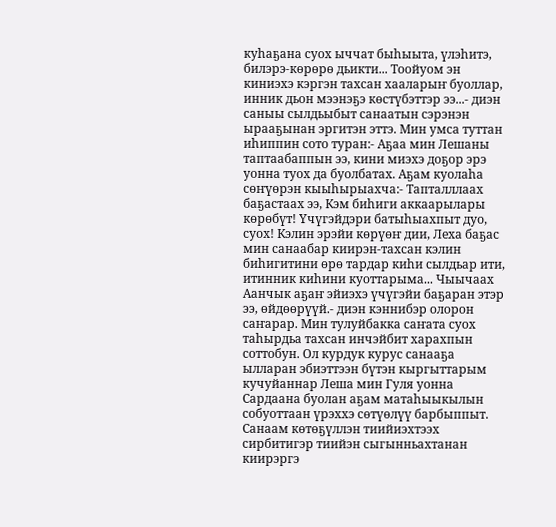куһаҕана суох ыччат быһыыта, үлэһитэ, билэрэ-көрөрө дьикти... Тоойуом эн киниэхэ кэргэн тахсан хааларыҥ буоллар, инник дьон мээнэҕэ көстүбэттэр ээ...- диэн саныы сылдьыбыт санаатын сэрэнэн ырааҕынан эргитэн эттэ. Мин умса туттан иһиппин сото туран:- Аҕаа мин Лешаны таптаабаппын ээ, кини миэхэ доҕор эрэ уонна туох да буолбатах. Аҕам куолаһа сөҥүөрэн кыыһырыахча:- Тапталллаах баҕастаах ээ, Кэм биһиги аккаарылары көрөбүт! Үчүгэйдэри батыһыахпыт дуо, суох! Кэлин эрэйи көрүөҥ дии, Леха баҕас мин санаабар киирэн-тахсан кэлин биһигитини өрө тардар киһи сылдьар ити, итинник киһини куоттарыма... Чыычаах Аанчык аҕаҥ эйиэхэ үчүгэйи баҕаран этэр ээ, өйдөөрүүй.- диэн кэннибэр олорон саҥарар. Мин тулуйбакка саҥата суох таһырдьа тахсан инчэйбит харахпын соттобун. Ол курдук курус санааҕа ылларан эбиэттээн бүтэн кыргыттарым кучуйаннар Леша мин Гуля уонна Сардаана буолан аҕам матаһыыкылын собуоттаан үрэххэ сөтүөлүү барбыппыт. Санаам көтөҕүллэн тиийиэхтээх сирбитигэр тиийэн сыгынньахтанан киирэргэ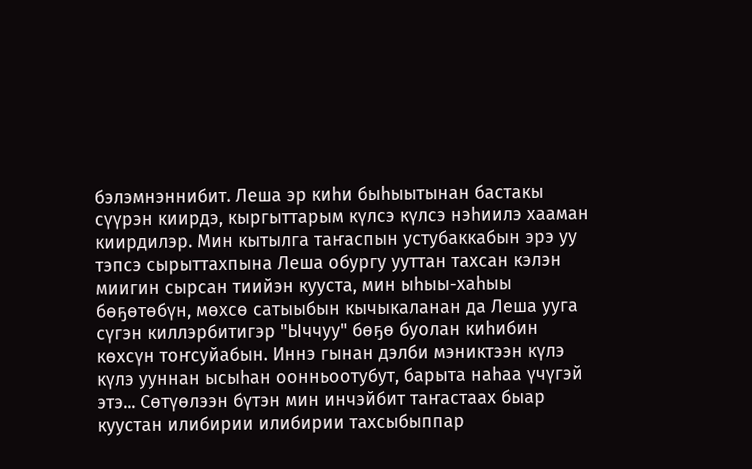бэлэмнэннибит. Леша эр киһи быһыытынан бастакы сүүрэн киирдэ, кыргыттарым күлсэ күлсэ нэһиилэ хааман киирдилэр. Мин кытылга таҥаспын устубаккабын эрэ уу тэпсэ сырыттахпына Леша обургу ууттан тахсан кэлэн миигин сырсан тиийэн кууста, мин ыһыы-хаһыы бөҕөтөбүн, мөхсө сатыыбын кычыкаланан да Леша ууга сүгэн киллэрбитигэр "Ыччуу" бөҕө буолан киһибин көхсүн тоҥсуйабын. Иннэ гынан дэлби мэниктээн күлэ күлэ ууннан ысыһан оонньоотубут, барыта наһаа үчүгэй этэ... Сөтүөлээн бүтэн мин инчэйбит таҥастаах быар куустан илибирии илибирии тахсыбыппар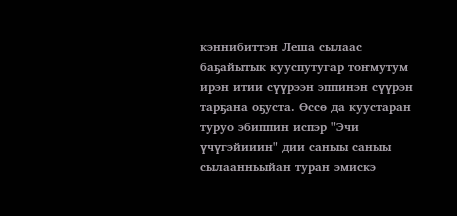кэннибиттэн Леша сылаас баҕайытык кууспутугар тоҥмутум ирэн итии сүүрээн эппинэн сүүрэн тарҕана оҕуста. Өссө да куустаран туруо эбиппин испэр "Эчи үчүгэйииин" дии саныы саныы сылаанньыйан туран эмискэ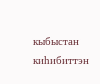кыбыстан киһибиттэн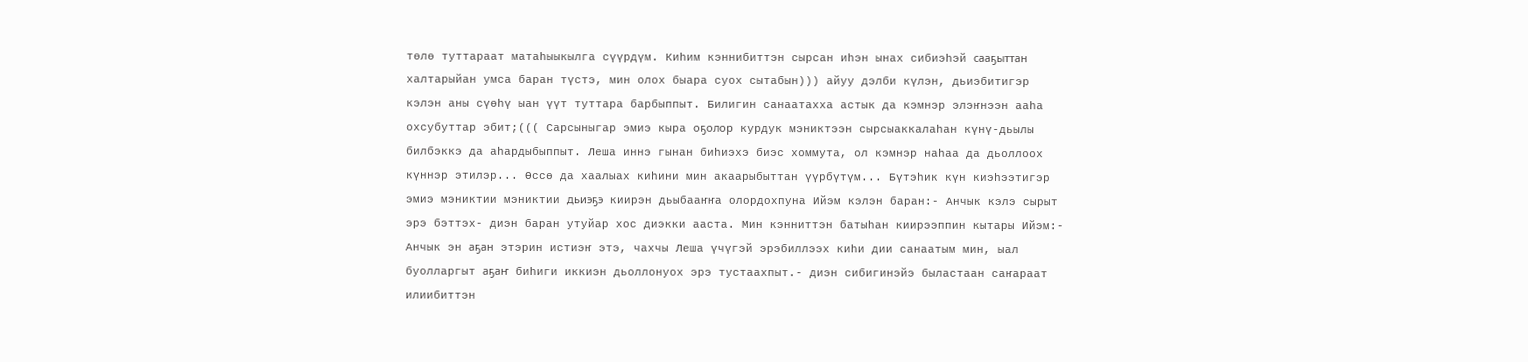төлө туттараат матаһыыкылга сүүрдүм. Киһим кэннибиттэн сырсан иһэн ынах сибиэһэй сааҕыттан халтарыйан умса баран түстэ, мин олох быара суох сытабын))) айуу дэлби күлэн, дьиэбитигэр кэлэн аны сүөһү ыан үүт туттара барбыппыт. Билигин санаатахха астык да кэмнэр элэҥнээн ааһа охсубуттар эбит;((( Сарсыныгар эмиэ кыра оҕолор курдук мэниктээн сырсыаккалаһан күнү-дьылы билбэккэ да аһардыбыппыт. Леша иннэ гынан биһиэхэ биэс хоммута, ол кэмнэр наһаа да дьоллоох күннэр этилэр... Өссө да хаалыах киһини мин акаарыбыттан үүрбүтүм... Бүтэһик күн киэһээтигэр эмиэ мэниктии мэниктии дьиэҕэ киирэн дьыбааҥҥа олордохпуна Ийэм кэлэн баран:- Анчык кэлэ сырыт эрэ бэттэх- диэн баран утуйар хос диэкки ааста. Мин кэнниттэн батыһан киирээппин кытары Ийэм:- Анчык эн аҕан этэрин истиэҥ этэ, чахчы Леша үчүгэй эрэбиллээх киһи дии санаатым мин, ыал буолларгыт аҕаҥ биһиги иккиэн дьоллонуох эрэ тустаахпыт.- диэн сибигинэйэ быластаан саҥараат илиибиттэн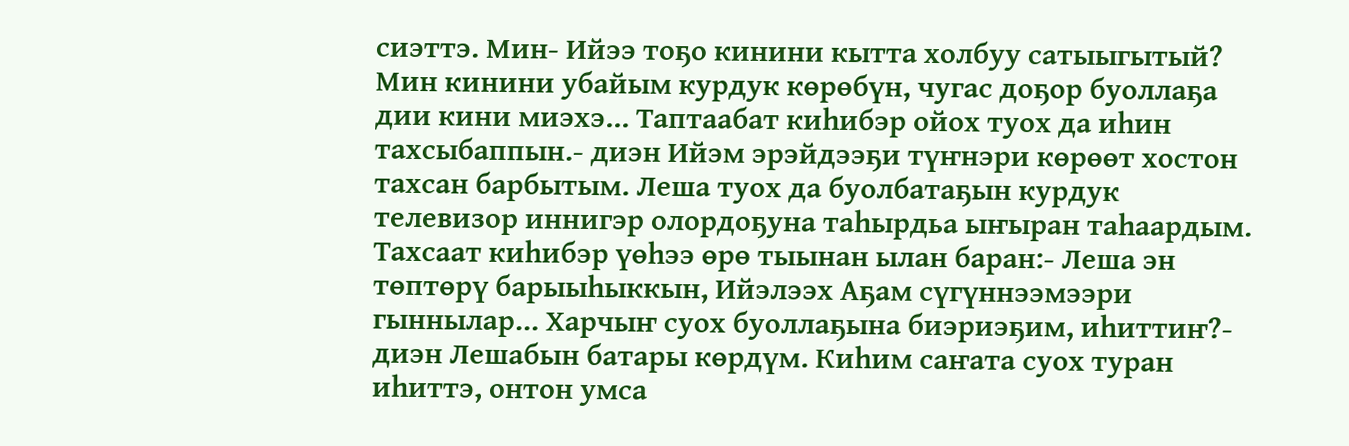сиэттэ. Мин- Ийээ тоҕо кинини кытта холбуу сатыыгытый? Мин кинини убайым курдук көрөбүн, чугас доҕор буоллаҕа дии кини миэхэ... Таптаабат киһибэр ойох туох да иһин тахсыбаппын.- диэн Ийэм эрэйдээҕи түҥнэри көрөөт хостон тахсан барбытым. Леша туох да буолбатаҕын курдук телевизор иннигэр олордоҕуна таһырдьа ыҥыран таһаардым. Тахсаат киһибэр үөһээ өрө тыынан ылан баран:- Леша эн төптөрү барыыһыккын, Ийэлээх Аҕам сүгүннээмээри гыннылар... Харчыҥ суох буоллаҕына биэриэҕим, иһиттиҥ?- диэн Лешабын батары көрдүм. Киһим саҥата суох туран иһиттэ, онтон умса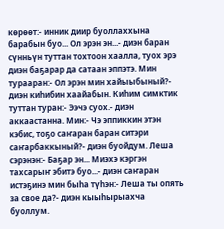көрөөт:- инник диир буоллаххына барабын буо... Ол эрэн эн...- диэн баран сүнньүн туттан тохтоон хаалла, туох эрэ диэн баҕарар да сатаан эппэтэ. Мин турааран:- Ол эрэн мин хайыыбыный?- диэн киһибин хаайабын. Киһим симктик туттан туран:- Ээчэ суох.- диэн аккаастанна. Мин:- Чэ эппиккин этэн кэбис, тоҕо саҥаран баран ситэри саҥарбаккыный?- диэн буойдум. Леша сэрэнэн:- Баҕар эн... Миэхэ кэргэн тахсарыҥ эбитэ буо...- диэн саҥаран истэҕинэ мин быһа түһэн:- Леша ты опять за свое да?- диэн кыыһырыахча буоллум.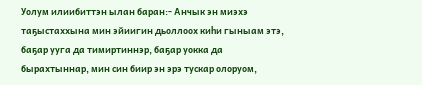Уолум илиибиттэн ылан баран:- Анчык эн миэхэ таҕыстаххына мин эйиигин дьоллоох киһи гыныам этэ, баҕар ууга да тимиртиннэр, баҕар уокка да бырахтыннар, мин син биир эн эрэ тускар олоруом,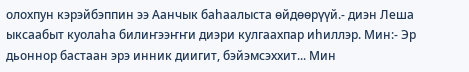олохпун кэрэйбэппин ээ Аанчык баһаалыста өйдөөрүүй.- диэн Леша ыксаабыт куолаһа билиҥээҥҥи диэри кулгаахпар иһиллэр. Мин:- Эр дьоннор бастаан эрэ инник диигит, бэйэмсэххит... Мин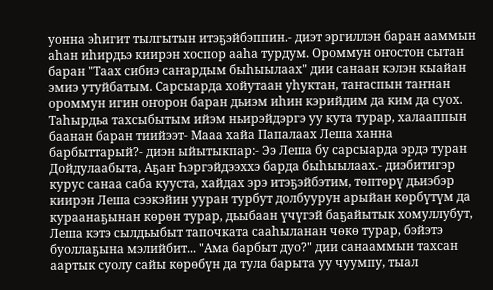уонна эһигит тылгытын итэҕэйбэппин.- диэт эргиллэн баран ааммын аһан иһирдьэ киирэн хоспор ааһа турдум. Ороммун оҥостон сытан баран "Таах сибиэ саҥардым быһыылаах" дии санаан кэлэн кыайан эмиэ утуйбатым. Сарсыарда хойутаан уһуктан, таҥаспын таҥнан ороммун игин оҥорон баран дьиэм иһин кэрийдим да ким да суох. Таһырдьа тахсыбытым ийэм ньирэйдэргэ уу кута турар, халааппын баанан баран тиийээт- Мааа хайа Папалаах Леша ханна барбыттарый?- диэн ыйытыкпар:- Ээ Леша бу сарсыарда эрдэ туран Дойдулаабыта, Аҕаҥ Һэргэйдээххэ барда быһыылаах.- диэбитигэр курус санаа саба кууста, хайдах эрэ итэҕэйбэтим, төптөрү дьиэбэр киирэн Леша сээкэйин ууран турбут долбуурун арыйан көрбүтүм да кураанаҕынан көрөн турар, дьыбаан үчүгэй баҕайытык хомуллубут, Леша кэтэ сылдьыбыт тапочката сааһыланан чөкө турар, бэйэтэ буоллаҕына мэлийбит... "Ама барбыт дуо?" дии санааммын тахсан аартык суолу сайы көрөбүн да тула барыта уу чуумпу, тыал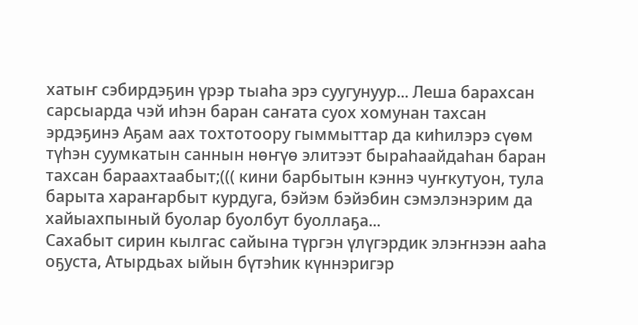хатыҥ сэбирдэҕин үрэр тыаһа эрэ суугунуур... Леша барахсан сарсыарда чэй иһэн баран саҥата суох хомунан тахсан эрдэҕинэ Аҕам аах тохтотоору гыммыттар да киһилэрэ сүөм түһэн суумкатын саннын нөҥүө элитээт быраһаайдаһан баран тахсан бараахтаабыт;((( кини барбытын кэннэ чуҥкутуон, тула барыта хараҥарбыт курдуга, бэйэм бэйэбин сэмэлэнэрим да хайыахпыный буолар буолбут буоллаҕа...
Сахабыт сирин кылгас сайына түргэн үлүгэрдик элэҥнээн ааһа оҕуста, Атырдьах ыйын бүтэһик күннэригэр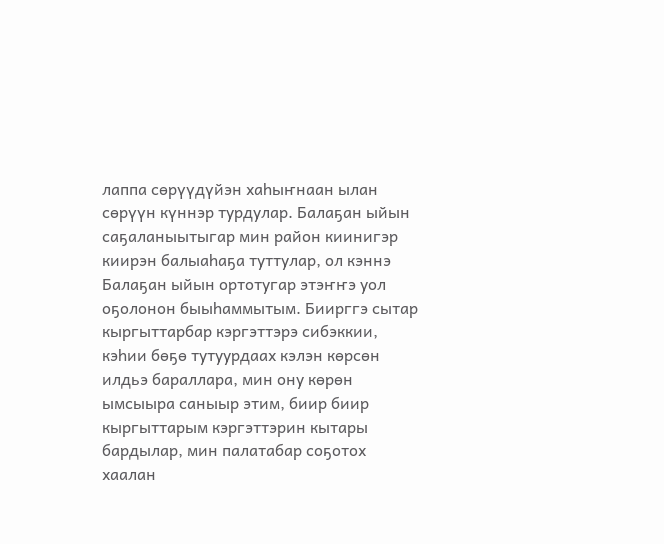лаппа сөрүүдүйэн хаһыҥнаан ылан сөрүүн күннэр турдулар. Балаҕан ыйын саҕаланыытыгар мин район киинигэр киирэн балыаһаҕа туттулар, ол кэннэ Балаҕан ыйын ортотугар этэҥҥэ уол оҕолонон быыһаммытым. Биирггэ сытар кыргыттарбар кэргэттэрэ сибэккии, кэһии бөҕө тутуурдаах кэлэн көрсөн илдьэ бараллара, мин ону көрөн ымсыыра саныыр этим, биир биир кыргыттарым кэргэттэрин кытары бардылар, мин палатабар соҕотох хаалан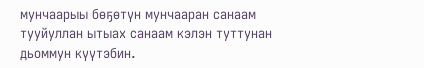мунчаарыы бөҕөтүн мунчааран санаам тууйуллан ытыах санаам кэлэн туттунан дьоммун күүтэбин.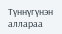Түннүгүнэн аллараа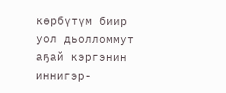көрбүтүм биир уол дьолломмут аҕай кэргэнин иннигэр-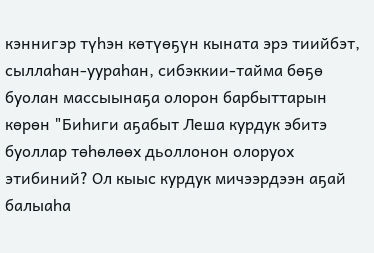кэннигэр түһэн көтүөҕүн кыната эрэ тиийбэт, сыллаһан-уураһан, сибэккии-тайма бөҕө буолан массыынаҕа олорон барбыттарын көрөн "Биһиги аҕабыт Леша курдук эбитэ буоллар төһөлөөх дьоллонон олоруох этибиний? Ол кыыс курдук мичээрдээн аҕай балыаһа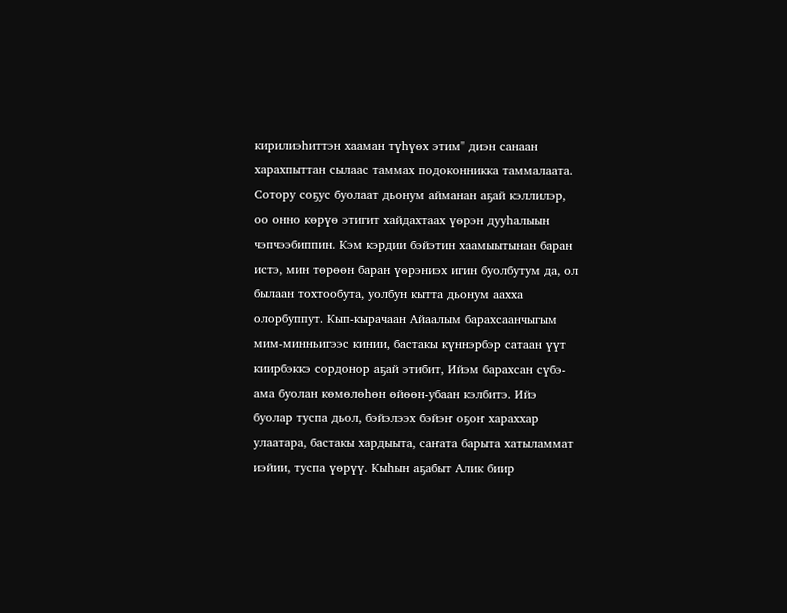кирилиэһиттэн хааман түһүөх этим" диэн санаан харахпыттан сылаас таммах подоконникка таммалаата. Сотору соҕус буолаат дьонум айманан аҕай кэллилэр, оо онно көрүө этигит хайдахтаах үөрэн дууһалыын чэпчээбиппин. Кэм кэрдии бэйэтин хаамыытынан баран истэ, мин төрөөн баран үөрэниэх игин буолбутум да, ол былаан тохтообута, уолбун кытта дьонум аахха олорбуппут. Кып-кырачаан Айаалым барахсаанчыгым мим-минньигээс кинии, бастакы күннэрбэр сатаан үүт киирбэккэ сордонор аҕай этибит, Ийэм барахсан сүбэ-ама буолан көмөлөһөн өйөөн-убаан кэлбитэ. Ийэ буолар туспа дьол, бэйэлээх бэйэҥ оҕоҥ хараххар улаатара, бастакы хардыыта, саҥата барыта хатыламмат иэйии, туспа үөрүү. Кыһын аҕабыт Алик биир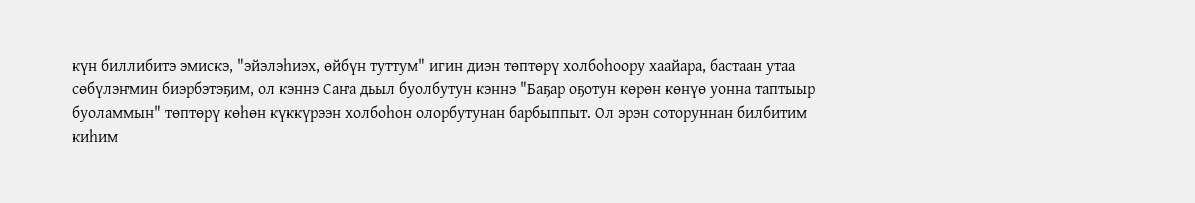күн биллибитэ эмискэ, "эйэлэһиэх, өйбүн туттум" игин диэн төптөрү холбоһоору хаайара, бастаан утаа сөбүлэҥмин биэрбэтэҕим, ол кэннэ Саҥа дьыл буолбутун кэннэ "Баҕар оҕотун көрөн көнүө уонна таптыыр буоламмын" төптөрү көһөн күккүрээн холбоһон олорбутунан барбыппыт. Ол эрэн соторуннан билбитим киһим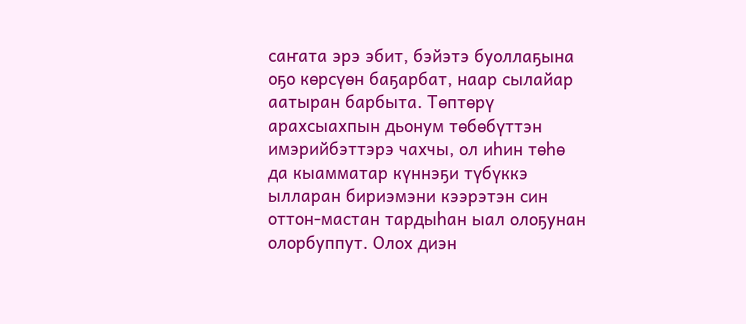саҥата эрэ эбит, бэйэтэ буоллаҕына оҕо көрсүөн баҕарбат, наар сылайар аатыран барбыта. Төптөрү арахсыахпын дьонум төбөбүттэн имэрийбэттэрэ чахчы, ол иһин төһө да кыамматар күннэҕи түбүккэ ылларан бириэмэни кээрэтэн син оттон-мастан тардыһан ыал олоҕунан олорбуппут. Олох диэн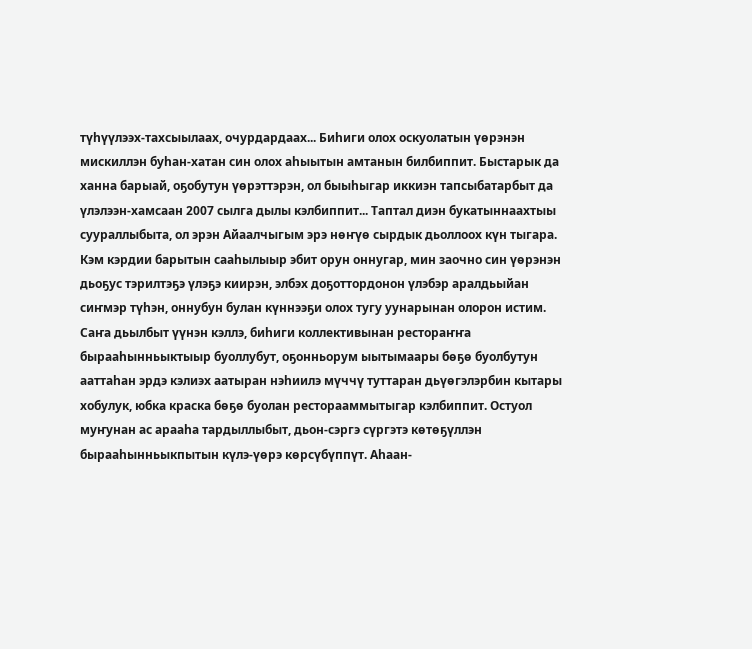түһүүлээх-тахсыылаах, очурдардаах... Биһиги олох оскуолатын үөрэнэн мискиллэн буһан-хатан син олох аһыытын амтанын билбиппит. Быстарык да ханна барыай, оҕобутун үөрэттэрэн, ол быыһыгар иккиэн тапсыбатарбыт да үлэлээн-хамсаан 2007 сылга дылы кэлбиппит... Таптал диэн букатыннаахтыы суураллыбыта, ол эрэн Айаалчыгым эрэ нөҥүө сырдык дьоллоох күн тыгара. Кэм кэрдии барытын сааһылыыр эбит орун оннугар, мин заочно син үөрэнэн дьоҕус тэрилтэҕэ үлэҕэ киирэн, элбэх доҕоттордонон үлэбэр аралдьыйан сиҥмэр түһэн, оннубун булан күннээҕи олох тугу уунарынан олорон истим. Саҥа дьылбыт үүнэн кэллэ, биһиги коллективынан рестораҥҥа бырааһынньыктыыр буоллубут, оҕонньорум ыытымаары бөҕө буолбутун ааттаһан эрдэ кэлиэх аатыран нэһиилэ мүччү туттаран дьүөгэлэрбин кытары хобулук, юбка краска бөҕө буолан ресторааммытыгар кэлбиппит. Остуол муҥунан ас арааһа тардыллыбыт, дьон-сэргэ сүргэтэ көтөҕүллэн бырааһынньыкпытын күлэ-үөрэ көрсүбүппүт. Аһаан-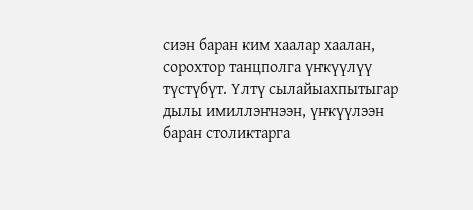сиэн баран ким хаалар хаалан, сорохтор танцполга үҥкүүлүү түстүбүт. Үлтү сылайыахпытыгар дылы имиллэҥнээн, үҥкүүлээн баран столиктарга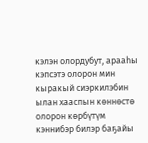кэлэн олордубут, арааһы кэпсэтэ олорон мин кыракый сиэркилэбин ылан хааспын көннөстө олорон көрбүтүм кэннибэр билэр баҕайы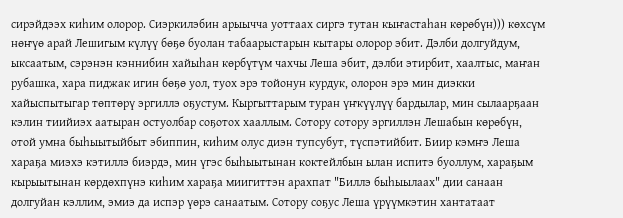сирэйдээх киһим олорор. Сиэркилэбин арыычча уоттаах сиргэ тутан кыҥастаһан көрөбүн))) көхсүм нөҥүө арай Лешигым күлүү бөҕө буолан табаарыстарын кытары олорор эбит. Дэлби долгуйдум, ыксаатым, сэрэнэн кэннибин хайыһан көрбүтүм чахчы Леша эбит, дэлби этирбит, хаалтыс, маҥан рубашка, хара пиджак игин бөҕө уол, туох эрэ тойонун курдук, олорон эрэ мин диэкки хайыспытыгар төптөрү эргиллэ оҕустум. Кыргыттарым туран үҥкүүлүү бардылар, мин сылаарҕаан кэлин тиийиэх аатыран остуолбар соҕотох хааллым. Сотору сотору эргиллэн Лешабын көрөбүн, отой умна быһыытыйбыт эбиппин, киһим олус диэн тупсубут, түспэтийбит. Биир кэмҥэ Леша хараҕа миэхэ кэтиллэ биэрдэ, мин үгэс быһыытынан коктейлбын ылан испитэ буоллум, хараҕым кырыытынан көрдөхпүнэ киһим хараҕа миигиттэн арахпат "Биллэ быһыылаах" дии санаан долгуйан кэллим, эмиэ да испэр үөрэ санаатым. Сотору соҕус Леша үрүүмкэтин хантатаат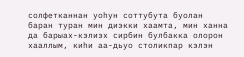солфетканнан уоһун соттубута буолан баран туран мин диэкки хаамта, мин ханна да барыах-кэлиэх сирбин булбакка олорон хааллым, киһи аа-дьуо столикпар кэлэн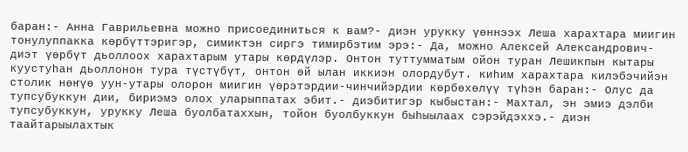баран:- Анна Гаврильевна можно присоединиться к вам?- диэн урукку үөннээх Леша харахтара миигин тонулуппакка көрбүттэригэр, симиктэн сиргэ тимирбэтим эрэ:- Да, можно Алексей Александрович- диэт үөрбүт дьоллоох харахтарым утары көрдүлэр. Онтон туттумматым ойон туран Лешикпын кытары куустуһан дьоллонон тура түстүбүт, онтон өй ылан иккиэн олордубут. киһим харахтара килэбэчийэн столик нөҥүө уун-утары олорон миигин үөрэтэрдии-чинчийэрдии көрбөхөлүү түһэн баран:- Олус да тупсубуккун дии, бириэмэ олох уларыппатах эбит.- диэбитигэр кыбыстан:- Махтал, эн эмиэ дэлби тупсубуккун, урукку Леша буолбатаххын, тойон буолбуккун быһыылаах сэрэйдэххэ.- диэн таайтарыылахтык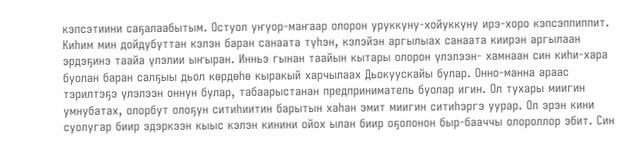кэпсэтиини саҕалаабытым. Остуол уҥуор-маҥаар олорон уруккуну-хойуккуну ирэ-хоро кэпсэппиппит. Киһим мин дойдубуттан кэлэн баран санаата түһэн, кэлэйэн аргылыах санаата киирэн аргылаан эрдэҕинэ таайа үлэлии ыҥыран. Инньэ гынан таайын кытары олорон үлэлээн- хамнаан син киһи-хара буолан баран салҕыы дьол көрдөһө кыракый харчылаах Дьокуускайы булар. Онно-манна араас тэрилтэҕэ үлэлээн оннун булар, табаарыстанан предприниматель буолар игин. Ол тухары миигин умнубатах, олорбут олоҕун ситиһиитин барытын хаһан эмит миигин ситиһэргэ уурар. Ол эрэн кини суолугар биир эдэркээн кыыс кэлэн кинини ойох ылан биир оҕолонон быр-бааччы олороллор эбит. Син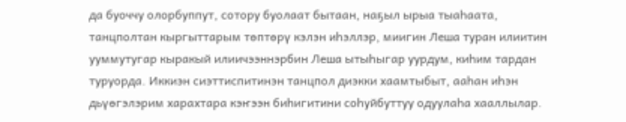да буоччу олорбуппут, сотору буолаат бытаан, наҕыл ырыа тыаһаата, танцполтан кыргыттарым төптөрү кэлэн иһэллэр, миигин Леша туран илиитин ууммутугар кыракый илиичээннэрбин Леша ытыһыгар уурдум, киһим тардан туруорда. Иккиэн сиэттиспитинэн танцпол диэкки хаамтыбыт, ааһан иһэн дьүөгэлэрим харахтара кэҥээн биһигитини соһуйбуттуу одуулаһа хааллылар.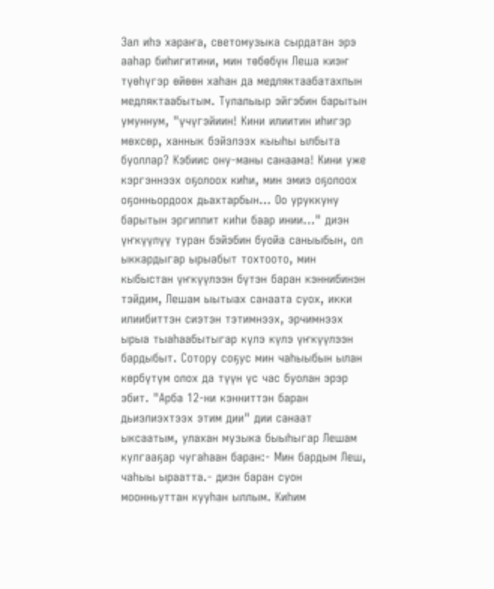Зал иһэ хараҥа, светомузыка сырдатан эрэ ааһар биһигитини, мин төбөбүн Леша киэҥ түөһүгэр өйөөн хаһан да медляктаабатахпын медляктаабытым. Тулалыыр эйгэбин барытын умуннум, "үчүгэйиин! Кини илиитин иһигэр мөхсөр, ханнык бэйэлээх кыыһы ылбыта буоллар? Кэбиис ону-маны санаама! Кини уже кэргэннээх оҕолоох киһи, мин эмиэ оҕолоох оҕонньордоох дьахтарбын... Оо уруккуну барытын эргиппит киһи баар инии..." диэн үҥкүүлүү туран бэйэбин буойа саныыбын, ол ыккардыгар ырыабыт тохтоото, мин кыбыстан үҥкүүлээн бүтэн баран кэннибинэн тэйдим, Лешам ыытыах санаата суох, икки илиибиттэн сиэтэн тэтимнээх, эрчимнээх ырыа тыаһаабытыгар күлэ күлэ үҥкүүлээн бардыбыт. Сотору соҕус мин чаһыыбын ылан көрбүтүм олох да түүн үс час буолан эрэр эбит. "Арба 12-ни кэнниттэн баран дьиэлиэхтээх этим дии" дии санаат ыксаатым, улахан музыка быыһыгар Лешам кулгааҕар чугаһаан баран:- Мин бардым Леш, чаһыы ыраатта.- диэн баран суон моонньуттан кууһан ыллым. Киһим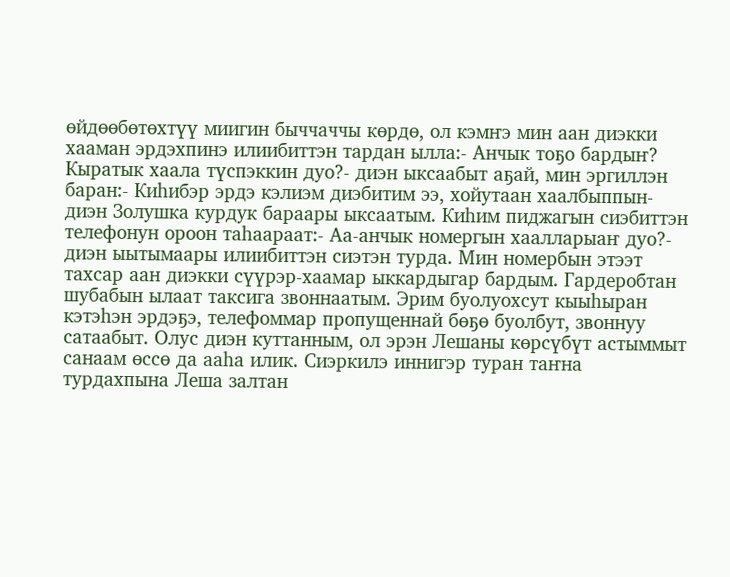өйдөөбөтөхтүү миигин быччаччы көрдө, ол кэмҥэ мин аан диэкки хааман эрдэхпинэ илиибиттэн тардан ылла:- Анчык тоҕо бардыҥ? Кыратык хаала түспэккин дуо?- диэн ыксаабыт аҕай, мин эргиллэн баран:- Киһибэр эрдэ кэлиэм диэбитим ээ, хойутаан хаалбыппын- диэн Золушка курдук бараары ыксаатым. Киһим пиджагын сиэбиттэн телефонун ороон таһаараат:- Аа-анчык номергын хаалларыаҥ дуо?- диэн ыытымаары илиибиттэн сиэтэн турда. Мин номербын этээт тахсар аан диэкки сүүрэр-хаамар ыккардыгар бардым. Гардеробтан шубабын ылаат таксига звоннаатым. Эрим буолуохсут кыыһыран кэтэһэн эрдэҕэ, телефоммар пропущеннай бөҕө буолбут, звоннуу сатаабыт. Олус диэн куттанным, ол эрэн Лешаны көрсүбүт астыммыт санаам өссө да ааһа илик. Сиэркилэ иннигэр туран таҥна турдахпына Леша залтан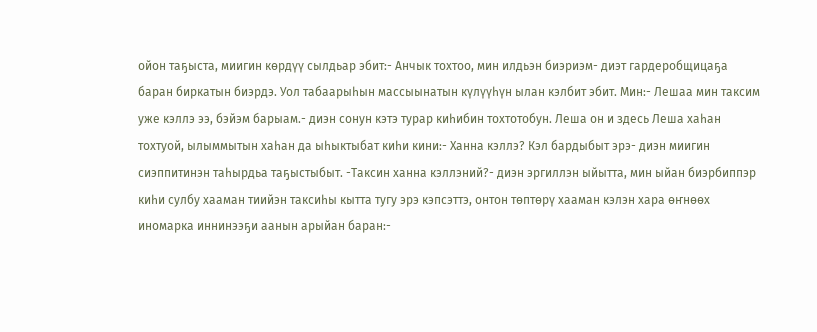ойон таҕыста, миигин көрдүү сылдьар эбит:- Анчык тохтоо, мин илдьэн биэриэм- диэт гардеробщицаҕа баран биркатын биэрдэ. Уол табаарыһын массыынатын күлүүһүн ылан кэлбит эбит. Мин:- Лешаа мин таксим уже кэллэ ээ, бэйэм барыам.- диэн сонун кэтэ турар киһибин тохтотобун. Леша он и здесь Леша хаһан тохтуой, ылыммытын хаһан да ыһыктыбат киһи кини:- Ханна кэллэ? Кэл бардыбыт эрэ- диэн миигин сиэппитинэн таһырдьа таҕыстыбыт. -Таксин ханна кэллэний?- диэн эргиллэн ыйытта, мин ыйан биэрбиппэр киһи сулбу хааман тиийэн таксиһы кытта тугу эрэ кэпсэттэ, онтон төптөрү хааман кэлэн хара өҥнөөх иномарка иннинээҕи аанын арыйан баран:-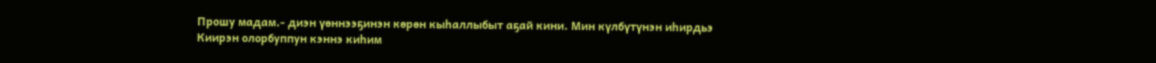Прошу мадам.- диэн үөннээҕинэн көрөн кыһаллыбыт аҕай кини. Мин күлбүтүнэн иһирдьэ Киирэн олорбуппун кэннэ киһим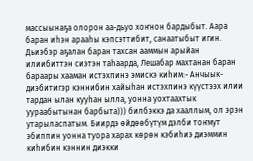массыынаҕа олорон аа-дьуо хоҥнон бардыбыт. Аара баран иһэн арааһы кэпсэттибит, санаатыбыт игин. Дьиэбэр аҕалан баран тахсан ааммын арыйан илиибиттэн сиэтэн таһаарда, Лешабар махтанан баран бараары хааман истэхпинэ эмискэ киһим:- Анчыык- диэбитигэр кэннибин хайыһан истэхпинэ күүстээх илии тардан ылан кууһан ылла, уонна уохтаахтык уураабытынан барбыта))) билбэккэ да хааллым, ол эрэн утарыласпатым. Биирдэ өйдөөбүтүм дэлби тоҥмут эбиппин уонна туора харах көрөн кэбиһиэ диэммин киһибин кэннин диэкки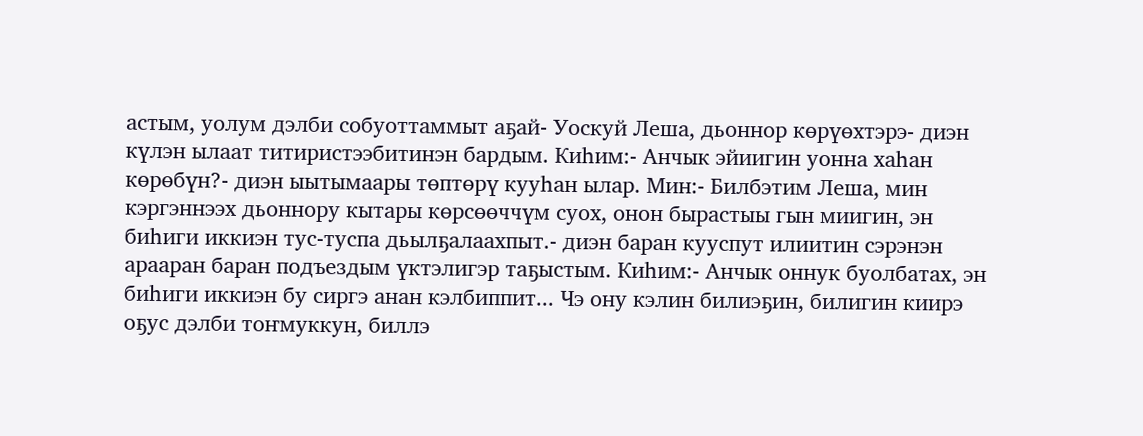астым, уолум дэлби собуоттаммыт аҕай- Уоскуй Леша, дьоннор көрүөхтэрэ- диэн күлэн ылаат титиристээбитинэн бардым. Киһим:- Анчык эйиигин уонна хаһан көрөбүн?- диэн ыытымаары төптөрү кууһан ылар. Мин:- Билбэтим Леша, мин кэргэннээх дьоннору кытары көрсөөччүм суох, онон бырастыы гын миигин, эн биһиги иккиэн тус-туспа дьылҕалаахпыт.- диэн баран кууспут илиитин сэрэнэн арааран баран подъездым үктэлигэр таҕыстым. Киһим:- Анчык оннук буолбатах, эн биһиги иккиэн бу сиргэ анан кэлбиппит... Чэ ону кэлин билиэҕин, билигин киирэ оҕус дэлби тоҥмуккун, биллэ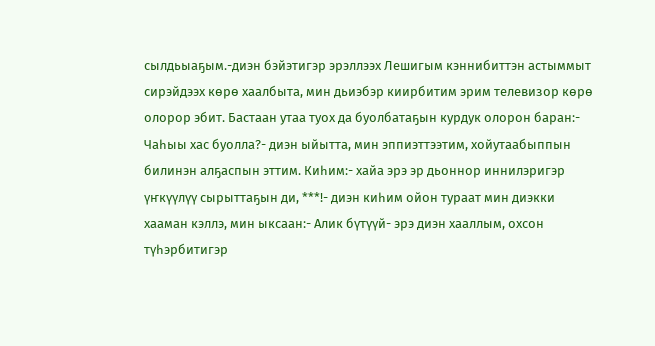сылдьыаҕым.-диэн бэйэтигэр эрэллээх Лешигым кэннибиттэн астыммыт сирэйдээх көрө хаалбыта, мин дьиэбэр киирбитим эрим телевизор көрө олорор эбит. Бастаан утаа туох да буолбатаҕын курдук олорон баран:- Чаһыы хас буолла?- диэн ыйытта, мин эппиэттээтим, хойутаабыппын билинэн алҕаспын эттим. Киһим:- хайа эрэ эр дьоннор иннилэригэр үҥкүүлүү сырыттаҕын ди, ***!- диэн киһим ойон тураат мин диэкки хааман кэллэ, мин ыксаан:- Алик бүтүүй- эрэ диэн хааллым, охсон түһэрбитигэр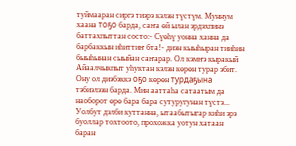туймааран сиргэ тиэрэ кэлэн түстүм. Муннум хаана тоҕо барда, саҥа өй ылан эрдэхпинэ баттахпыттан состо:- Сүөһү уонна ханна да барбаккын иһиттиҥ бта!- диэн кыыһыран тииһин быыһынан сыыйан саҥарар. Ол кэмҥэ кыракый Айаалчыкпыт уһуктан кэлэн көрөн турар эбит. Ону ол диэбэккэ оҕо көрөн турдаҕына тэбиэлээн барда. Мин ааттаһа сатаатым да наоборот өрө бара бара сутуругунан түстэ... Уолбут дэлби куттанна, ытаабытыгар киһи эрэ буоллар тохтоото, прохожка уотун хатаан баран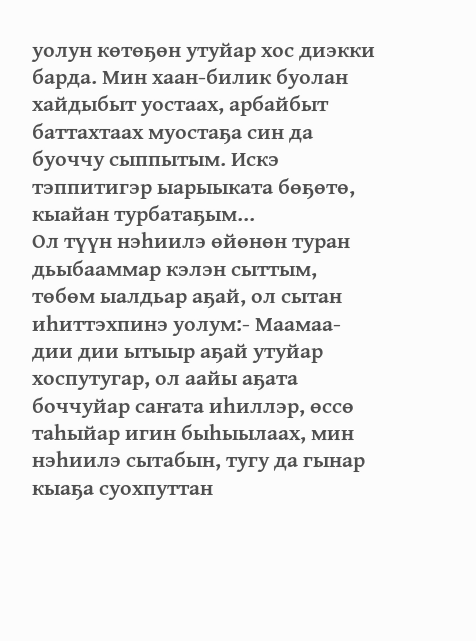уолун көтөҕөн утуйар хос диэкки барда. Мин хаан-билик буолан хайдыбыт уостаах, арбайбыт баттахтаах муостаҕа син да буоччу сыппытым. Искэ тэппитигэр ыарыыката бөҕөтө, кыайан турбатаҕым...
Ол түүн нэһиилэ өйөнөн туран дьыбааммар кэлэн сыттым, төбөм ыалдьар аҕай, ол сытан иһиттэхпинэ уолум:- Маамаа- дии дии ытыыр аҕай утуйар хоспутугар, ол аайы аҕата боччуйар саҥата иһиллэр, өссө таһыйар игин быһыылаах, мин нэһиилэ сытабын, тугу да гынар кыаҕа суохпуттан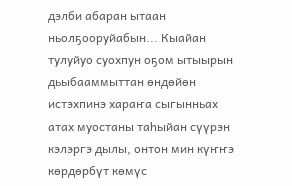дэлби абаран ытаан ньолҕооруйабын... Кыайан тулуйуо суохпун оҕом ытыырын дьыбааммыттан өндөйөн истэхпинэ хараҥа сыгынньах атах муостаны таһыйан сүүрэн кэлэргэ дылы, онтон мин күҥҥэ көрдөрбүт көмүс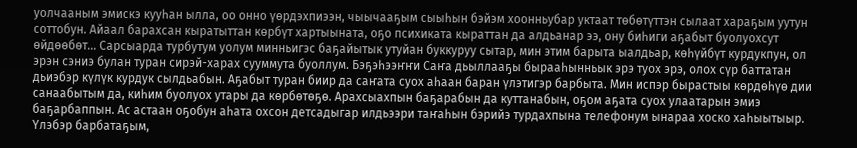уолчааным эмискэ кууһан ылла, оо онно үөрдэхпиээн, чыычааҕым сыыһын бэйэм хоонньубар уктаат төбөтүттэн сылаат хараҕым уутун соттобун. Айаал барахсан кыратыттан көрбүт хартыыната, оҕо психиката кыраттан да алдьанар ээ, ону биһиги аҕабыт буолуохсут өйдөөбөт... Сарсыарда турбутум уолум минньигэс баҕайытык утуйан буккуруу сытар, мин этим барыта ыалдьар, көһүйбүт курдукпун, ол эрэн сэниэ булан туран сирэй-харах сууммута буоллум. Бэҕэһээҥҥи Саҥа дьыллааҕы бырааһынньык эрэ туох эрэ, олох сүр баттатан дьиэбэр күлүк курдук сылдьабын. Аҕабыт туран биир да саҥата суох аһаан баран үлэтигэр барбыта. Мин испэр бырастыы көрдөһүө дии санаабытым да, киһим буолуох утары да көрбөтөҕө. Арахсыахпын баҕарабын да куттанабын, оҕом аҕата суох улаатарын эмиэ баҕарбаппын. Ас астаан оҕобун аһата охсон детсадыгар илдьээри таҥаһын бэрийэ турдахпына телефонум ынараа хоско хаһыытыыр. Үлэбэр барбатаҕым,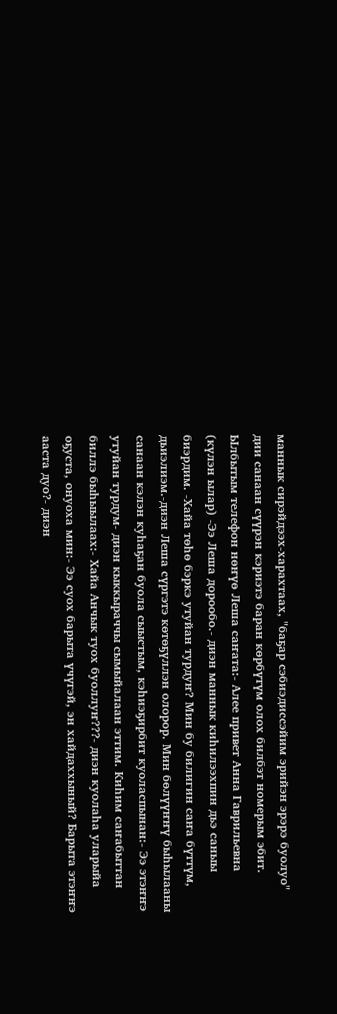маннык сирэйдээх-харахтаах, "баҕар сэбиэдиссэйим эрийэн эрэрэ буолуо" дии санаан сүүрэн кэриэтэ баран көрбүтүм олох билбэт номерым эбит. Ылбытым телефон нөҥүө Леша саҥата:- Алее привет Анна Гаврильевна (күлэн ылар) -Ээ Леша дорообо.- диэн маннык киһилээхпин дьэ саныы биэрдим. -Хайа төһө бэркэ утуйан турдуҥ? Мин бу билигин саҥа бүттүм, дьиэлиэм.-диэн Леша сүргэтэ көтөҕүллэн олорор. Мин бөлүүҥҥү быһылааны санаан кэлэн куһаҕан буола сыыстым, кэһиэҕирбит куоласпынан:- Ээ этэҥҥэ утуйан турдум- диэн кыккыраччы сымыйалаан эттим. Киһим саҥабыттан биллэ быһыылаах:- Хайа Анчык туох буоллуҥ???- диэн куолаһа уларыйа оҕуста, онуоха мин:- Ээ суох барыта үчүгэй, эн хайдаххыный? Барыта этэҥҥэ ааста дуо?- диэн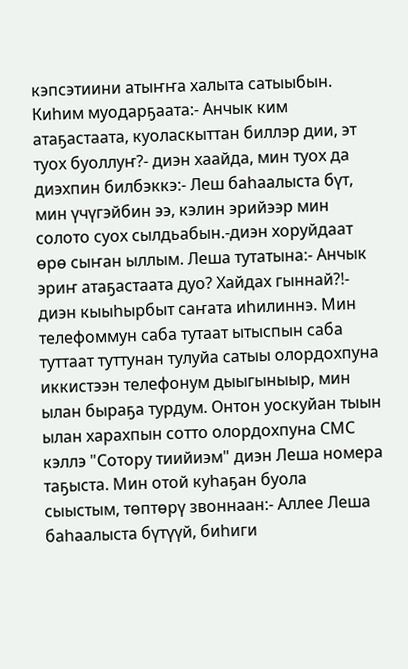кэпсэтиини атыҥҥа халыта сатыыбын. Киһим муодарҕаата:- Анчык ким атаҕастаата, куоласкыттан биллэр дии, эт туох буоллуҥ?- диэн хаайда, мин туох да диэхпин билбэккэ:- Леш баһаалыста бүт, мин үчүгэйбин ээ, кэлин эрийээр мин солото суох сылдьабын.-диэн хоруйдаат өрө сыҥан ыллым. Леша тутатына:- Анчык эриҥ атаҕастаата дуо? Хайдах гыннай?!- диэн кыыһырбыт саҥата иһилиннэ. Мин телефоммун саба тутаат ытыспын саба туттаат туттунан тулуйа сатыы олордохпуна иккистээн телефонум дыыгыныыр, мин ылан быраҕа турдум. Онтон уоскуйан тыын ылан харахпын сотто олордохпуна СМС кэллэ "Сотору тиийиэм" диэн Леша номера таҕыста. Мин отой куһаҕан буола сыыстым, төптөрү звоннаан:- Аллее Леша баһаалыста бүтүүй, биһиги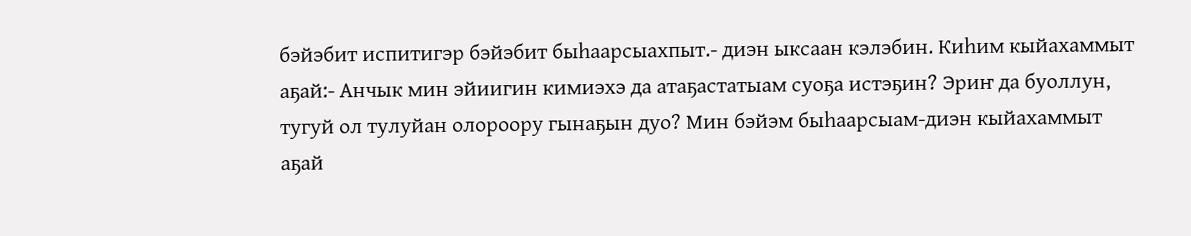бэйэбит испитигэр бэйэбит быһаарсыахпыт.- диэн ыксаан кэлэбин. Киһим кыйахаммыт аҕай:- Анчык мин эйиигин кимиэхэ да атаҕастатыам суоҕа истэҕин? Эриҥ да буоллун, тугуй ол тулуйан олороору гынаҕын дуо? Мин бэйэм быһаарсыам-диэн кыйахаммыт аҕай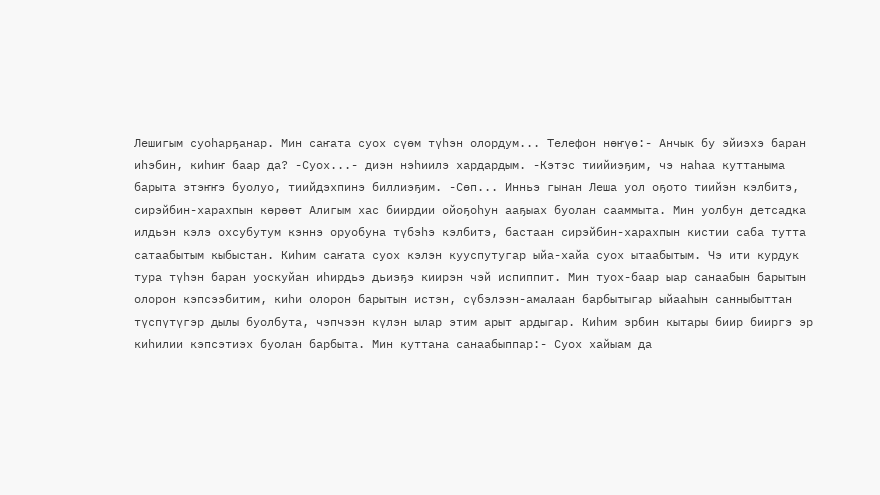Лешигым суоһарҕанар. Мин саҥата суох сүөм түһэн олордум... Телефон нөҥүө:- Анчык бу эйиэхэ баран иһэбин, киһиҥ баар да? -Суох...- диэн нэһиилэ хардардым. -Кэтэс тиийиэҕим, чэ наһаа куттаныма барыта этэҥҥэ буолуо, тиийдэхпинэ биллиэҕим. -Сөп... Инньэ гынан Леша уол оҕото тиийэн кэлбитэ, сирэйбин-харахпын көрөөт Алигым хас биирдии ойоҕоһун ааҕыах буолан сааммыта. Мин уолбун детсадка илдьэн кэлэ охсубутум кэннэ оруобуна түбэһэ кэлбитэ, бастаан сирэйбин-харахпын кистии саба тутта сатаабытым кыбыстан. Киһим саҥата суох кэлэн кууспутугар ыйа-хайа суох ытаабытым. Чэ ити курдук тура түһэн баран уоскуйан иһирдьэ дьиэҕэ киирэн чэй испиппит. Мин туох-баар ыар санаабын барытын олорон кэпсээбитим, киһи олорон барытын истэн, сүбэлээн-амалаан барбытыгар ыйааһын санныбыттан түспүтүгэр дылы буолбута, чэпчээн күлэн ылар этим арыт ардыгар. Киһим эрбин кытары биир бииргэ эр киһилии кэпсэтиэх буолан барбыта. Мин куттана санаабыппар:- Суох хайыам да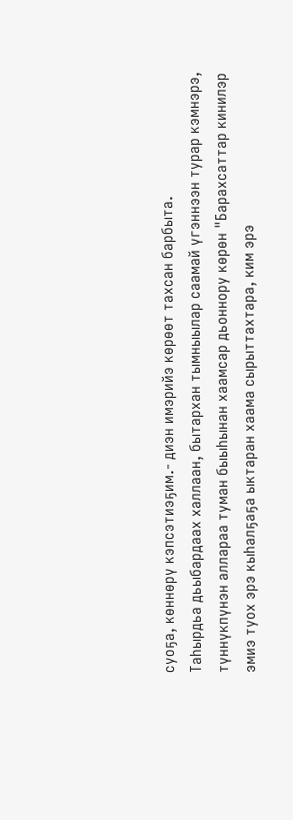суоҕа, көннөрү кэпсэтиэҕим.- диэн имэрийэ көрөөт тахсан барбыта.
Таһырдьа дьыбардаах халлаан, бытархан тымныылар саамай үгэннээн турар кэмнэрэ, түннүкпүнэн аллараа туман быыһынан хаамсар дьоннору көрөн "Барахсаттар кинилэр эмиэ туох эрэ кыһалҕаҕа ыктаран хаама сырыттахтара, ким эрэ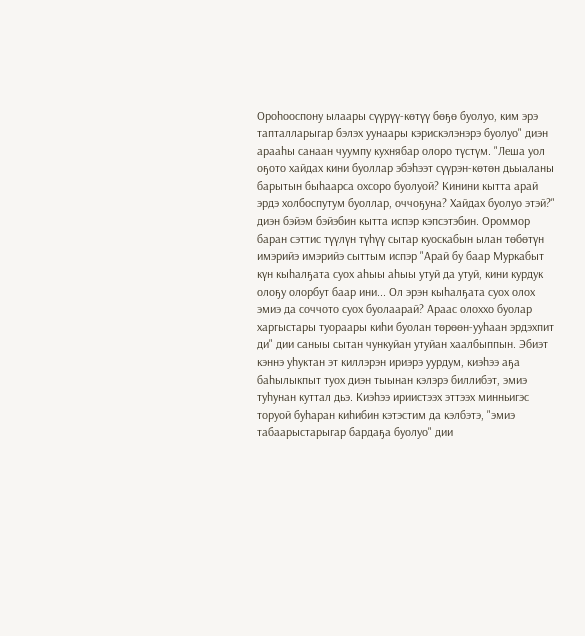Ороһооспону ылаары сүүрүү-көтүү бөҕө буолуо, ким эрэ тапталларыгар бэлэх уунаары кэрискэлэнэрэ буолуо" диэн арааһы санаан чуумпу кухнябар олоро түстүм. "Леша уол оҕото хайдах кини буоллар эбэһээт сүүрэн-көтөн дьыаланы барытын быһаарса охсоро буолуой? Кинини кытта арай эрдэ холбоспутум буоллар, оччоҕуна? Хайдах буолуо этэй?" диэн бэйэм бэйэбин кытта испэр кэпсэтэбин. Ороммор баран сэттис түүлүн түһүү сытар куоскабын ылан төбөтүн имэрийэ имэрийэ сыттым испэр "Арай бу баар Муркабыт күн кыһалҕата суох аһыы аһыы утуй да утуй, кини курдук олоҕу олорбут баар ини... Ол эрэн кыһалҕата суох олох эмиэ да соччото суох буолаарай? Араас олоххо буолар харгыстары туораары киһи буолан төрөөн-ууһаан эрдэхпит ди" дии саныы сытан чункуйан утуйан хаалбыппын. Эбиэт кэннэ уһуктан эт киллэрэн ириэрэ уурдум, киэһээ аҕа баһылыкпыт туох диэн тыынан кэлэрэ биллибэт, эмиэ туһунан куттал дьэ. Киэһээ ириистээх эттээх минньигэс торуой буһаран киһибин кэтэстим да кэлбэтэ, "эмиэ табаарыстарыгар бардаҕа буолуо" дии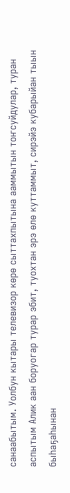санаабытым. Уолбун кытары телевизор көрө сыттахпытына ааммытын тоҥсуйдулар, туран аспытым Алик аан боруогар турар эбит, туохтан эрэ өлө куттаммыт, сирэйэ кубарыйан тыын быһаҕаһынан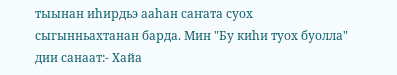тыынан иһирдьэ ааһан саҥата суох сыгынньахтанан барда. Мин "Бу киһи туох буолла" дии санаат:- Хайа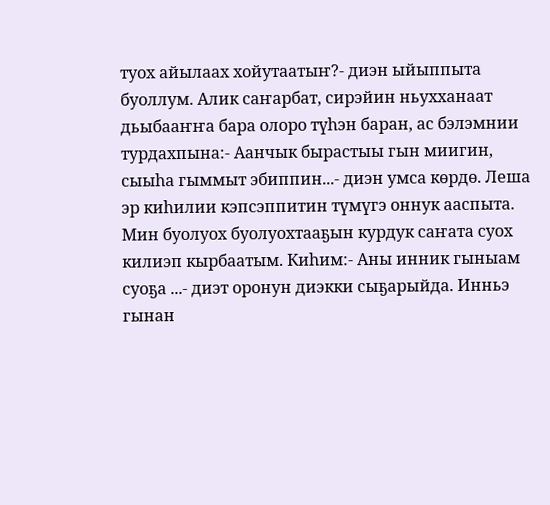туох айылаах хойутаатыҥ?- диэн ыйыппыта буоллум. Алик саҥарбат, сирэйин ньухханаат дьыбааҥҥа бара олоро түһэн баран, ас бэлэмнии турдахпына:- Аанчык бырастыы гын миигин, сыыһа гыммыт эбиппин...- диэн умса көрдө. Леша эр киһилии кэпсэппитин түмүгэ оннук ааспыта. Мин буолуох буолуохтааҕын курдук саҥата суох килиэп кырбаатым. Киһим:- Аны инник гыныам суоҕа ...- диэт оронун диэкки сыҕарыйда. Инньэ гынан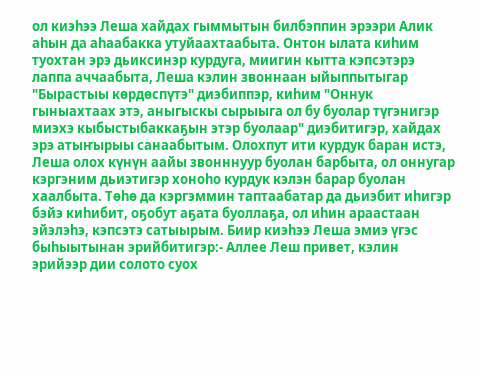ол киэһээ Леша хайдах гыммытын билбэппин эрээри Алик аһын да аһаабакка утуйаахтаабыта. Онтон ылата киһим туохтан эрэ дьиксинэр курдуга, миигин кытта кэпсэтэрэ лаппа аччаабыта, Леша кэлин звоннаан ыйыппытыгар "Бырастыы көрдөспүтэ" диэбиппэр, киһим "Оннук гыныахтаах этэ, аныгыскы сырыыга ол бу буолар түгэнигэр миэхэ кыбыстыбаккаҕын этэр буолаар" диэбитигэр, хайдах эрэ атыҥырыы санаабытым. Олохпут ити курдук баран истэ, Леша олох күнүн аайы звонннуур буолан барбыта, ол оннугар кэргэним дьиэтигэр хоноһо курдук кэлэн барар буолан хаалбыта. Төһө да кэргэммин таптаабатар да дьиэбит иһигэр бэйэ киһибит, оҕобут аҕата буоллаҕа, ол иһин араастаан эйэлэһэ, кэпсэтэ сатыырым. Биир киэһээ Леша эмиэ үгэс быһыытынан эрийбитигэр:- Аллее Леш привет, кэлин эрийээр дии солото суох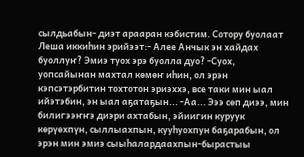сылдьабын- диэт арааран кэбистим. Сотору буолаат Леша иккиһин эрийээт:- Алее Анчык эн хайдах буоллуҥ? Эмиэ туох эрэ буолла дуо? -Суох, уопсайынан махтал көмөҥ иһин, ол эрэн кэпсэтэрбитин тохтотон эриэххэ, все таки мин ыал ийэтэбин, эн ыал аҕатаҕын... -Аа... Эээ сөп диээ, мин билигээҥҥэ диэри ахтабын, эйиигин куруук көрүөхпүн, сыллыахпын, кууһуохпун баҕарабын, ол эрэн мин эмиэ сыыһалардаахпын-бырастыы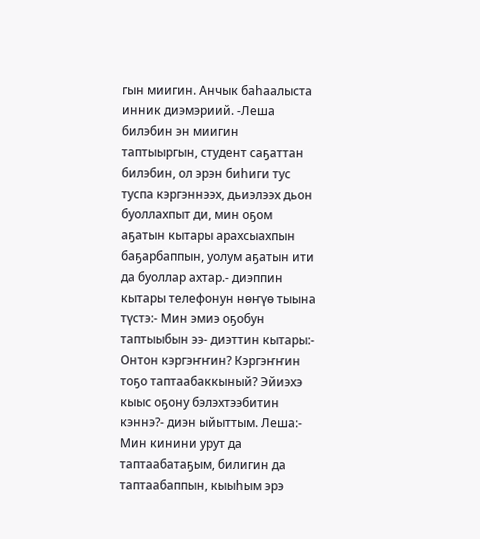гын миигин. Анчык баһаалыста инник диэмэриий. -Леша билэбин эн миигин таптыыргын, студент саҕаттан билэбин, ол эрэн биһиги тус туспа кэргэннээх, дьиэлээх дьон буоллахпыт ди, мин оҕом аҕатын кытары арахсыахпын баҕарбаппын, уолум аҕатын ити да буоллар ахтар.- диэппин кытары телефонун нөҥүө тыына түстэ:- Мин эмиэ оҕобун таптыыбын ээ- диэттин кытары:- Онтон кэргэҥҥин? Кэргэҥҥин тоҕо таптаабаккыный? Эйиэхэ кыыс оҕону бэлэхтээбитин кэннэ?- диэн ыйыттым. Леша:- Мин кинини урут да таптаабатаҕым, билигин да таптаабаппын, кыыһым эрэ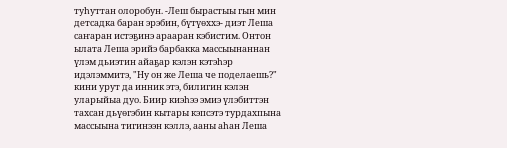туһуттан олоробун. -Леш бырастыы гын мин детсадка баран эрэбин, бүтүөххэ- диэт Леша саҥаран истэҕинэ арааран кэбистим. Онтон ылата Леша эрийэ барбакка массыынаннан үлэм дьиэтин айаҕар кэлэн кэтэһэр идэлэммитэ, "Ну он же Леша че поделаешь?" кини урут да инник этэ, билигин кэлэн уларыйыа дуо. Биир киэһээ эмиэ үлэбиттэн тахсан дьүөгэбин кытары кэпсэтэ турдахпына массыына тигинээн кэллэ, ааны аһан Леша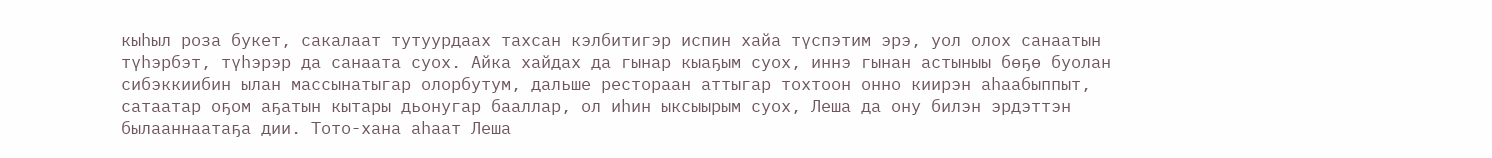кыһыл роза букет, сакалаат тутуурдаах тахсан кэлбитигэр испин хайа түспэтим эрэ, уол олох санаатын түһэрбэт, түһэрэр да санаата суох. Айка хайдах да гынар кыаҕым суох, иннэ гынан астыныы бөҕө буолан сибэккиибин ылан массынатыгар олорбутум, дальше рестораан аттыгар тохтоон онно киирэн аһаабыппыт, сатаатар оҕом аҕатын кытары дьонугар бааллар, ол иһин ыксыырым суох, Леша да ону билэн эрдэттэн былааннаатаҕа дии. Тото-хана аһаат Леша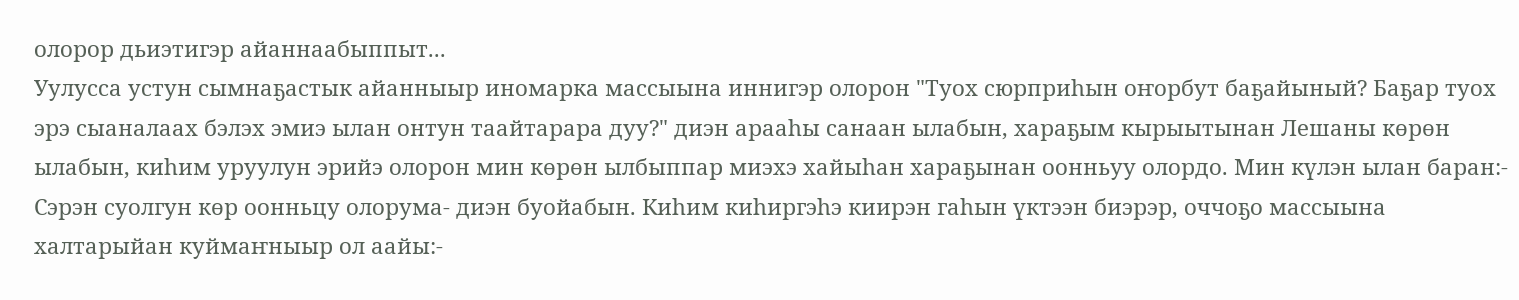олорор дьиэтигэр айаннаабыппыт...
Уулусса устун сымнаҕастык айанныыр иномарка массыына иннигэр олорон "Туох сюрприһын оҥорбут баҕайыный? Баҕар туох эрэ сыаналаах бэлэх эмиэ ылан онтун таайтарара дуу?" диэн арааһы санаан ылабын, хараҕым кырыытынан Лешаны көрөн ылабын, киһим уруулун эрийэ олорон мин көрөн ылбыппар миэхэ хайыһан хараҕынан оонньуу олордо. Мин күлэн ылан баран:- Сэрэн суолгун көр оонньцу олорума- диэн буойабын. Киһим киһиргэһэ киирэн гаһын үктээн биэрэр, оччоҕо массыына халтарыйан куймаҥныыр ол аайы:-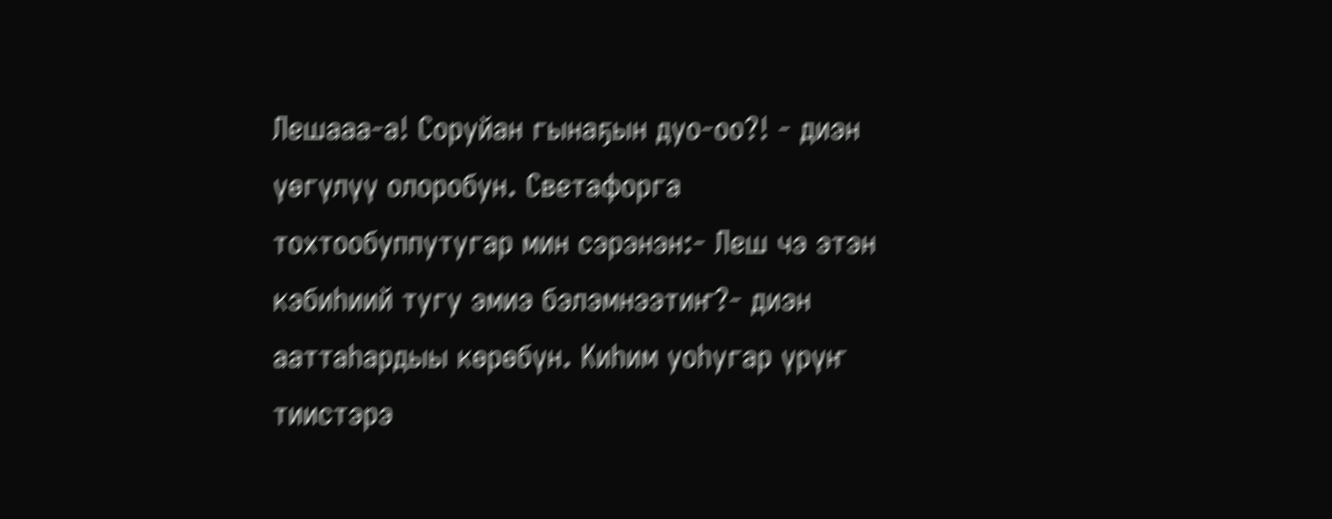Лешааа-а! Соруйан гынаҕын дуо-оо?! - диэн үөгүлүү олоробун. Светафорга тохтообуппутугар мин сэрэнэн:- Леш чэ этэн кэбиһиий тугу эмиэ бэлэмнээтиҥ?- диэн ааттаһардыы көрөбүн. Киһим уоһугар үрүҥ тиистэрэ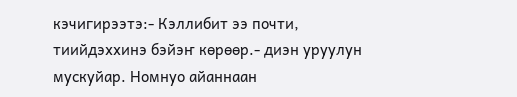кэчигирээтэ:- Кэллибит ээ почти, тиийдэххинэ бэйэҥ көрөөр.- диэн уруулун мускуйар. Номнуо айаннаан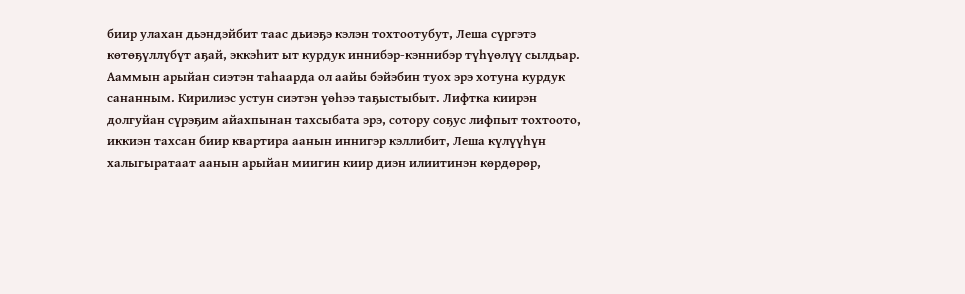биир улахан дьэндэйбит таас дьиэҕэ кэлэн тохтоотубут, Леша сүргэтэ көтөҕүллүбүт аҕай, эккэһит ыт курдук иннибэр-кэннибэр түһүөлүү сылдьар. Ааммын арыйан сиэтэн таһаарда ол аайы бэйэбин туох эрэ хотуна курдук сананным. Кирилиэс устун сиэтэн үөһээ таҕыстыбыт. Лифтка киирэн долгуйан сүрэҕим айахпынан тахсыбата эрэ, сотору соҕус лифпыт тохтоото, иккиэн тахсан биир квартира аанын иннигэр кэллибит, Леша күлүүһүн халыгыратаат аанын арыйан миигин киир диэн илиитинэн көрдөрөр,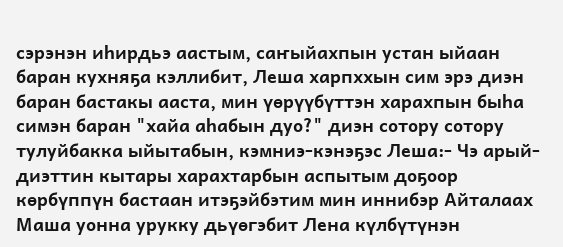сэрэнэн иһирдьэ аастым, саҥыйахпын устан ыйаан баран кухняҕа кэллибит, Леша харпххын сим эрэ диэн баран бастакы ааста, мин үөрүүбүттэн харахпын быһа симэн баран "хайа аһабын дуо?" диэн сотору сотору тулуйбакка ыйытабын, кэмниэ-кэнэҕэс Леша:- Чэ арый- диэттин кытары харахтарбын аспытым доҕоор көрбүппүн бастаан итэҕэйбэтим мин иннибэр Айталаах Маша уонна урукку дьүөгэбит Лена күлбүтүнэн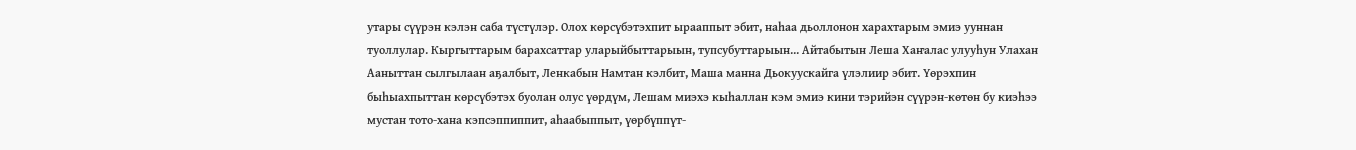утары сүүрэн кэлэн саба түстүлэр. Олох көрсүбэтэхпит ырааппыт эбит, наһаа дьоллонон харахтарым эмиэ ууннан туоллулар. Кыргыттарым барахсаттар уларыйбыттарыын, тупсубуттарыын... Айтабытын Леша Хаҥалас улууһун Улахан Ааныттан сылгылаан аҕалбыт, Ленкабын Намтан кэлбит, Маша манна Дьокуускайга үлэлиир эбит. Үөрэхпин быһыахпыттан көрсүбэтэх буолан олус үөрдүм, Лешам миэхэ кыһаллан кэм эмиэ кини тэрийэн сүүрэн-көтөн бу киэһээ мустан тото-хана кэпсэппиппит, аһаабыппыт, үөрбүппүт-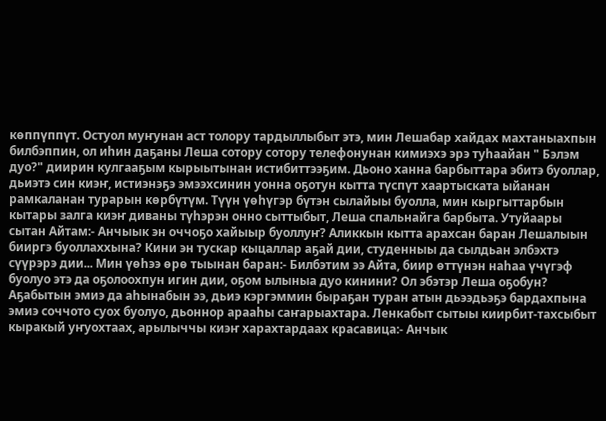көппүппүт. Остуол муҥунан аст толору тардыллыбыт этэ, мин Лешабар хайдах махтаныахпын билбэппин, ол иһин даҕаны Леша сотору сотору телефонунан кимиэхэ эрэ туһаайан " Бэлэм дуо?" диирин кулгааҕым кырыытынан истибиттээҕим. Дьоно ханна барбыттара эбитэ буоллар, дьиэтэ син киэҥ, истиэнэҕэ эмээхсинин уонна оҕотун кытта түспүт хаартыската ыйанан рамкаланан турарын көрбүтүм. Түүн үөһүгэр бүтэн сылайыы буолла, мин кыргыттарбын кытары залга киэҥ диваны түһэрэн онно сыттыбыт, Леша спальнайга барбыта. Утуйаары сытан Айтам:- Анчыык эн оччоҕо хайыыр буоллуҥ? Аликкын кытта арахсан баран Лешалыын бииргэ буоллаххына? Кини эн тускар кыцаллар аҕай дии, студенныы да сылдьан элбэхтэ сүүрэрэ дии... Мин үөһээ өрө тыынан баран:- Билбэтим ээ Айта, биир өттүнэн наһаа үчүгэф буолуо этэ да оҕолоохпун игин дии, оҕом ылыныа дуо кинини? Ол эбэтэр Леша оҕобун? Аҕабытын эмиэ да аһынабын ээ, дьиэ кэргэммин быраҕан туран атын дьээдьэҕэ бардахпына эмиэ соччото суох буолуо, дьоннор арааһы саҥарыахтара. Ленкабыт сытыы киирбит-тахсыбыт кыракый уҥуохтаах, арылыччы киэҥ харахтардаах красавица:- Анчык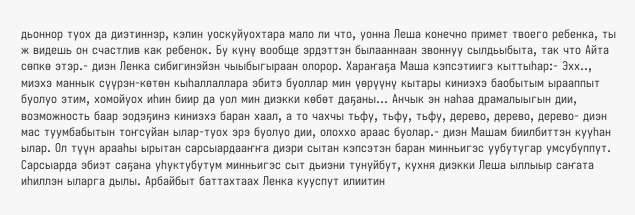дьоннор туох да диэтиннэр, кэлин уоскуйуохтара мало ли что, уонна Леша конечно примет твоего ребенка, ты ж видешь он счастлив как ребенок. Бу күнү вообще эрдэттэн былааннаан звоннуу сылдьыбыта, так что Айта сөпкө этэр.- диэн Ленка сибигинэйэн чыыбыгыраан олорор. Хараҥаҕа Маша кэпсэтиигэ кыттыһар:- Эхх.., миэхэ маннык сүүрэн-көтөн кыһаллаллара эбитэ буоллар мин үөрүүнү кытары киниэхэ баобытым ырааппыт буолуо этим, хомойуох иһин биир да уол мин диэкки көбөт даҕаны... Анчык эн наһаа драмалыыгын дии, возможность баар эодэҕинэ киниэхэ баран хаал, а то чахчы тьфу, тьфу, тьфу, дерево, дерево, дерево- диэн мас туумбабытын тоҥсуйан ылар-туох эрэ буолуо дии, олоххо араас буолар.- диэн Машам биилбиттэн кууһан ылар. Ол түүн арааһы ырытан сарсыардааҥҥа диэри сытан кэпсэтэн баран минньигэс уубутугар умсубуппут. Сарсыарда эбиэт саҕана уһуктубутум минньигэс сыт дьиэни тунуйбут, кухня диэкки Леша ыллыыр саҥата иһиллэн ыларга дылы. Арбайбыт баттахтаах Ленка кууспут илиитин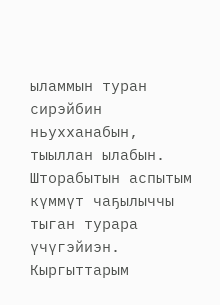ыламмын туран сирэйбин ньухханабын, тыыллан ылабын. Шторабытын аспытым күммүт чаҕылыччы тыган турара үчүгэйиэн. Кыргыттарым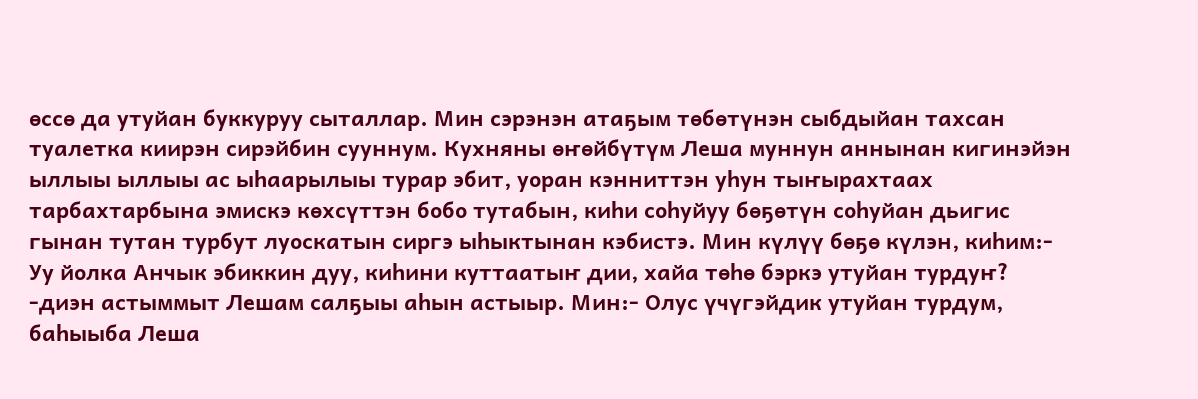өссө да утуйан буккуруу сыталлар. Мин сэрэнэн атаҕым төбөтүнэн сыбдыйан тахсан туалетка киирэн сирэйбин сууннум. Кухняны өҥөйбүтүм Леша муннун аннынан кигинэйэн ыллыы ыллыы ас ыһаарылыы турар эбит, уоран кэнниттэн уһун тыҥырахтаах тарбахтарбына эмискэ көхсүттэн бобо тутабын, киһи соһуйуу бөҕөтүн соһуйан дьигис гынан тутан турбут луоскатын сиргэ ыһыктынан кэбистэ. Мин күлүү бөҕө күлэн, киһим:- Уу йолка Анчык эбиккин дуу, киһини куттаатыҥ дии, хайа төһө бэркэ утуйан турдуҥ? -диэн астыммыт Лешам салҕыы аһын астыыр. Мин:- Олус үчүгэйдик утуйан турдум, баһыыба Леша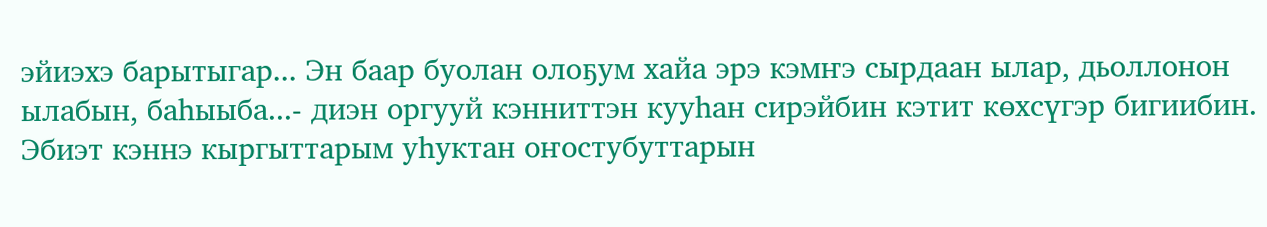эйиэхэ барытыгар... Эн баар буолан олоҕум хайа эрэ кэмҥэ сырдаан ылар, дьоллонон ылабын, баһыыба...- диэн оргууй кэнниттэн кууһан сирэйбин кэтит көхсүгэр бигиибин.
Эбиэт кэннэ кыргыттарым уһуктан оҥостубуттарын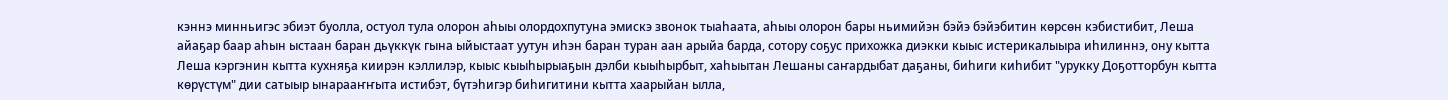кэннэ минньигэс эбиэт буолла, остуол тула олорон аһыы олордохпутуна эмискэ звонок тыаһаата, аһыы олорон бары ньимийэн бэйэ бэйэбитин көрсөн кэбистибит, Леша айаҕар баар аһын ыстаан баран дьүккүк гына ыйыстаат уутун иһэн баран туран аан арыйа барда, сотору соҕус прихожка диэкки кыыс истерикалыыра иһилиннэ, ону кытта Леша кэргэнин кытта кухняҕа киирэн кэллилэр, кыыс кыыһырыаҕын дэлби кыыһырбыт, хаһыытан Лешаны саҥардыбат даҕаны, биһиги киһибит "урукку Доҕотторбун кытта көрүстүм" дии сатыыр ынарааҥҥыта истибэт, бүтэһигэр биһигитини кытта хаарыйан ылла,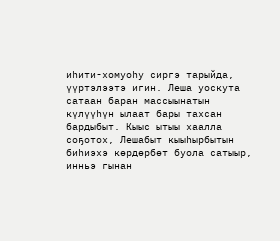иһити-хомуоһу сиргэ тарыйда, үүртэлээтэ игин. Леша уоскута сатаан баран массыынатын күлүүһүн ылаат бары тахсан бардыбыт. Кыыс ытыы хаалла соҕотох, Лешабыт кыыһырбытын биһиэхэ көрдөрбөт буола сатыыр, инньэ гынан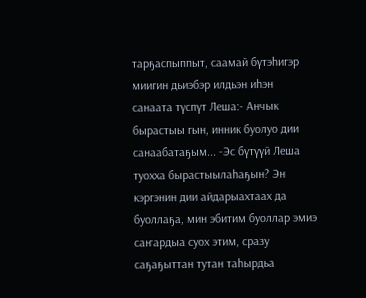тарҕаспыппыт, саамай бүтэһигэр миигин дьиэбэр илдьэн иһэн санаата түспүт Леша:- Анчык бырастыы гын, инник буолуо дии санаабатаҕым... -Эс бүтүүй Леша туохха бырастыылаһаҕын? Эн кэргэнин дии айдарыахтаах да буоллаҕа, мин эбитим буоллар эмиэ саҥардыа суох этим, сразу саҕаҕыттан тутан таһырдьа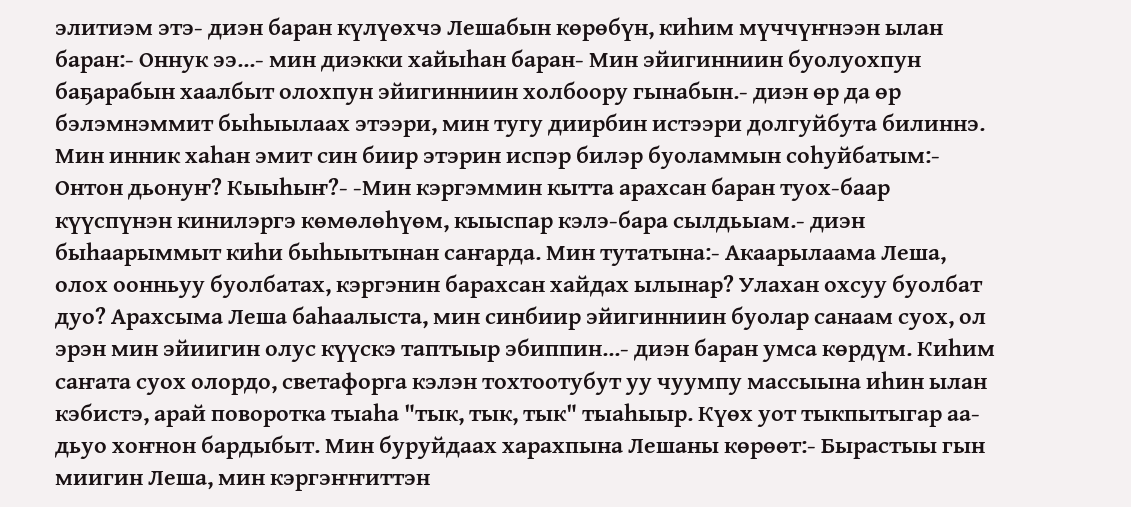элитиэм этэ- диэн баран күлүөхчэ Лешабын көрөбүн, киһим мүччүҥнээн ылан баран:- Оннук ээ...- мин диэкки хайыһан баран- Мин эйигинниин буолуохпун баҕарабын хаалбыт олохпун эйигинниин холбоору гынабын.- диэн өр да өр бэлэмнэммит быһыылаах этээри, мин тугу диирбин истээри долгуйбута билиннэ. Мин инник хаһан эмит син биир этэрин испэр билэр буоламмын соһуйбатым:- Онтон дьонуҥ? Кыыһыҥ?- -Мин кэргэммин кытта арахсан баран туох-баар күүспүнэн кинилэргэ көмөлөһүөм, кыыспар кэлэ-бара сылдьыам.- диэн быһаарыммыт киһи быһыытынан саҥарда. Мин тутатына:- Акаарылаама Леша, олох оонньуу буолбатах, кэргэнин барахсан хайдах ылынар? Улахан охсуу буолбат дуо? Арахсыма Леша баһаалыста, мин синбиир эйигинниин буолар санаам суох, ол эрэн мин эйиигин олус күүскэ таптыыр эбиппин...- диэн баран умса көрдүм. Киһим саҥата суох олордо, светафорга кэлэн тохтоотубут уу чуумпу массыына иһин ылан кэбистэ, арай поворотка тыаһа "тык, тык, тык" тыаһыыр. Күөх уот тыкпытыгар аа-дьуо хоҥнон бардыбыт. Мин буруйдаах харахпына Лешаны көрөөт:- Бырастыы гын миигин Леша, мин кэргэҥҥиттэн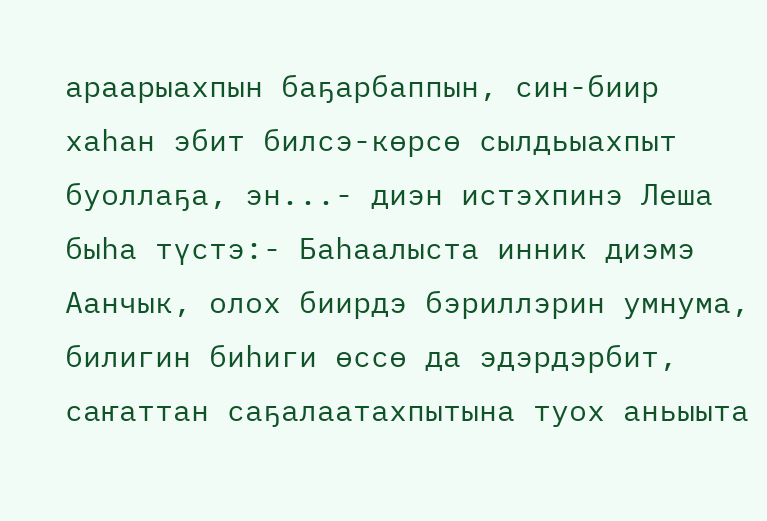араарыахпын баҕарбаппын, син-биир хаһан эбит билсэ-көрсө сылдьыахпыт буоллаҕа, эн...- диэн истэхпинэ Леша быһа түстэ:- Баһаалыста инник диэмэ Аанчык, олох биирдэ бэриллэрин умнума, билигин биһиги өссө да эдэрдэрбит, саҥаттан саҕалаатахпытына туох аньыыта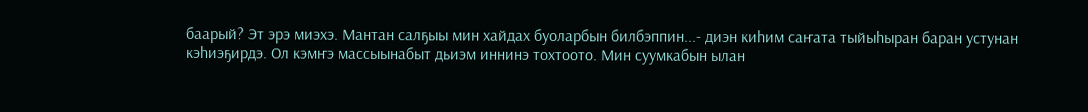баарый? Эт эрэ миэхэ. Мантан салҕыы мин хайдах буоларбын билбэппин...- диэн киһим саҥата тыйыһыран баран устунан кэһиэҕирдэ. Ол кэмҥэ массыынабыт дьиэм иннинэ тохтоото. Мин суумкабын ылан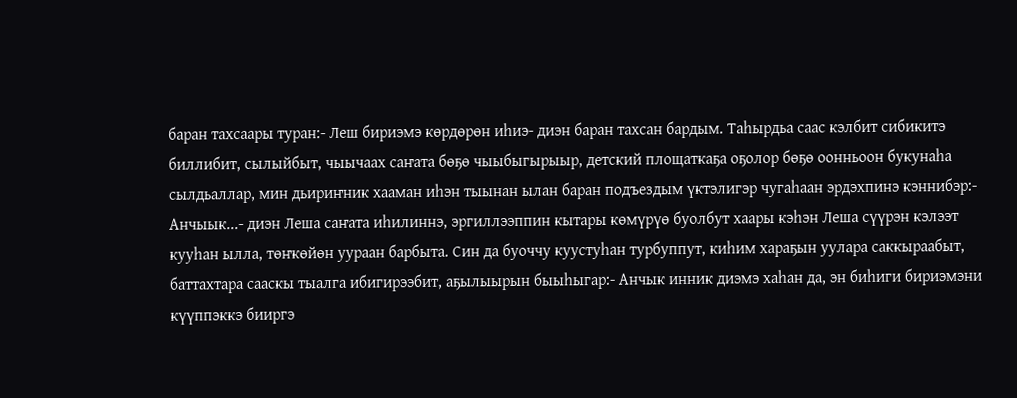баран тахсаары туран:- Леш бириэмэ көрдөрөн иһиэ- диэн баран тахсан бардым. Таһырдьа саас кэлбит сибикитэ биллибит, сылыйбыт, чыычаах саҥата бөҕө чыыбыгырыыр, детский площаткаҕа оҕолор бөҕө оонньоон букунаһа сылдьаллар, мин дьириҥник хааман иһэн тыынан ылан баран подъездым үктэлигэр чугаһаан эрдэхпинэ кэннибэр:- Анчыык...- диэн Леша саҥата иһилиннэ, эргиллээппин кытары көмүрүө буолбут хаары кэһэн Леша сүүрэн кэлээт кууһан ылла, төҥкөйөн уураан барбыта. Син да буоччу куустуһан турбуппут, киһим хараҕын уулара саккыраабыт, баттахтара сааскы тыалга ибигирээбит, аҕылыырын быыһыгар:- Анчык инник диэмэ хаһан да, эн биһиги бириэмэни күүппэккэ бииргэ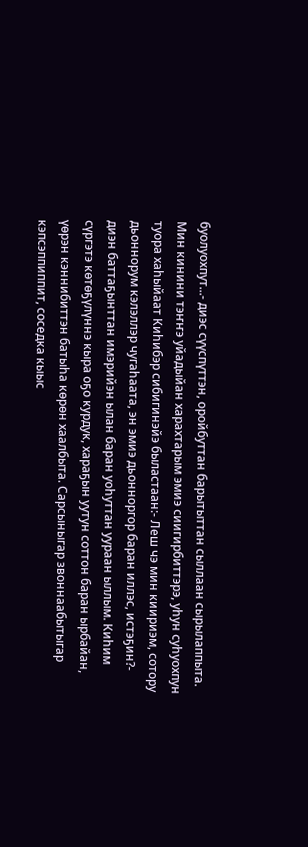буолуохпут...- диэс сүүспүттэн, оройбуттан барытыттан сыллаан сырылаппыта. Мин кинини тэҥҥэ уйадыйан харахтарым эмиэ сиигирбиттэрэ, уһун суһуохпун туора хаһыйаат Киһибэр сибигинэйэ быластаан:- Леш чэ мин киириэм, сотору дьоннорум кэлэллэр чугаһаата, эн эмиэ дьонноргор баран иллэс, истэҕин?- диэн баттаҕынттан имэрийэн ылан баран уоһуттан уураан ыллым. Киһим сүргэтэ көтөҕүлүннэ кыра оҕо курдук, хараҕын уутун соттон баран ырбайан, үөрэн кэннибиттэн батыһа көрөн хаалбыта. Сарсыныгар звоннаабытыгар кэпсэппиппит, соседка кыыс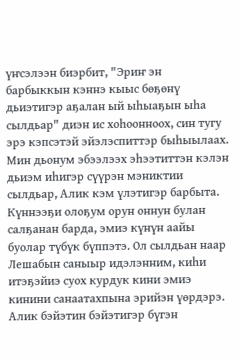үҥсэлээн биэрбит, "Эриҥ эн барбыккын кэннэ кыыс бөҕөнү дьиэтигэр аҕалан ый ыһыаҕын ыһа сылдьар" диэн ис хоһоонноох, син тугу эрэ кэпсэтэй эйэлэспиттэр быһыылаах. Мин дьонум эбээлээх эһээтиттэн кэлэн дьиэм иһигэр сүүрэн мэниктии сылдьар, Алик кэм үлэтигэр барбыта. Күннээҕи олоҕум орун оннун булан салҕанан барда, эмиэ күнүн аайы буолар түбүк бүппэтэ. Ол сылдьан наар Лешабын саныыр идэлэнним, киһи итэҕэйиэ суох курдук кини эмиэ кинини санаатахпына эрийэн үөрдэрэ. Алик бэйэтин бэйэтигэр бүгэн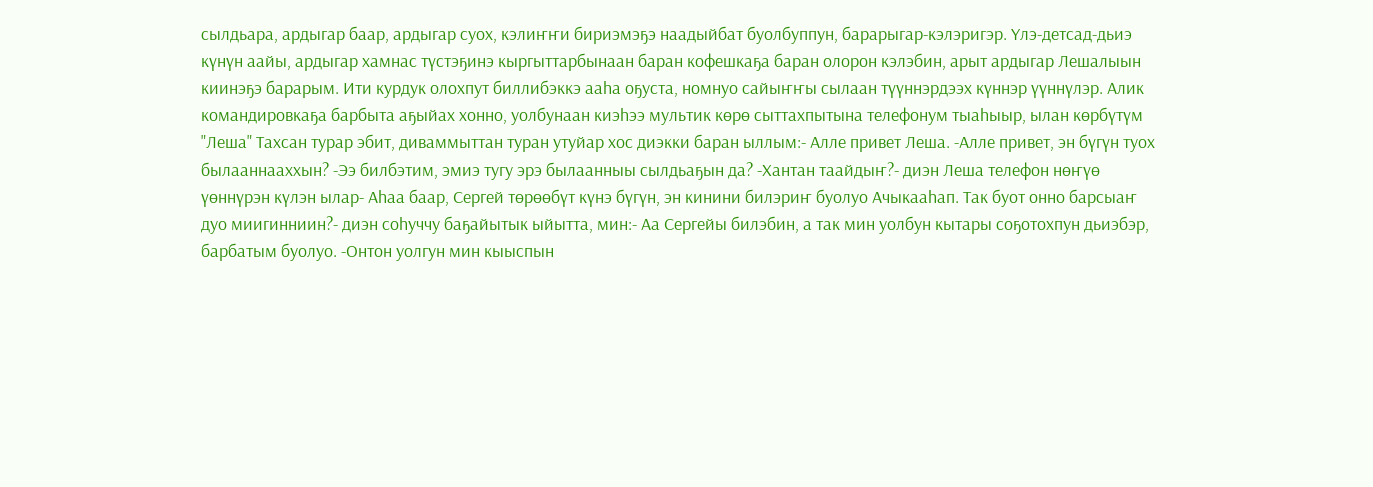сылдьара, ардыгар баар, ардыгар суох, кэлиҥҥи бириэмэҕэ наадыйбат буолбуппун, барарыгар-кэлэригэр. Үлэ-детсад-дьиэ күнүн аайы, ардыгар хамнас түстэҕинэ кыргыттарбынаан баран кофешкаҕа баран олорон кэлэбин, арыт ардыгар Лешалыын киинэҕэ барарым. Ити курдук олохпут биллибэккэ ааһа оҕуста, номнуо сайыҥҥы сылаан түүннэрдээх күннэр үүннүлэр. Алик командировкаҕа барбыта аҕыйах хонно, уолбунаан киэһээ мультик көрө сыттахпытына телефонум тыаһыыр, ылан көрбүтүм "Леша" Тахсан турар эбит, диваммыттан туран утуйар хос диэкки баран ыллым:- Алле привет Леша. -Алле привет, эн бүгүн туох былааннааххын? -Ээ билбэтим, эмиэ тугу эрэ былаанныы сылдьаҕын да? -Хантан таайдыҥ?- диэн Леша телефон нөҥүө үөннүрэн күлэн ылар- Аһаа баар, Сергей төрөөбүт күнэ бүгүн, эн кинини билэриҥ буолуо Ачыкааһап. Так буот онно барсыаҥ дуо миигинниин?- диэн соһуччу баҕайытык ыйытта, мин:- Аа Сергейы билэбин, а так мин уолбун кытары соҕотохпун дьиэбэр, барбатым буолуо. -Онтон уолгун мин кыыспын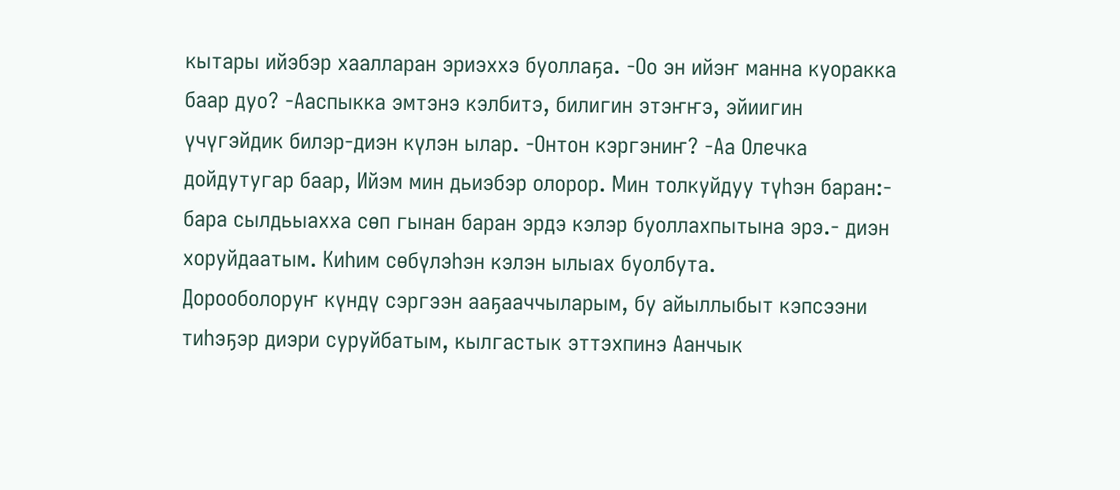кытары ийэбэр хаалларан эриэххэ буоллаҕа. -Оо эн ийэҥ манна куоракка баар дуо? -Ааспыкка эмтэнэ кэлбитэ, билигин этэҥҥэ, эйиигин үчүгэйдик билэр-диэн күлэн ылар. -Онтон кэргэниҥ? -Аа Олечка дойдутугар баар, Ийэм мин дьиэбэр олорор. Мин толкуйдуу түһэн баран:- бара сылдьыахха сөп гынан баран эрдэ кэлэр буоллахпытына эрэ.- диэн хоруйдаатым. Киһим сөбүлэһэн кэлэн ылыах буолбута.
Дорооболоруҥ күндү сэргээн ааҕааччыларым, бу айыллыбыт кэпсээни тиһэҕэр диэри суруйбатым, кылгастык эттэхпинэ Аанчык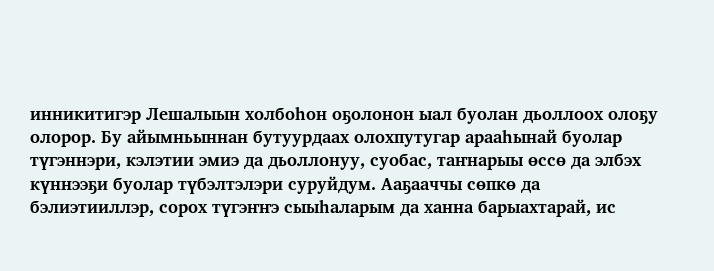инникитигэр Лешалыын холбоһон оҕолонон ыал буолан дьоллоох олоҕу олорор. Бу айымньыннан бутуурдаах олохпутугар арааһынай буолар түгэннэри, кэлэтии эмиэ да дьоллонуу, суобас, таҥнарыы өссө да элбэх күннээҕи буолар түбэлтэлэри суруйдум. Ааҕааччы сөпкө да бэлиэтииллэр, сорох түгэҥҥэ сыыһаларым да ханна барыахтарай, ис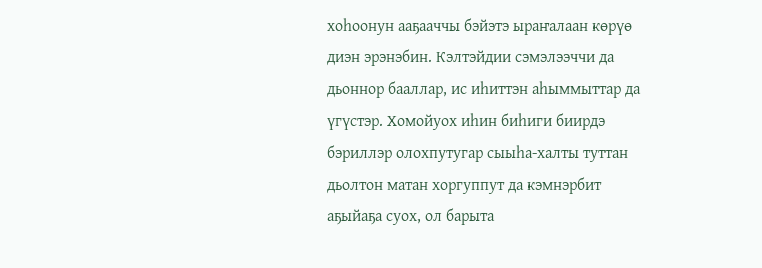хоһоонун ааҕааччы бэйэтэ ыраҥалаан көрүө диэн эрэнэбин. Кэлтэйдии сэмэлээччи да дьоннор бааллар, ис иһиттэн аһыммыттар да үгүстэр. Хомойуох иһин биһиги биирдэ бэриллэр олохпутугар сыыһа-халты туттан дьолтон матан хоргуппут да кэмнэрбит аҕыйаҕа суох, ол барыта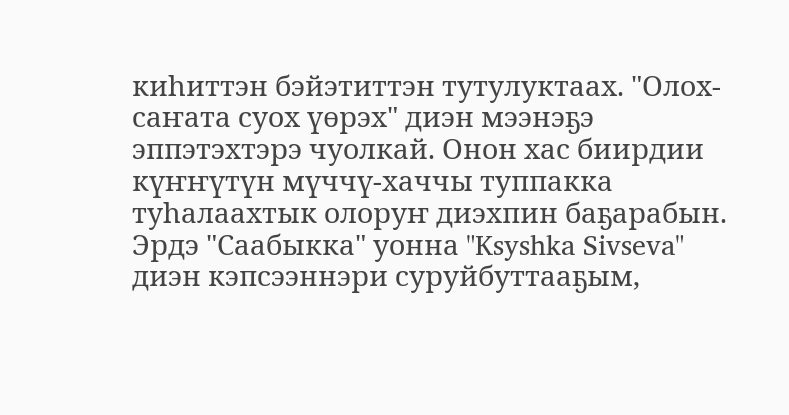киһиттэн бэйэтиттэн тутулуктаах. "Олох- саҥата суох үөрэх" диэн мээнэҕэ эппэтэхтэрэ чуолкай. Онон хас биирдии күҥҥүтүн мүччү-хаччы туппакка туһалаахтык олоруҥ диэхпин баҕарабын. Эрдэ "Саабыкка" уонна "Ksyshka Sivseva" диэн кэпсээннэри суруйбуттааҕым,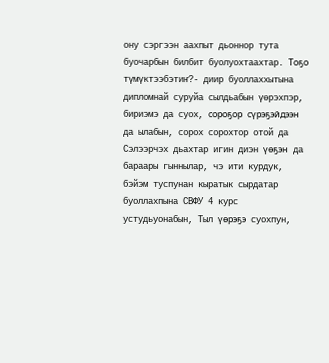ону сэргээн аахпыт дьоннор тута буочарбын билбит буолуохтаахтар. Тоҕо түмүктээбэтиҥ?- диир буоллаххытына дипломнай суруйа сылдьабын үөрэхпэр, бириэмэ да суох, сороҕор сүрэҕэйдээн да ылабын, сорох сорохтор отой да Сэлээрчэх дьахтар игин диэн үөҕэн да бараары гыннылар, чэ ити курдук, бэйэм туспунан кыратык сырдатар буоллахпына СВФУ 4 курс устудьуонабын, Тыл үөрэҕэ суохпун,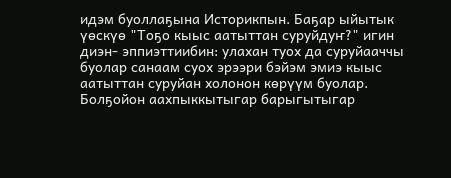идэм буоллаҕына Историкпын. Баҕар ыйытык үөскүө "Тоҕо кыыс аатыттан суруйдуҥ?" игин диэн- эппиэттиибин: улахан туох да суруйааччы буолар санаам суох эрээри бэйэм эмиэ кыыс аатыттан суруйан холонон көрүүм буолар. Болҕойон аахпыккытыгар барыгытыгар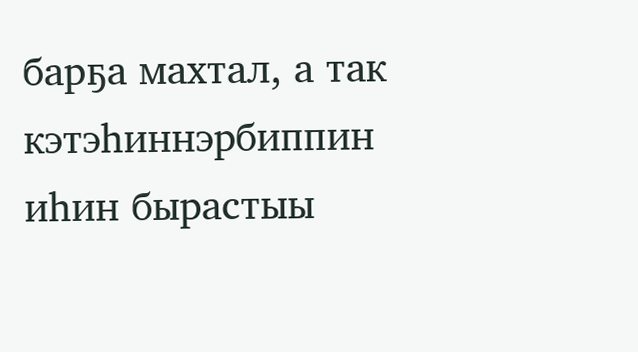барҕа махтал, а так кэтэһиннэрбиппин иһин бырастыы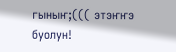гыныҥ;((( этэҥҥэ буолун!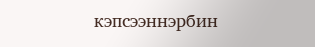кэпсээннэрбин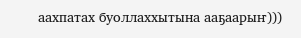аахпатах буоллаххытына ааҕаарыҥ)))